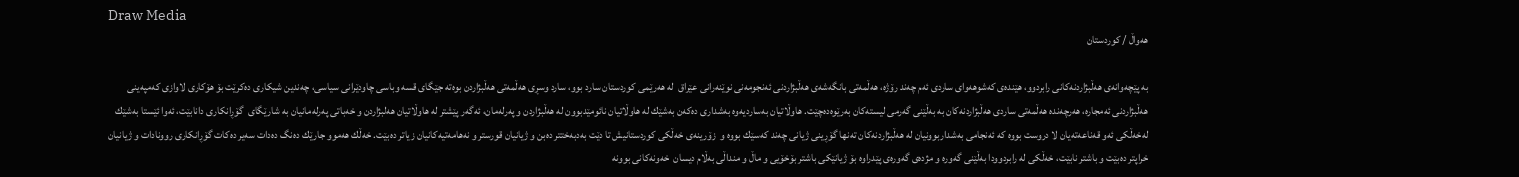Draw Media
هه‌واڵ / كوردستان

بە پێچەوانەی هەڵبژاردنەكانی رابردوو، هێندەی كەشوهەوای ساردی ئەم چەند رۆژە، هەڵمەتی بانگەشەی هەڵبژاردنی ئەنجومەنی نوێنەرانی عێراق  لە هەرێمی كوردستان سارد بوو، سارد وسڕی هەڵمەتی هەڵبژاردن بوەتە جێگای قسە وباسی چاودێرانی سیاسی، چەندین شیكاری دەكرێت بۆ هۆكاری لاوازی كەمپەینی هەڵبژاردنی ئەمجارە، هەرچەندە هەڵمەتی ساردی هەڵبژاردنەكان بە بەڵێنی گەرمی لیستەكان بەرێوەدەچێت. هاوڵاتیان بەساردیەوە بەشداری دەكەن بەشێك لە هاوڵاتیان نائومێدبوون لە هەڵبژاردن و پەرلەمان، ئەگەر پێشتر لە هاوڵاتیان هەلبژاردن و خەباتی پەرلەمانیان بە شارێگای  گۆڕانکاری دانابێت، ئەوا ئێستا بەشێك لەخەڵكی ئەو قەناعەتەیان لا دروست بووە كە ئەنجامی بەشداربوونیان لە هەڵبژاردنەكان تەنها گۆڕینی ژیانی چەند كەسێك بووە و  زۆرینەی خەڵكی كوردستانیش تا دێت بەدبەختتر دەبن و ژیانیان قورستر و نەهامەتیەكانیان زیاتر دەبێت. خەڵك هەموو جارێك دەنگ دەدات سەیر دەكات گۆڕانكاری روونادات و ژیانیان خراپتر دەبێت و باشتر نابێت، خەڵكی لە رابردوودا بەڵێنی گەورە و مژدەی گەورەی پێدراوە بۆ ژیانێكی باشتر بۆخۆیی و ماڵ و منداڵی بەڵام دیسان  خەونەكانی بوونە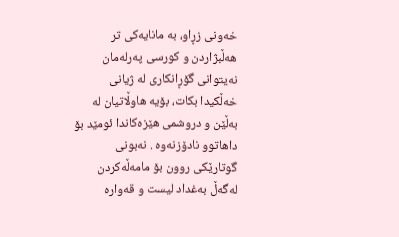خەونی زڕاو، بە مانایەكی تر هەڵبژاردن و كورسی پەرلەمان نەیتوانی گۆڕانكاری لە ژیانی خەڵكیدا بكات، بۆیە هاوڵاتیان لە بەڵێن و دروشمی هێزەكاندا ئومێد بۆ داهاتوو نادۆزنەوە . نەبونی گوتارێكی روون بۆ مامەڵەكردن لەگەڵ بەغداد لیست و قەوارە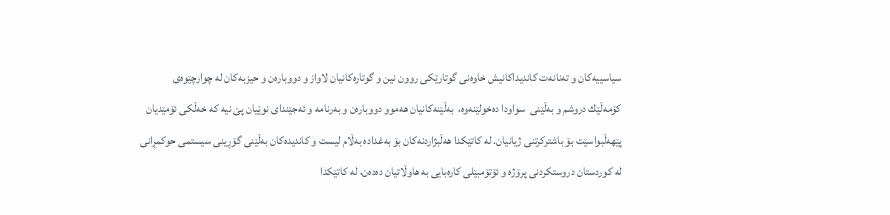سیاسییەكان و تەنانەت كاندیداكانیش خاوەنی گوتارێكی روون نین و گوتارەكانیان لاواز و دووبارەن و حیزبەكان لە چوارچێوەی كۆمەڵێك دروشم و بەڵێنی  سواودا دەخولێنەوە،  بەڵێنەكانیان هەموو دووبارەن و بەرنامە و ئەجێندای نوێیان پێ نیە كە خەڵكی ئۆمێدیان پێهەڵبواسێت بۆ باشتركرتنی ژیانیان. لە كاتێكدا هەڵبژاردنەكان بۆ بەغدادە بەڵام لیست و كاندیدەكان بەڵێنی گۆڕینی سیستمی حوكمڕانی لە كوردستان دروستكردنی پرۆژە و ئۆتۆمبێلی كارەبایی بە هاوڵاتیان دەدەن، لە كاتێكدا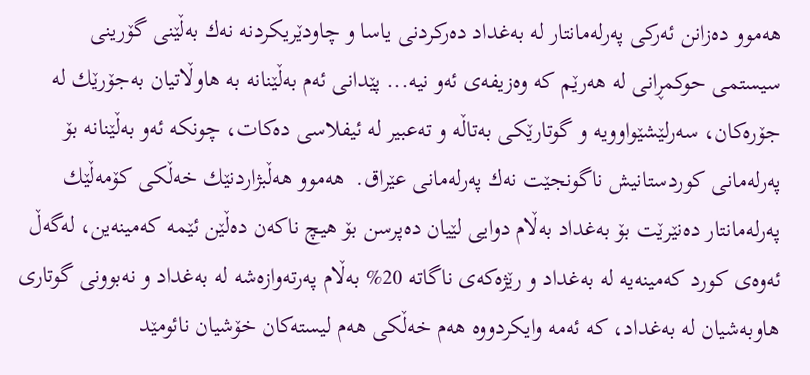هەموو دەزانن ئەركی پەرلەمانتار لە بەغداد دەركردنی یاسا و چاودێریكردنە نەك بەڵێنی گۆرینی سیستمی حوكمڕانی لە هەرێم كە وەزیفەی ئەو نیە... پێدانی ئەم بەڵێنانە بە هاوڵاتیان بەجۆرێك لە جۆرەكان، سەرلێشێواوویە و گوتارێكی بەتاڵە و تەعبیر لە ئیفلاسی دەكات، چونكە ئەو بەڵێنانە بۆ پەرلەمانی كوردستانیش ناگونجێت نەك پەرلەمانی عێراق.  هەموو هەڵبژاردنێك خەڵكی كۆمەڵێك پەرلەمانتار دەنێرێت بۆ بەغداد بەڵام دوایی لێیان دەپرسن بۆ هیچ ناكەن دەڵێن ئێمە كەمینەین، لەگەڵ ئەوەی كورد كەمینەیە لە بەغداد و رێژەكەی ناگاتە 20% بەڵام پەرتەوازەشە لە بەغداد و نەبوونی گوتاری هاوبەشیان لە بەغداد، كە ئەمە وایكردووە هەم خەڵكی هەم لیستەكان خۆشیان نائومێد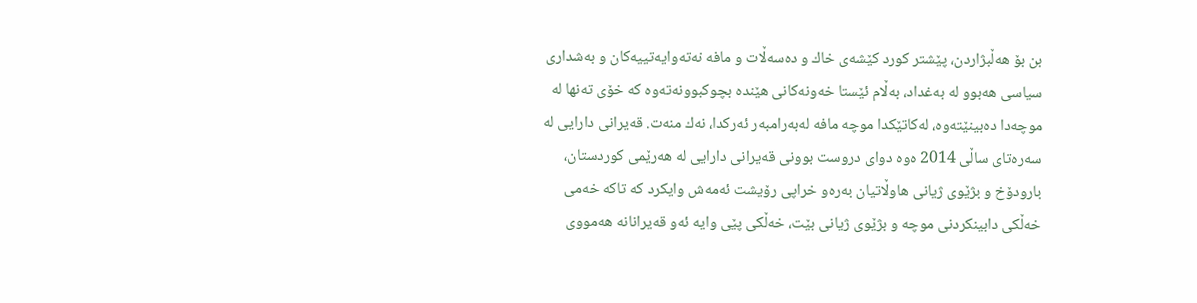بن بۆ هەڵبژاردن، پێشتر كورد كێشەی خاك و دەسەڵات و مافە نەتەوایەتییەكان و بەشداری سیاسی هەبوو لە بەغداد، بەڵام ئێستا خەونەكانی هێندە بچوكبوونەتەوە كە خۆی تەنها لە موچەدا دەبینێتەوە، لەكاتێكدا موچە مافە لەبەرامبەر ئەركدا، نەك منەت. قەیرانی دارایی لە سەرەتای ساڵی 2014 ەوە دوای دروست بوونی قەیرانی دارایی لە هەرێمی كوردستان، بارودۆخ و بژێوی ژیانی هاوڵاتیان بەرەو خراپی رۆیشت ئەمەش وایكرد كە تاكە خەمی خەڵكی دابینكردنی موچە و بژێوی ژیانی بێت، خەڵكی پێی وایە ئەو قەیرانانە هەمووی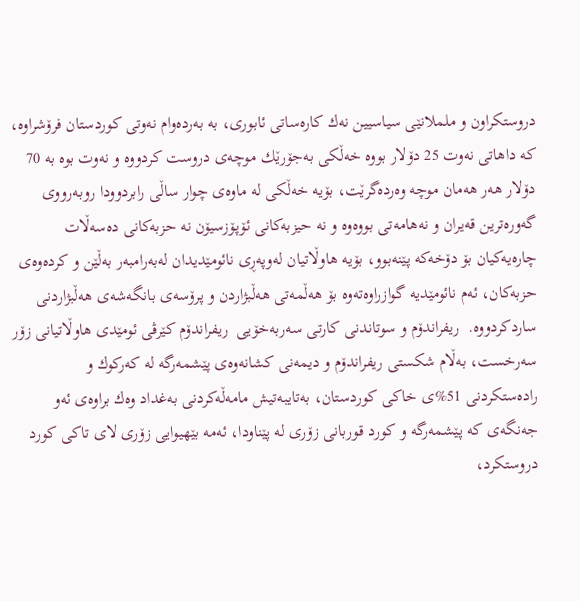دروستكراون و ململانێی سیاسیین نەك كارەساتی ئابوری، بە بەردەوام نەوتی كوردستان فرۆشراوە، كە داهاتی نەوت 25 دۆلار بووە خەڵكی بەجۆرێك موچەی دروست كردووە و نەوت بوە بە 70 دۆلار هەر هەمان موچە وەردەگرێت، بۆیە خەڵكی لە ماوەی چوار ساڵی رابردوودا روبەرووی گەورەترین قەیران و نەهامەتی بووەوە و نە حیزبەكانی ئۆپۆزسیۆن نە حزبەكانی دەسەڵات چارەیەكیان بۆ دۆخەكە پێنەبوو، بۆیە هاوڵاتیان لەوپەڕی نائومێدیدان لەبەرامبەر بەڵێن و كردەوەی حزبەكان، ئەم نائومێدیە گوازراوەتەوە بۆ هەڵمەتی هەڵبژاردن و پرۆسەی بانگەشەی هەڵبژاردنی ساردكردووە.  ریفراندۆم و سوتاندنی كارتی سەربەخۆیی  ریفراندۆم كێرڤی ئومێدی هاوڵاتیانی زۆر سەرخست، بەڵام شكستی ریفراندۆم و دیمەنی كشانەوەی پێشمەرگە لە كەركوك و رادەستكردنی 51%ی خاكی كوردستان، بەتایبەتیش مامەڵەكردنی بەغداد وەك براوەی ئەو جەنگەی كە پێشمەرگە و كورد قوربانی زۆری لە پێناودا، ئەمە بێهیوایی زۆری لای تاكی كورد دروستكرد،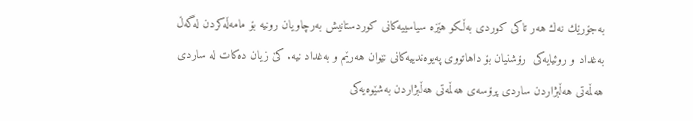بەجۆرێك نەك هەر تاكی كوردی بەڵكو هێزە سیاسییەكانی كوردستانیش بەرچاویان رونیە بۆ مامەڵەكردن لەگەڵ بەغداد و روئیایەكی  رۆشنیان بۆ داهاتووی پەیوەندییەكانی نێوان هەرێم و بەغداد نیە. كێ زیان دەكات لە ساردی هەڵمەتی هەڵبژاردن ساردی پرۆسەی هەڵمەتی هەڵبژاردن بەشێوەیەكی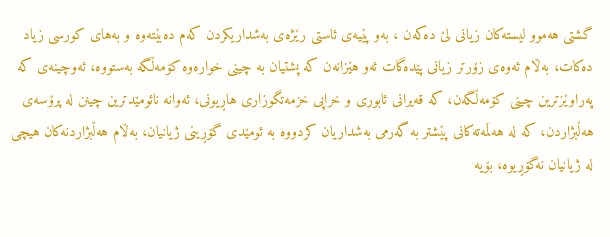گشتی هەموو لیستەكان زیانی لێ دەكەن ، بەو پێیەی ئاستی رێژەی بەشداریكردن كەم دەبێتەوە و بەهای كورسی زیاد دەكات، بەڵام ئەوەی زۆرتر زیانی پێدەگات ئەو هێزانەن كە پشتیان بە چینی خوارەوە كۆمەڵگە بەستووە، ئەوچینەی كە پەراوێزترین چینی كۆمەڵگەن، كە قەیرانی ئابوری و خراپی خزمەتگوزاری هاڕیونی، ئەوانە نائومێدترین چینن لە پرۆسەی هەڵبژاردن، كە لە هەڵمەتەكانی پێشتر بە گەرمی بەشداریان كردووە بە ئومێدی گۆڕینی ژیانیان، بەڵام هەڵبژاردنەكان هیچی لە ژیانیان نەگۆڕیوە، بۆیە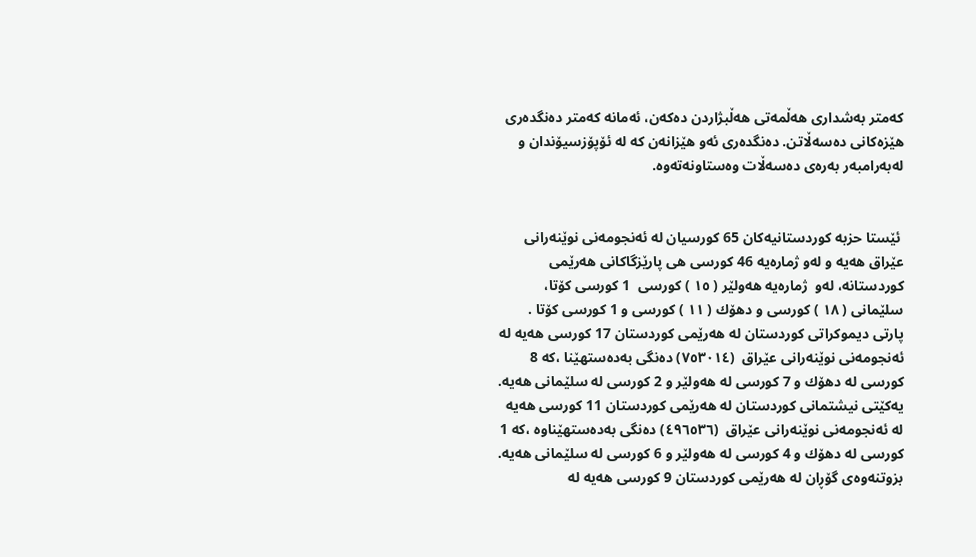كەمتر بەشداری هەڵمەتی هەڵبژاردن دەكەن، ئەمانە كەمتر دەنگدەری هێزەكانی دەسەڵاتن. دەنگدەری ئەو هێزانەن كە لە ئۆپۆزسیۆندان و لەبەرامبەر بەرەی دەسەڵات وەستاونەتەوە.


 ئێستا حزبە كوردستانیەكان 65 كورسیان لە ئەنجومەنی نوێنەرانی عێراق هەیە و لەو ژمارەیە 46 كورسی هی پارێزگاكانی هەرێمی كوردستانە، لەو  ژمارەیە هەولێر ( ١٥ ) كورسی  1 كورسی كۆتا، سلێمانی ( ١٨ ) كورسی و دهۆك ( ١١ ) كورسی و 1 كورسی كۆتا . پارتی دیموكراتی كوردستان لە هەرێمی كوردستان 17 كورسی هەیە لە ئەنجومەنی نوێنەرانی عێراق  (٧٥٣٠١٤) دەنگی بەدەستهێنا ،كە 8 كورسی لە دهۆك و 7 كورسی لە هەولێر و 2 كورسی لە سلێمانی هەیە. یەكێتی نیشتمانی كوردستان لە هەرێمی كوردستان 11 كورسی هەیە لە ئەنجومەنی نوێنەرانی عێراق  (٤٩٦٥٣٦) دەنگی بەدەستهێناوە ،كە 1 كورسی لە دهۆك و 4 كورسی لە هەولێر و 6 كورسی لە سلێمانی هەیە. بزوتنەوەی گۆڕان لە هەرێمی كوردستان 9 كورسی هەیە لە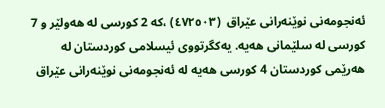ئەنجومەنی نوێنەرانی عێراق  (٤٧٢٥٠٣) ،كە 2 كورسی لە هەولێر و 7 كورسی لە سلێمانی هەیە. یەكگرتووی ئیسلامی كوردستان لە هەرێمی كوردستان 4 كورسی هەیە لە ئەنجومەنی نوێنەرانی عێراق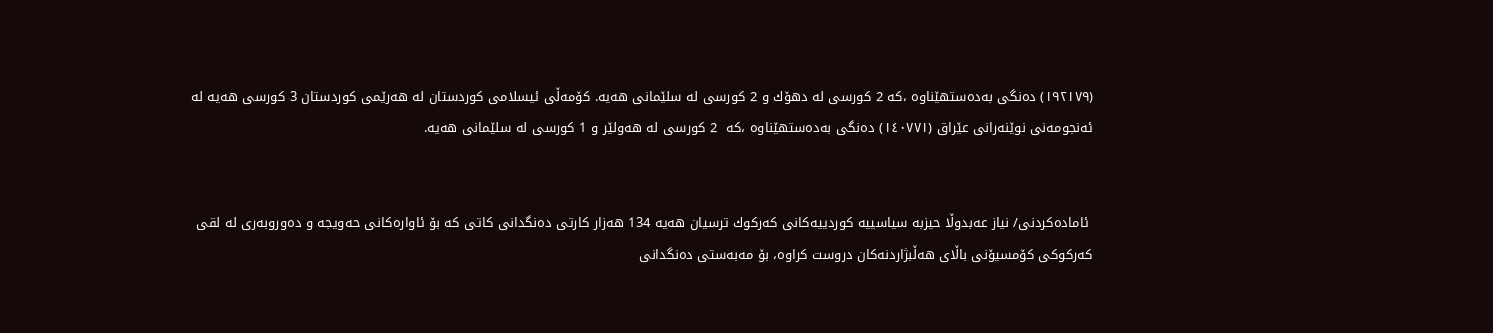(١٩٢١٧٩) دەنگی بەدەستهێناوە ،كە 2 كورسی لە دهۆك و 2 كورسی لە سلێمانی هەیە. كۆمەڵی ئیسلامی كوردستان لە هەرێمی كوردستان 3 كورسی هەیە لە ئەنجومەنی نوێنەرانی عێراق (١٤٠٧٧١) دەنگی بەدەستهێناوە ،كە  2 كورسی لە هەولێر و 1 كورسی لە سلێمانی هەیە.


 ئامادەكردنی/ نیاز عەبدوڵا حیزبه‌ سیاسییه‌ كوردییه‌كانی كه‌ركوك ترسیان هه‌یه‌ 134 هه‌زار كارتی ده‌نگدانی كاتی كه‌ بۆ ئاواره‌كانی حه‌ویجه‌ و ده‌وروبه‌ری له‌ لقی كه‌ركوكی كۆمسیۆنی باڵای هه‌ڵبژاردنه‌كان دروست كراوه‌، بۆ مه‌به‌ستی ده‌نگدانی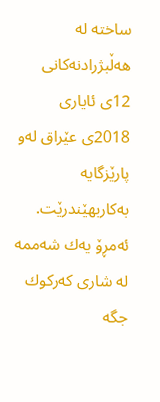ساخته‌ له‌ هه‌ڵبژرادنه‌كانی 12ی ئایاری 2018ی عێراق له‌و پارێزگایه‌ به‌كاربهێندرێت. ئه‌مڕۆ یه‌ك شه‌ممه‌ له‌ شاری كه‌ركوك جگه‌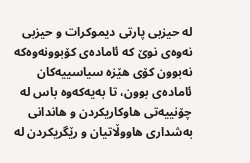له‌ حیزبی پارتی دیموكرات و حیزبی نه‌وه‌ی نوێ كه‌ ئاماده‌ی كۆبوونه‌وه‌كه‌ نه‌بوون كۆی هێزه‌ سیاسییه‌كان ئاماده‌ی بوون، تا به‌یه‌كه‌وه‌ باس له‌ چۆنییه‌تی هاوكاریكردن و هاندانی به‌شداری هاووڵاتیان و رێگریكردن له‌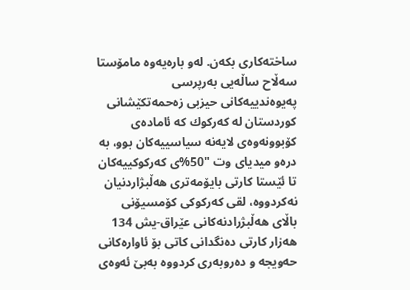ساخته‌كاری بكه‌ن. له‌و باره‌یه‌وه‌ مامۆستا سه‌ڵاح ساڵه‌یی به‌رپرسی په‌یوه‌ندییه‌كانی حیزبی زه‌حمه‌تكێشانی كوردستان له‌ كه‌ركوك كه‌ ئاماده‌ی كۆبوونه‌وه‌ی لایه‌نه‌ سیاسییه‌كان بوو، به‌ دره‌و میدیای وت "50%ی كه‌ركوكییه‌كان تا ئێستا كارتی بایۆمه‌تری هه‌ڵبژاردنیان نه‌كردووه‌، لقی كه‌ركوكی كۆمسیۆنی باڵای هه‌ڵبژرادنه‌كانی عێراق-یش 134 هه‌زار كارتی ده‌نگدانی كاتی بۆ ئاواره‌كانی حه‌ویجه‌ و ده‌روبه‌ری كردووه‌ به‌بێ ئه‌وه‌ی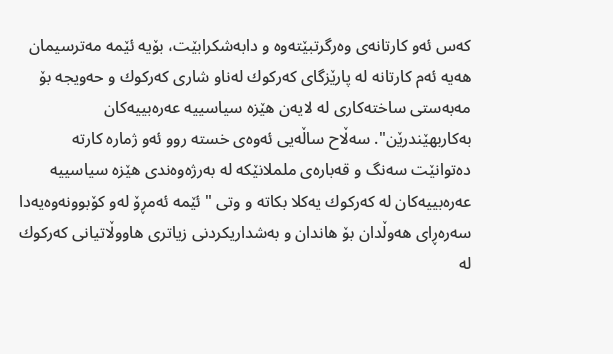كه‌س ئه‌و كارتانه‌ی وه‌رگرتبێته‌وه‌ و دابه‌شكرابێت‌، بۆیه‌ ئێمه‌ مه‌ترسیمان هه‌یه‌ ئه‌م كارتانه‌ له‌ پارێزگای كه‌ركوك له‌ناو شاری كه‌ركوك و حه‌ویجه‌ بۆ مه‌به‌ستی ساخته‌كاری له‌ لایه‌ن هێزه‌ سیاسییه‌ عه‌ره‌بییه‌كان به‌كاربهێندرێن". سه‌ڵاح ساڵه‌یی ئه‌وه‌ی خسته‌ روو ئه‌و ژماره‌ كارته‌ ده‌توانێت سه‌نگ و قه‌باره‌ی ململانێكه‌ له‌ به‌رژه‌وه‌ندی هێزه‌ سیاسییه‌ عه‌ره‌بییه‌كان له‌ كه‌ركوك یه‌كلا بكاته‌ و وتی " ئێمه‌ ئه‌مڕۆ له‌و كۆبوونه‌وه‌یه‌دا سه‌ره‌ڕای هه‌وڵدان بۆ هاندان و به‌شداریكردنی زیاتری هاووڵاتیانی كه‌ركوك له‌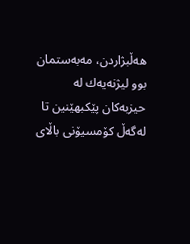هه‌ڵبژاردن، مه‌به‌ستمان بوو لیژنه‌یه‌ك له‌ حیزبه‌كان پێكبهێنین تا له‌گه‌ڵ كۆمسیۆنی باڵای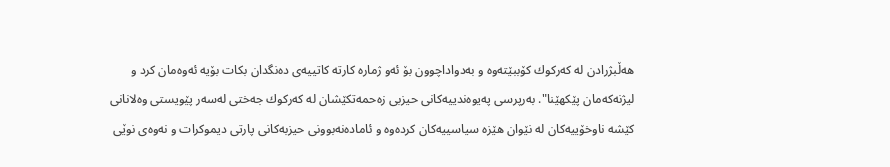هه‌ڵبژرادن له‌ كه‌ركوك كۆببێته‌وه‌ و به‌دواداچوون بۆ ئه‌و ژماره‌ كارته‌ كاتییه‌ی ده‌نگدان بكات بۆیه‌ ئه‌وه‌مان كرد و لیژنه‌كه‌مان پێكهێنا". به‌رپرسی په‌یوه‌ندییه‌كانی حیزبی زه‌حمه‌تكێشان له‌ كه‌ركوك جه‌ختی له‌سه‌ر پێویستی وه‌لانانی كێشه‌ ناوخۆییه‌كان له‌ نێوان هێزه‌ سیاسییه‌كان كرده‌وه‌ و ئاماده‌نه‌بوونی حیزبه‌كانی پارتی دیموكرات و نه‌وه‌ی نوێی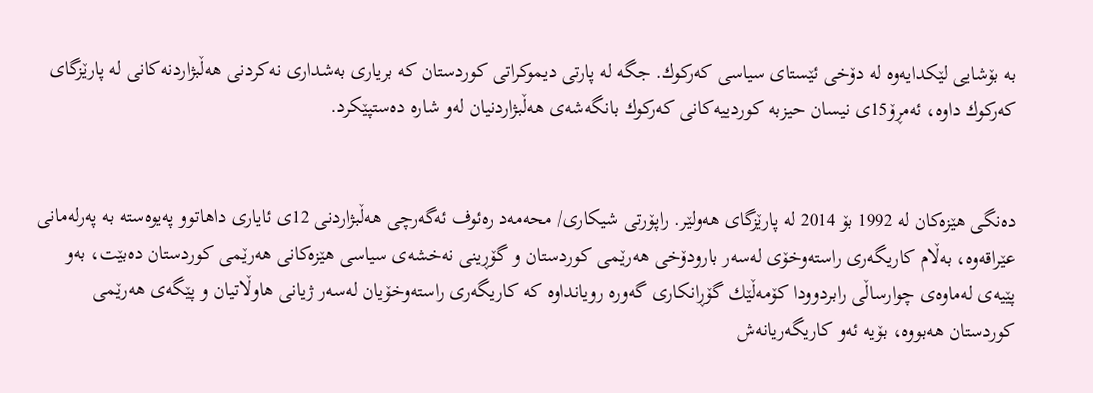به‌ بۆشایی لێكدایه‌وه له‌ دۆخی ئێستای سیاسی كه‌ركوك‌. جگه‌ له‌ پارتی دیموكراتی كوردستان كه‌ بریاری به‌شداری نه‌كردنی هه‌ڵبژاردنه‌كانی له‌ پارێزگای كه‌ركوك داوه‌، ئه‌مڕۆ15ی نیسان حیزبه‌ كوردییه‌كانی كه‌ركوك بانگه‌شه‌ی هه‌ڵبژاردنیان له‌و شاره‌ ده‌ستپێكرد.


دەنگی هێزەكان لە 1992 بۆ 2014 لە پارێزگای هەولێر. راپۆرتی شیكاری/ محەمەد رەئوف ئەگەرچی هەڵبژاردنی 12ی ئایاری داهاتوو پەیوەستە بە پەرلەمانی عێراقەوە، بەڵام كاریگەری راستەوخۆی لەسەر بارودۆخی هەرێمی كوردستان و گۆڕینی نەخشەی سیاسی هێزەكانی هەرێمی كوردستان دەبێت، بەو پێیەی لەماوەی چوارساڵی رابردوودا كۆمەڵێك گۆڕانكاری گەورە رویانداوە كە كاریگەری راستەوخۆیان لەسەر ژیانی هاوڵاتیان و پێگەی هەرێمی كوردستان هەبووە، بۆیە ئەو كاریگەریانەش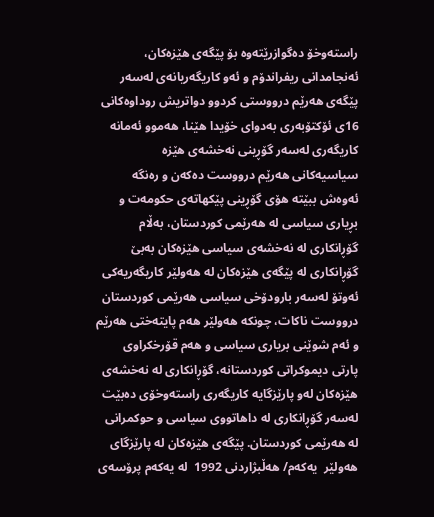راستەوخۆ دەگوازرێتەوە بۆ پێگەی هێزەكان، ئەنجامدانی ریفراندۆم و ئەو كاریگەریانەی لەسەر پێگەی هەرێم درووستی كردوو دواتریش روداوەكانی 16ی ئۆكتۆبەری بەدوای خۆیدا هێنا، هەموو ئەمانە كاریگەری لەسەر گۆڕینی نەخشەی هێزە سیاسیەكانی هەرێم درووست دەكەن و رەنگە ئەوەش ببێتە هۆی گۆڕینی پێكهاتەی حكومەت و بڕیاری سیاسی لە هەرێمی كوردستان، بەڵام گۆڕانكاری لە نەخشەی سیاسی هێزەكان بەبێ گۆڕانكاری لە پێگەی هێزەكان لە هەولێر كاریگەریەكی ئەوتۆ لەسەر بارودۆخی سیاسی هەرێمی كوردستان درووست ناكات، چونكە هەولێر هەم پایتەختی هەرێم و ئەم شوێنی بریاری سیاسی و هەم قۆرخكراوی پارتی دیموكراتی كوردستانە، گۆڕانكاری لە نەخشەی هێزەكان لەو پارێزگایە كاریگەری راستەوخۆی دەبێت لەسەر گۆڕانكاری لە داهاتووی سیاسی و حوكمرانی لە هەرێمی كوردستان. پێگەی هێزەكان لە پارێزگای هەولێر  یەكەم/ هەڵبژاردنی 1992  لە یەكەم پرۆسەی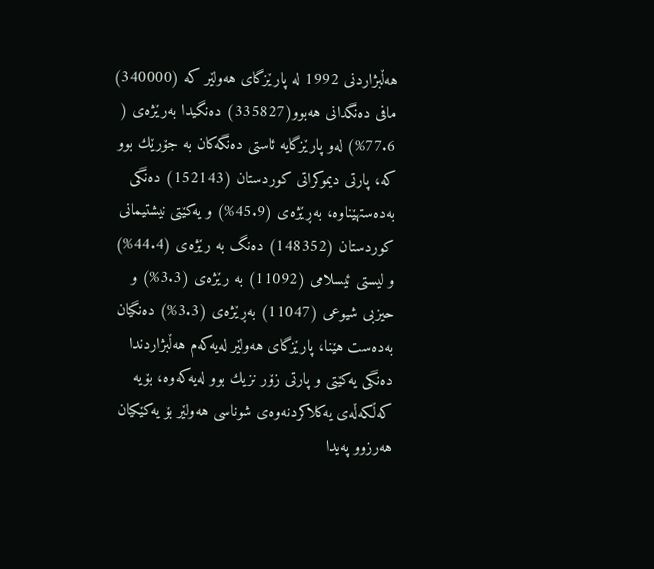هەڵبژاردنی 1992 لە پارێزگای هەولێر كە (340000) مافی دەنگدانی هەبوو(335827) دەنگیدا بەرێژەی ( 77.6%) لەو پارێزگایە ئاستی دەنگەكان بە جۆرێك بوو كە، پارتی دیموكراتی كوردستان (152143) دەنگی بەدەستهێناوە، بەڕێژەی (45.9%) و یەكێتی نیشتیمانی كوردستان (148352) دەنگ بە رێژەی (44.4%) و لیستی ئیسلامی (11092) بە رێژەی (3.3%) و حیزبی شیوعی (11047) بەڕێژەی (3.3%) دەنگیان بەدەست هێنا، پارێزگای هەولێر لەیەكەم هەڵبژاردندا دەنگی یەكێتی و پارتی زۆر نزیك بوو لەیەكەوە، بۆیە كەڵكەڵەی یەكلاكردنەوەی شوناسی هەولێر بۆ یەكێكیان هەرزوو پەیدا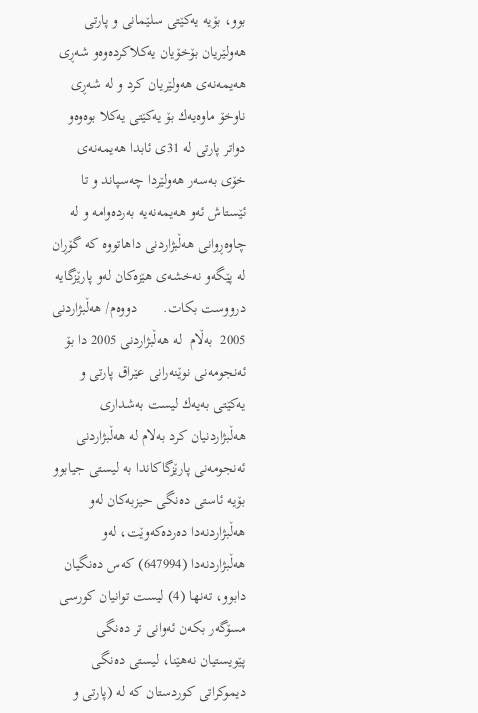بوو، بۆیە یەكێتی سلێمانی و پارتی هەولێریان بۆخۆیان یەكلاكردەوەو شەڕی هەیمەنەی هەولێریان كرد و لە شەڕی ناوخۆ ماوەیەك بۆ یەكێتی یەكلا بوەوەو دواتر پارتی لە 31ی ئابدا هەیمەنەی خۆی بەسەر هەولێردا چەسپاند و تا ئێستاش ئەو هەیمەنەیە بەردەوامە و لە چاوەڕوانی هەڵبژاردنی داهاتووە كە گۆڕان لە پێگەو نەخشەی هێزەكان لەو پارێزگایە درووست بكات.       دووەم/ هەڵبژاردنی 2005  بەڵام  لە هەڵبژاردنی 2005 دا بۆ ئەنجومەنی نوێنەرانی عێراق پارتی و یەكێتی بەیەك لیست بەشداری هەڵبژاردنیان كرد بەلام لە هەڵبژاردنی ئەنجومەنی پارێزگاكاندا بە لیستی جیابوو بۆیە ئاستی دەنگی حیزبەكان لەو هەڵبژاردنەدا دەردەكەوێت، لەو هەڵبژاردنەدا (647994) كەس دەنگیان دابوو، تەنها (4) لیست توانیان كورسی مسۆگەر بكەن ئەوانی تر دەنگی پێویستیان نەهێنا، لیستی دەنگی دیموكراتی كوردستان كە لە (پارتی و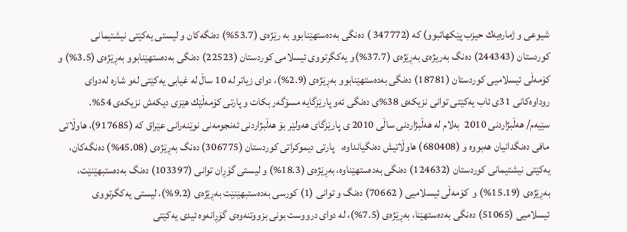شیوعی و ژمارەیەك حیزب پێكهاتبوو) كە (347772 ) دەنگی بەدەستهێنابوو بە رێژەی (53.7%) دەنگەكان و لیستی یەكێتی نیشتیمانی كوردستان (244343) دەنگ بەریژەی بەڕێژەی (37.7%)و یەكگرتووی ئیسلامی كوردستان (22523) دەنگی بەدەستهێنابوو بەڕێژەی (3.5%) و كۆمەڵی ئیسلامیی كوردستان (18781) دەنگی بەدەستهێنابوو بەڕێژەی (2.9%)، دوای زیاتر لە 10 ساڵ لە غیابی یەكێتی لەو شارە لەدوای روداوەكانی 31ی ئاب یەكێتی توانی نزیكەی 38%ی دەنگی ئەو پارێزگایە مسۆگەر بكات و پارتی كۆمەڵێك هێزی دیكەش نزیكەی 54%.                                           سێیەم/ هەڵبژاردنی 2010  بەلام لە هەڵبژاردنی ساڵی 2010 ی پارێزگای هەولێر بۆ هەڵبژاردنی ئەنجومەنی نوێنەرانی عێراق كە (917685)، هاوڵاتی مافی دەنگدانیان هەبووە و (680408) هاوڵاتیش دەنگیانداوە،   پارتی دیموكراتی كوردستان (306775) دەنگ بەڕێژەی (45.08%) دەنگەكان، یەكێتی نیشتیمانی كوردستان (124632) دەنگی بەدەستهێناوە، بەڕێژەی (18.3%) و لیستی گۆڕان توانی (103397) دەنگ بەدەستبهێنێت، بەڕێژەی (15.19%) و  كۆمەڵی ئیسلامیی ( 70662) دەنگ و توانی (1) كورسی بەدەستبهێنێت بەڕێژەی (9.2%)، لیستی یەكگرتووی ئیسلامیی (51065) دەنگی بەدەستهێنا، بەڕێژەی (7.5%)، لە دوای درووست بونی بزووتنەوەی گۆڕانەوە ئیدی یەكێتی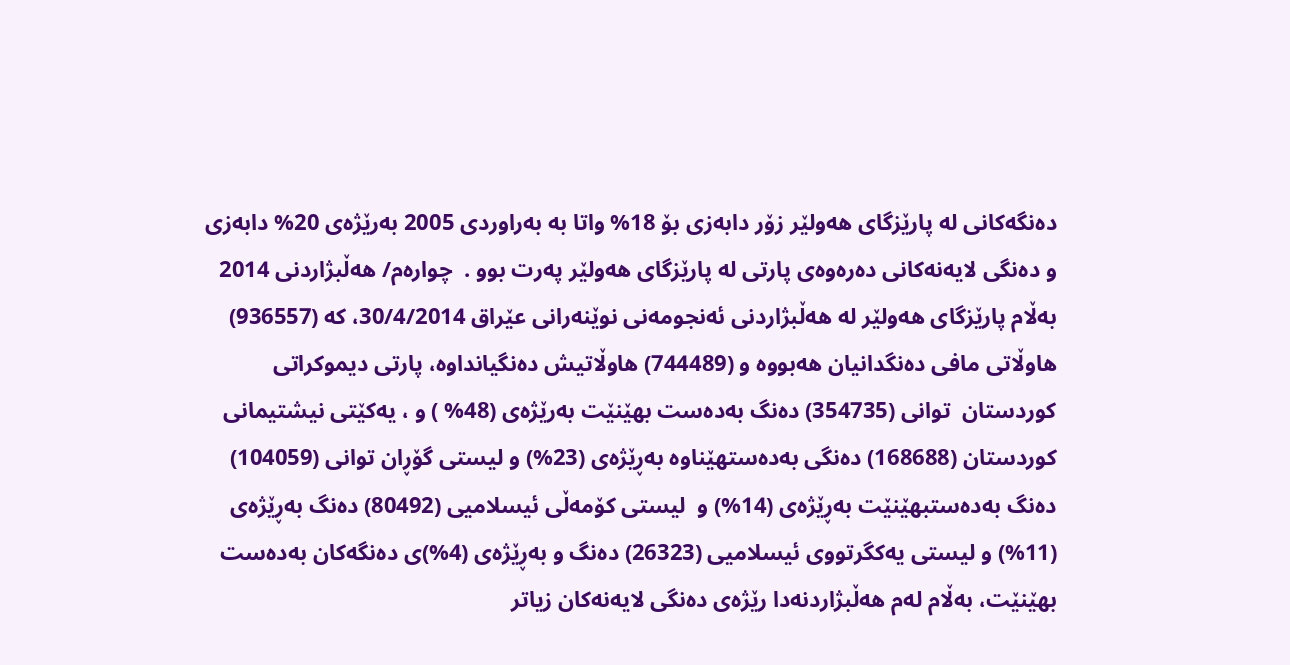دەنگەكانی لە پارێزگای هەولێر زۆر دابەزی بۆ 18% واتا بە بەراوردی 2005 بەرێژەی 20% دابەزی و دەنگی لایەنەكانی دەرەوەی پارتی لە پارێزگای هەولێر پەرت بوو .  چوارەم/ هەڵبژاردنی 2014    بەڵام پارێزگای هەولێر لە هەڵبژاردنی ئەنجومەنی نوێنەرانی عێراق 30/4/2014، كە (936557) هاوڵاتی مافی دەنگدانیان هەبووە و (744489) هاوڵاتیش دەنگیانداوە، پارتی دیموكراتی كوردستان  توانی (354735) دەنگ بەدەست بهێنێت بەرێژەی (48% ) و ، یەكێتی نیشتیمانی كوردستان (168688) دەنگی بەدەستهێناوە بەڕێژەی (23%) و لیستی گۆڕان توانی (104059) دەنگ بەدەستبهێنێت بەڕێژەی (14%) و  لیستی كۆمەڵی ئیسلامیی (80492) دەنگ بەڕێژەی (11%) و لیستی یەكگرتووی ئیسلامیی (26323) دەنگ و بەڕێژەی (4%)ی دەنگەكان بەدەست بهێنێت، بەڵام لەم هەڵبژاردنەدا رێژەی دەنگی لایەنەكان زیاتر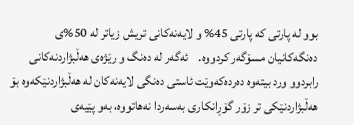بوو لە پارتی كە پارتی 45% و لایەنەكانی تریش زیاتر لە 50%ی دەنگەكانیان مسۆگەر كردووە.    ئەگەر لە دەنگ و رێژەی هەڵبژاردنەكانی رابردوو ورد بیتەوە دەردەكەوێت ئاستی دەنگی لایەنەكان لە هەڵبژاردنێكەوە بۆ هەڵبژاردنێكی تر زۆر گۆڕانكاری بەسەردا نەهاتووە، بەو پێیەی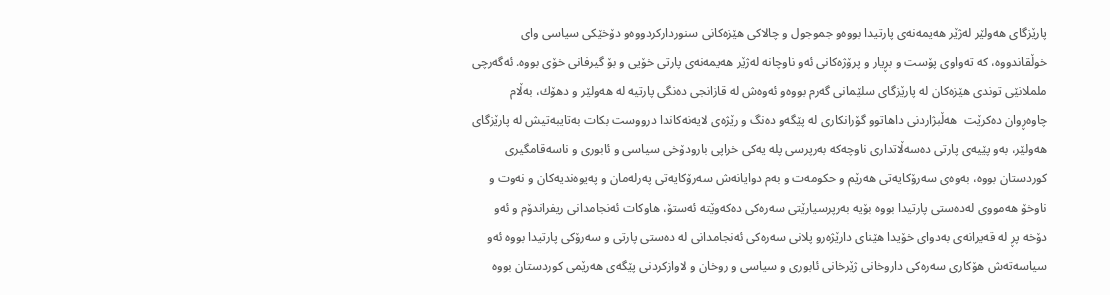پارێزگای هەولێر لەژێر هەیمەنەی پارتیدا بووەو جموجول و چالاكی هێزەكانی سنورداركردووەو دۆخێكی سیاسی وای خوڵقاندووە، كە تەواوی پۆست و بڕیار و پرۆژەكانی ئەو ناوچانە لەژێر هەیمەنەی پارتی خۆیی و بۆ گیرفانی خۆی بووە. ئەگەرچی ململانێی توندی هێزەكان لە پارێزگای سلێمانی گەرم بووەو ئەوەش لە قازانجی دەنگی پارتیە لە هەولێر و دهۆك، بەڵام چاوەڕوان دەكرێت  هەڵبژاردنی داهاتوو گۆرانكاری لە پێگەو دەنگ و رێژەی لایەنەكاندا درووست بكات بەتایبەتیش لە پارێزگای هەولێر، بەو پێیەی پارتی دەسەڵاتداری ناوچەكە بەرپرسی پلە یەكی خراپی بارودۆخی سیاسی و ئابوری و ناسەقامگیری كوردستان بووە، بەوەی سەرۆكایەتی هەرێم و حكومەت و بەم دوایانەش سەرۆكایەتی پەرلەمان و پەیوەندیەكان و نەوت و ناوخۆ هەمووی لەدەستی پارتیدا بووە بۆیە بەرپرسیارێتی سەرەكی دەكەوێتە ئەستۆ، هاوكات ئەنجامدانی ریفراندۆم و ئەو دۆخە پڕ لە قەیرانەی بەدوای خۆیدا هێنای دارێژەرو پلانی سەرەكی ئەنجامدانی لە دەستی پارتی و سەرۆكی پارتیدا بووە ئەو سیاسەتەش هۆكاری سەرەكی داروخانی ژێرخانی ئابوری و سیاسی و روخان و لاوازكردنی پێگەی هەرێمی كوردستان بووە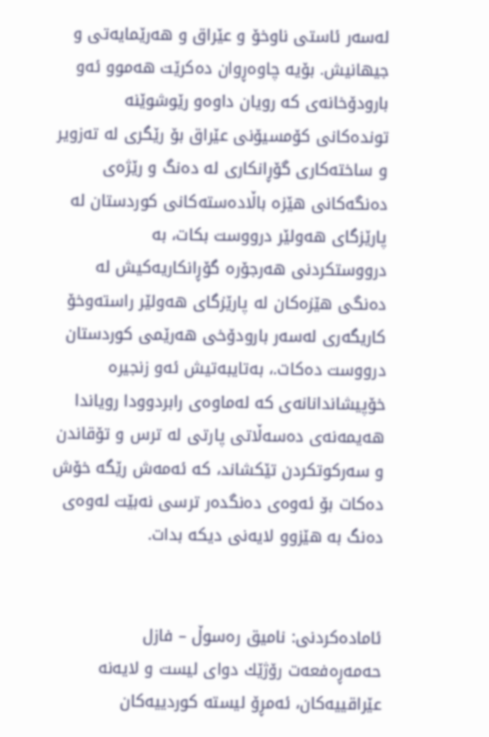لەسەر ئاستی ناوخۆ و عێراق و هەرێمایەتی و جیهانیش. بۆیە چاوەڕوان دەكرێت هەموو ئەو بارودۆخانەی كە رویان داوەو رێوشوێنە توندەكانی كۆمسیۆنی عێراق بۆ رێگری لە تەزویر و ساختەكاری گۆڕانكاری لە دەنگ و رێژەی دەنگەكانی هێزە باڵادەستەكانی كوردستان لە پارێزگای هەولێر درووست بكات، بە درووستكردنی هەرجۆرە گۆڕانكاریەكیش لە دەنگی هێزەكان لە پارێزگای هەولێر راستەوخۆ كاریگەری لەسەر بارودۆخی هەرێمی كوردستان درووست دەكات.، بەتایبەتیش ئەو زنجیرە خۆپیشاندانانەی كە لەماوەی رابردوودا رویاندا هەیمەنەی دەسەڵاتی پارتی لە ترس و تۆقاندن و سەركوتكردن تێكشاند، كە ئەمەش رێگە خۆش دەكات بۆ ئەوەی دەنگدەر ترسی نەبێت لەوەی دەنگ بە هێزوو لایەنی دیكە بدات.


ئامادەكردنی: نامیق رەسوڵ – فازل حەمەڕەفعەت رۆژێك دوای لیست و لایەنە عێراقییەكان، ئەمڕۆ لیستە كوردییەكان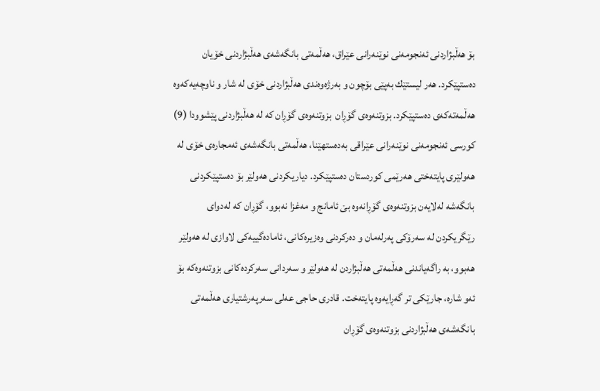بۆ هەڵبژاردنی ئەنجومەنی نوێنەرانی عێراق، هەڵمەتی بانگەشەی هەڵبژاردنی خۆیان دەستپێكرد. هەر لیستێك بەپێی بۆچون و بەرژەوەندی هەڵبژاردنی خۆی لە شار و ناوچەیەكەوە هەڵمەتەكەی دەستپێكرد. بزوتنەوەی گۆڕان  بزوتنەوەی گۆڕان كە لە هەڵبژاردنی پێشوودا (9) كورسی ئەنجومەنی نوێنەرانی عێراقی بەدەستهێنا، هەڵمەتی بانگەشەی ئەمجارەی خۆی لە هەولێری پایتەختی هەرێمی كوردستان دەستپێكرد. دیاریكردنی هەولێر بۆ دەستپێكردنی بانگەشە لەلایەن بزوتنەوەی گۆڕانەوە بێ ئامانج و مەغزا نەبوو، گۆڕان كە لەدوای رێگریكردن لە سەرۆكی پەرلەمان و دەركردنی وەزیرەكانی، ئامادەگییەكی لاوازی لە هەولێر هەبوو، بە راگەیاندنی هەڵمەتی هەڵبژاردن لە هەولێر و سەردانی سەركردەكانی بزوتنەوەكە بۆ ئەو شارە، جارێكی تر گەڕایەوە پایتەخت. قادری حاجی عەلی سەرپەرشتیاری هەڵمەتی بانگەشەی هەڵبژاردنی بزوتنەوەی گۆڕان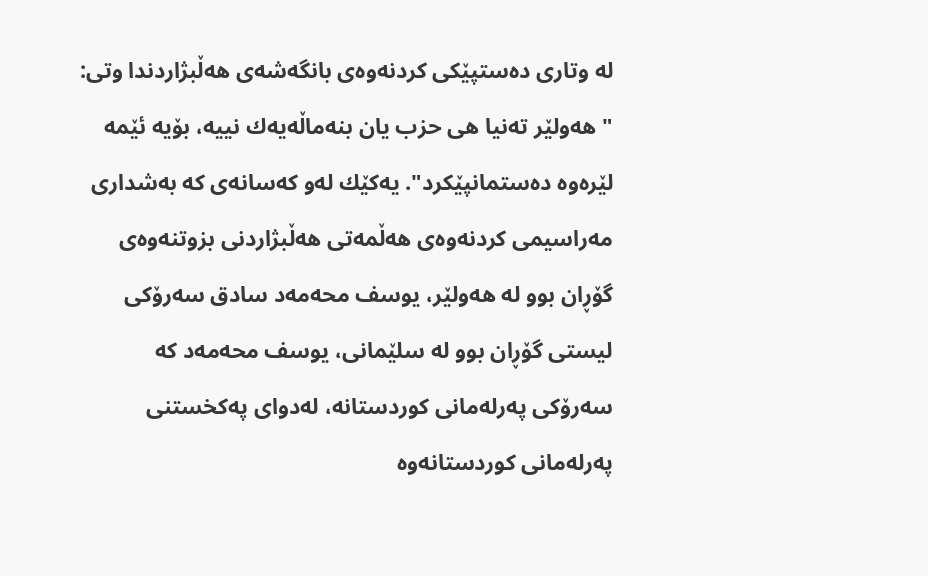لە وتاری دەستپێكی كردنەوەی بانگەشەی هەڵبژاردندا وتی: " هەولێر تەنیا هی حزب یان بنەماڵەیەك نییە، بۆیە ئێمە لێرەوە دەستمانپێكرد". یەكێك لەو كەسانەی كە بەشداری مەراسیمی كردنەوەی هەڵمەتی هەڵبژاردنی بزوتنەوەی گۆڕان بوو لە هەولێر، یوسف محەمەد سادق سەرۆكی لیستی گۆڕان بوو لە سلێمانی، یوسف محەمەد كە  سەرۆكی پەرلەمانی كوردستانە، لەدوای پەكخستنی پەرلەمانی كوردستانەوە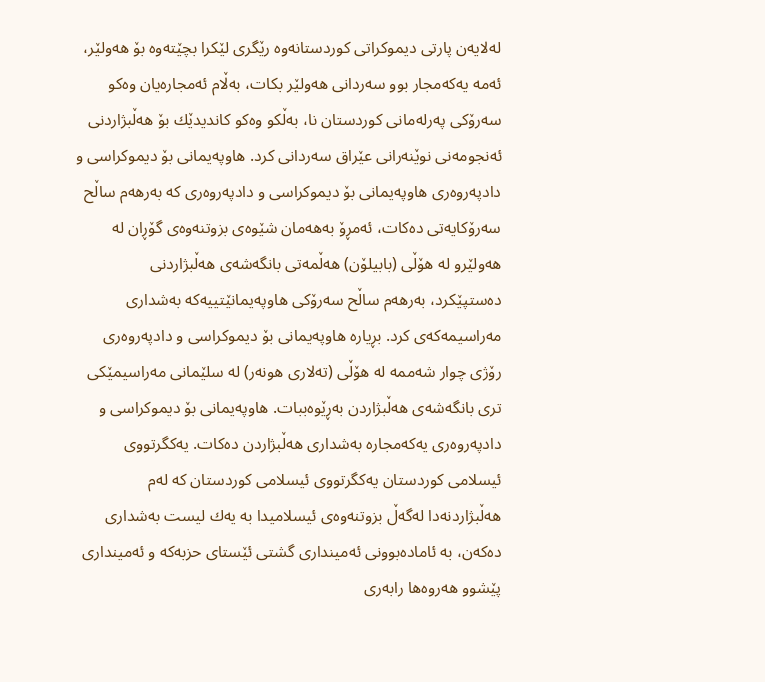لەلایەن پارتی دیموكراتی كوردستانەوە رێگری لێكرا بچێتەوە بۆ هەولێر، ئەمە یەكەمجار بوو سەردانی هەولێر بكات، بەڵام ئەمجارەیان وەكو سەرۆكی پەرلەمانی كوردستان نا، بەڵكو وەكو كاندیدێك بۆ هەڵبژاردنی ئەنجومەنی نوێنەرانی عێراق سەردانی كرد. هاوپەیمانی بۆ دیموكراسی و دادپەروەری هاوپەیمانی بۆ دیموكراسی و دادپەروەری كە بەرهەم ساڵح سەرۆكایەتی دەكات، ئەمڕۆ بەهەمان شێوەی بزوتنەوەی گۆڕان لە هەولێرو لە هۆڵی (بابیلۆن) هەڵمەتی بانگەشەی هەڵبژاردنی دەستپێكرد، بەرهەم ساڵح سەرۆكی هاوپەیمانێتییەكە بەشداری مەراسیمەكەی كرد. بڕیارە هاوپەیمانی بۆ دیموكراسی و دادپەروەری رۆژی چوار شەممە لە هۆڵی (تەلاری هونەر) لە سلێمانی مەراسیمێكی تری بانگەشەی هەڵبژاردن بەڕێوەببات. هاوپەیمانی بۆ دیموكراسی و دادپەروەری یەكەمجارە بەشداری هەڵبژاردن دەكات. یەكگرتووی ئیسلامی كوردستان یەكگرتووی ئیسلامی كوردستان كە لەم هەڵبژاردنەدا لەگەڵ بزوتنەوەی ئیسلامیدا بە یەك لیست بەشداری دەكەن، بە ئامادەبوونی ئەمینداری گشتی ئێستای حزبەكە و ئەمینداری پێشوو هەروەها رابەری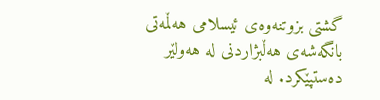گشتی بزوتنەوەی ئیسلامی هەڵمەتی بانگەشەی هەڵبژاردنی لە هەولێر دەستپێكرد. لە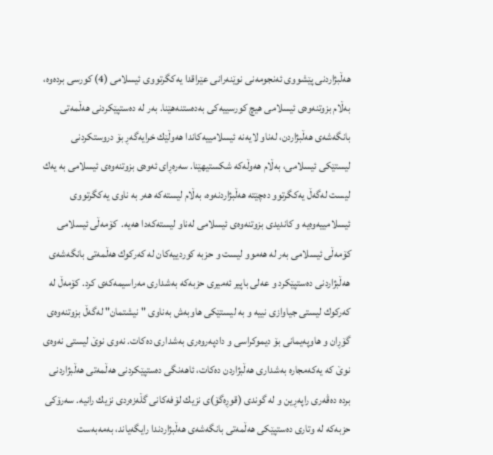هەڵبژاردنی پێشووی ئەنجومەنی نوێنەرانی عێراقدا یەكگرتووی ئیسلامی (4) كورسی بردەوە، بەڵام بزوتنەوەی ئیسلامی هیچ كورسییەكی بەدەستنەهێنا. بەر لە دەستپێكردنی هەڵمەتی بانگەشەی هەڵبژاردن، لەناو لایەنە ئیسلامییەكاندا هەوڵێك خرایەگەڕ بۆ دروستكردنی لیستێكی ئیسلامی، بەڵام هەوڵەكە شكستیهێنا. سەرەڕای ئەوەی بزوتنەوەی ئیسلامی بە یەك لیست لەگەڵ یەكگرتوو دەچێتە هەڵبژاردنەوە، بەڵام لیستەكە هەر بە ناوی یەكگرتووی ئیسلامییەوەیە و كاندیدی بزوتنەوەی ئیسلامی لەناو لیستەكەدا هەیە.  كۆمەڵی ئیسلامی كۆمەڵی ئیسلامی بەر لە هەموو لیست و حزبە كوردییەكان لە كەركوك هەڵمەتی بانگەشەی هەڵبژاردنی دەستپێكرد و عەلی باپیر ئەمیری حزبەكە بەشداری مەراسیمەكەی كرد. كۆمەڵ لە كەركوك لیستی جیاوازی نییە و بە لیستێكی هاوبەش بەناوی " نیشتمان" لەگەڵ بزوتنەوەی گۆڕان و هاوپەیمانی بۆ دیموكراسی و دادپەروەری بەشداری دەكات. نەوی نوێ لیستی نەوەی نوێ كە یەكەمجارە بەشداری هەڵبژاردن دەكات، ئاهەنگی دەستپێكردنی هەڵمەتی هەڵبژاردنی بردە دەڤەری راپەڕین و لە گوندی (قوڕەگۆ)ی نزیك لۆفەكانی گڵەزەردی نزیك رانیە. سەرۆكی حزبەكە لە وتاری دەستپێكی هەڵمەتی بانگەشەی هەڵبژاردندا رایگەیاند، بەمەبەست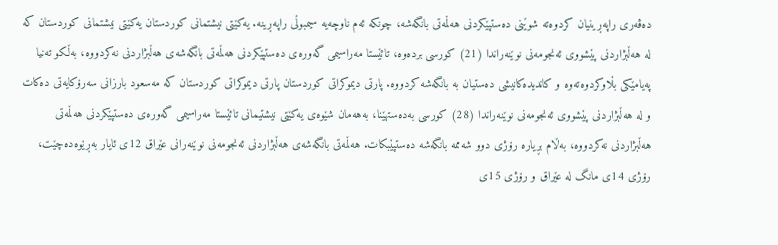دەڤەری راپەڕینیان كردوەتە شوێنی دەستپێكردنی هەڵمەتی بانگەشە، چونكە ئەم ناوچەیە سیمبوڵی راپەڕینە. یەكێتی نیشتمانی كوردستان یەكێتی نیشتمانی كوردستان كە لە هەڵبژاردنی پێشووی ئەنجومەنی نوێنەراندا (21) كورسی بردەوە، تائێستا مەراسیمی گەورەی دەستپێكردنی هەڵمەتی بانگەشەی هەڵبژاردنی نەكردووە، بەڵكو تەنیا پەیامێكی بڵاوكردوەتەوە و كاندیدەكانیشی دەستیان بە بانگەشە كردووە. پارتی دیموكراتی كوردستان پارتی دیموكراتی كوردستان كە مەسعود بارزانی سەرۆكایەتی دەكات و لە هەڵبژاردنی پێشووی ئەنجومەنی نوێنەراندا (28) كورسی بەدەستهێنا، بەهەمان شێوەی یەكێتی نیشتیمانی تائێستا مەراسیمی گەورەی دەستپێكردنی هەڵمەتی هەڵبژاردنی نەكردووە، بەڵام بڕیارە رۆژی دوو شەممە بانگەشە دەستپێبكات. هەڵمەتی بانگەشەی هەڵبژاردنی ئەنجومەنی نوێنەرانی عێراق 12ی ئایار بەڕێوەدەچێت، رۆژی 14ی مانگ لە عێراق و رۆژی 15ی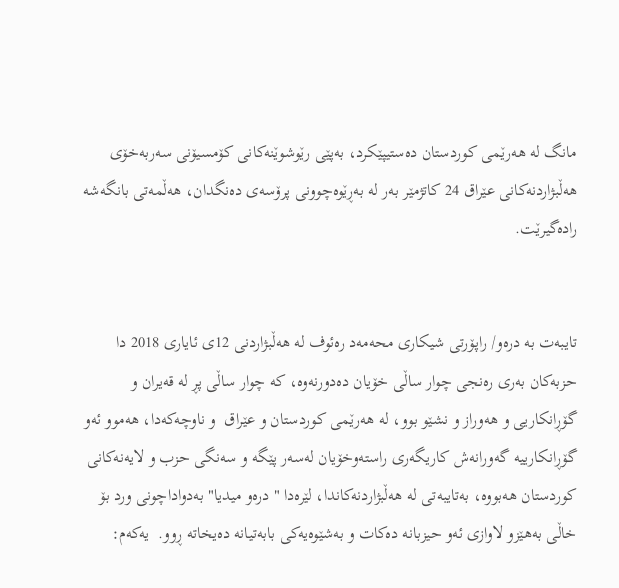مانگ لە هەرێمی كوردستان دەستیپێكرد، بەپێی رێوشوێنەكانی كۆمسیۆنی سەربەخۆی هەڵبژاردنەكانی عێراق 24 كاتژمێر بەر لە بەڕێوەچوونی پرۆسەی دەنگدان، هەڵمەتی بانگەشە رادەگیرێت.


تایبەت بە درەو/ راپۆرتی شیكاری محەمەد رەئوف لە هەڵبژاردنی 12ی ئایاری 2018 دا حزبەكان بەری رەنجی چوار ساڵی خۆیان دەدورنەوە، كە چوار ساڵی پڕ لە قەیران و گۆڕانكاریی و هەوراز و نشێو بوو، لە هەرێمی كوردستان و عێراق  و ناوچەكەدا، هەموو ئەو گۆڕانكارییە گەورانەش كاریگەری راستەوخۆیان لەسەر پێگە و سەنگی حزب و لایەنەكانی  كوردستان هەبووە، بەتایبەتی لە هەڵبژاردنەكاندا، لێرەدا " درەو میدیا" بەدواداچونی ورد بۆ خاڵی بەهێزو لاوازی ئەو حیزبانە دەكات و بەشێوەیەكی بابەتیانە دەیخاتە ڕوو.  یەكەم: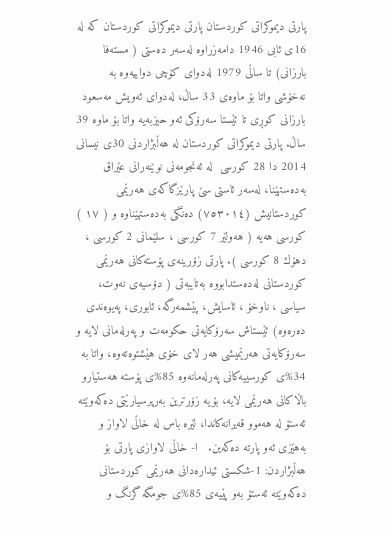پارتی دیموكراتی كوردستان پارتی دیموكراتی كوردستان كە لە 16ی ئابی 1946 دامەزراوە لەسەر دەستی ( مستەفا بارزانی) تا ساڵی 1979 لەدوای كۆچی دواییەوە بە نەخۆشی واتا بۆ ماوەی 33 ساڵ، لەدوای ئەویش مەسعود بارزانی كوڕی تا ئێستا سەرۆكی ئەو حیزبەیە واتا بۆ ماوە 39 ساڵ. پارتی دیموكراتی كوردستان لە هەڵبژاردنی 30ی نیسانی 2014 دا 28 كورسی  لە ئەنجومەنی نوێنەرانی عێراق بەدەستهێنا، لەسەر ئاستی سێ پارێزگاكەی هەرێمی كوردستانیش (٧٥٣٠١٤) دەنگی بەدەستهێناوە و ( ١٧ ) كورسی هەیە ( هەولێر 7 كورسی ، سلێمانی 2 كورسی ، دهۆك 8 كورسی ). پارتی زۆرینەی پۆستەكانی هەرێمی كوردستانی لەدەستدابووە بەتایبەتی ( دۆسیەی نەوت، سیاسی ، ناوخۆ ، ئاسایش، پێشمەرگە، ئابوری، پەیوەندی دەرەوە) ئێستاش سەرۆكایەتی حكومەت و پەرلەمانی لایە و سەرۆكایەتی هەرێمیشی هەر لای خۆی هێشتوەتەوە، واتا بە 34%ی كورسییەكانی پەرلەمانەوە 85%ی پۆستە هەستیارو باڵاكانی هەرێمی لایە، بۆیە زۆرترین بەرپرسیارێتی دەكەوێتە ئەستۆ لە هەموو قەیرانەكاندا، لێرە باس لە خاڵی لاواز و بەهێزی ئەو پارتە دەكەین.   ا- خاڵی لاوازی پارتی بۆ هەڵبژاردن: 1-شكستی ئیدارەدانی هەرێمی كوردستانی دەكەوێتە ئەستۆ بەو پێیەی 85%ی جومگە گرنگ و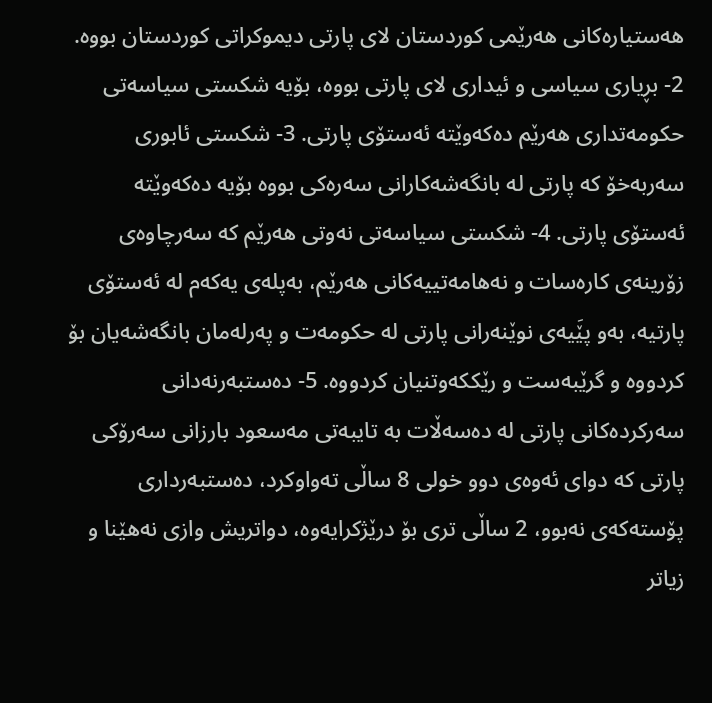هەستیارەكانی هەرێمی كوردستان لای پارتی دیموكراتی كوردستان بووە. 2- بڕیاری سیاسی و ئیداری لای پارتی بووە، بۆیە شكستی سیاسەتی حكومەتداری هەرێم دەكەوێتە ئەستۆی پارتی. 3- شكستی ئابوری سەربەخۆ كە پارتی لە بانگەشەكارانی سەرەكی بووە بۆیە دەكەوێتە ئەستۆی پارتی. 4- شكستی سیاسەتی نەوتی هەرێم كە سەرچاوەی زۆرینەی كارەسات و نەهامەتییەكانی هەرێم، بەپلەی یەكەم لە ئەستۆی پارتیە، بەو پێَیەی نوێنەرانی پارتی لە حكومەت و پەرلەمان بانگەشەیان بۆ كردووە و گرێبەست و رێككەوتنیان كردووە. 5- دەستبەرنەدانی سەركردەكانی پارتی لە دەسەڵات بە تایبەتی مەسعود بارزانی سەرۆكی پارتی كە دوای ئەوەی دوو خولی 8 ساڵی تەواوكرد، دەستبەرداری پۆستەكەی نەبوو، 2 ساڵی تری بۆ درێژكرایەوە، دواتریش وازی نەهێنا و زیاتر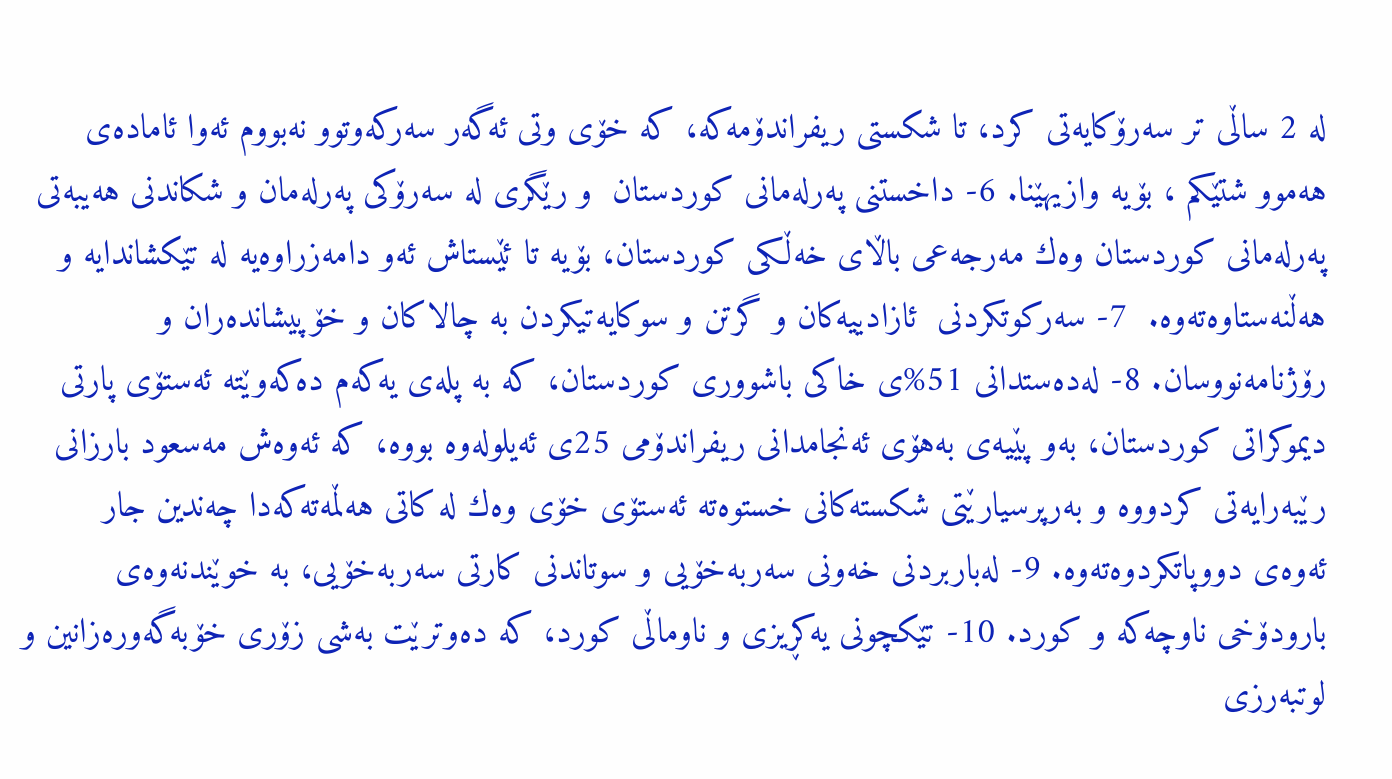لە 2 ساڵی تر سەرۆكایەتی كرد، تا شكستی ریفراندۆمەكە، كە خۆی وتی ئەگەر سەركەوتوو نەبووم ئەوا ئامادەی هەموو شتێكم ، بۆیە وازیهێنا. 6- داخستنی پەرلەمانی كوردستان  و رێگری لە سەرۆكی پەرلەمان و شكاندنی هەیبەتی پەرلەمانی كوردستان وەك مەرجەعی باڵای خەڵكی كوردستان، بۆیە تا ئێستاش ئەو دامەزراوەیە لە تێكشاندایە و هەڵنەستاوەتەوە.  7- سەركوتكردنی  ئازادییەكان و گرتن و سوكایەتیكردن بە چالاكان و خۆپیشاندەران و رۆژنامەنووسان. 8- لەدەستدانی 51%ی خاكی باشووری كوردستان، كە بە پلەی یەكەم دەكەوێتە ئەستۆی پارتی دیموكراتی كوردستان، بەو پێیەی بەهۆی ئەنجامدانی ریفراندۆمی 25ی ئەیلولەوە بووە، كە ئەوەش مەسعود بارزانی رێبەرایەتی كردووە و بەرپرسیارێتی شكستەكانی خستوەتە ئەستۆی خۆی وەك لە كاتی هەڵمەتەكەدا چەندین جار ئەوەی دووپاتكردوەتەوە. 9- لەباربردنی خەونی سەربەخۆیی و سوتاندنی كارتی سەربەخۆیی، بە خوێندنەوەی بارودۆخی ناوچەكە و كورد. 10- تێكچونی یەكڕیزی و ناوماڵی كورد، كە دەوترێت بەشی زۆری خۆبەگەورەزانین و لوتبەرزی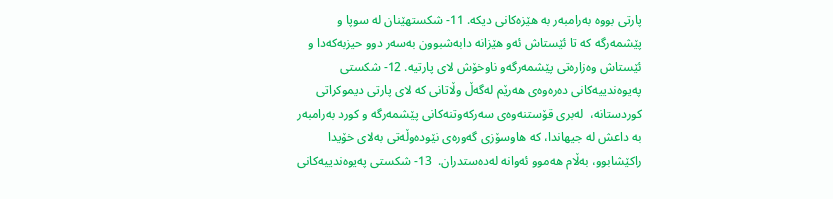پارتی بووە بەرامبەر بە هێزەكانی دیكە. 11- شكستهێنان لە سوپا و پێشمەرگە كە تا ئێستاش ئەو هێزانە دابەشبوون بەسەر دوو حیزبەكەدا و ئێستاش وەزارەتی پێشمەرگەو ناوخۆش لای پارتیە. 12- شكستی پەیوەندییەكانی دەرەوەی هەرێم لەگەڵ وڵاتانی كە لای پارتی دیموكراتی كوردستانە،  لەبری قۆستنەوەی سەركەوتنەكانی پێشمەرگە و كورد بەرامبەر بە داعش لە جیهاندا، كە هاوسۆزی گەورەی نێودەوڵەتی بەلای خۆیدا راكێشابوو، بەڵام هەموو ئەوانە لەدەستدران.  13- شكستی پەیوەندییەكانی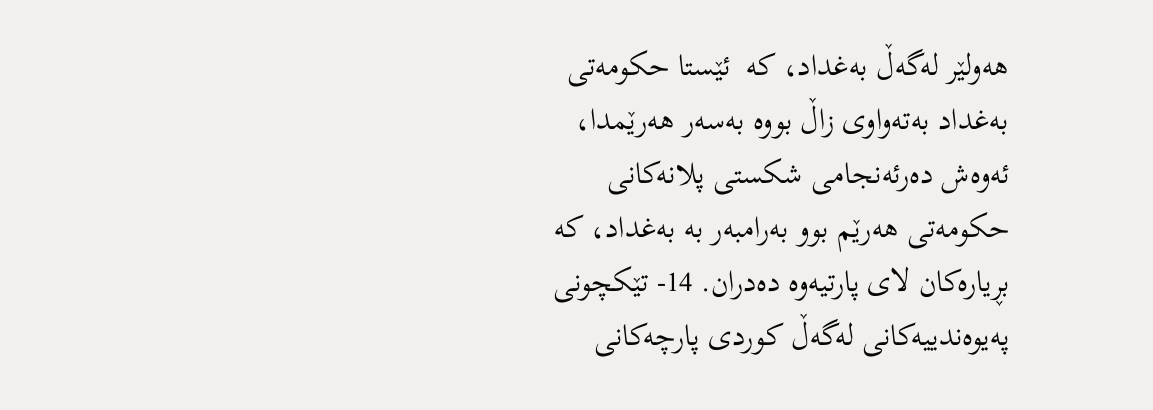هەولێر لەگەڵ بەغداد، كە  ئێستا حكومەتی بەغداد بەتەواوی زاڵ بووە بەسەر هەرێمدا، ئەوەش دەرئەنجامی شكستی پلانەكانی حكومەتی هەرێم بوو بەرامبەر بە بەغداد، كە بڕیارەكان لای پارتیەوە دەدران. 14- تێكچونی پەیوەندییەكانی لەگەڵ كوردی پارچەكانی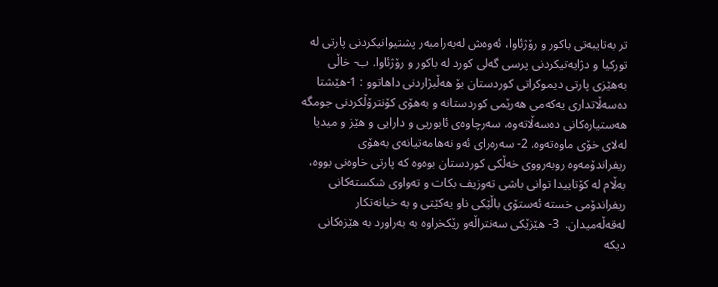تر بەتایبەتی باكور و رۆژئاوا، ئەوەش لەبەرامبەر پشتیوانیكردنی پارتی لە توركیا و دژایەتیكردنی پرسی گەلی كورد لە باكور و رۆژئاوا. ب- خاڵی بەهێزی پارتی دیموكراتی كوردستان بۆ هەڵبژاردنی داهاتوو : 1-هێشتا دەسەڵاتداری یەكەمی هەرێمی كوردستانە و بەهۆی كۆنترۆڵكردنی جومگە هەستیارەكانی دەسەڵاتەوە، سەرچاوەی ئابوریی و دارایی و هێز و میدیا لەلای خۆی ماوەتەوە. 2- سەرەرای ئەو نەهامەتیانەی بەهۆی ریفراندۆمەوە روبەرووی خەڵكی كوردستان بوەوە كە پارتی خاوەنی بووە، بەڵام لە كۆتاییدا توانی باشی تەوزیف بكات و تەواوی شكستەكانی ریفراندۆمی خستە ئەستۆی باڵێكی ناو یەكێتی و بە خیانەتكار لەقەڵەمیدان.  3- هێزێكی سەنتراڵەو رێكخراوە بە بەراورد بە هێزەكانی دیكە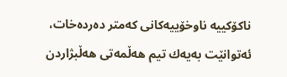ناكۆكییە ناوخۆییەكانی كەمتر دەردەخات،  ئەتوانێت بەیەك تیم هەڵمەتی هەڵبژاردن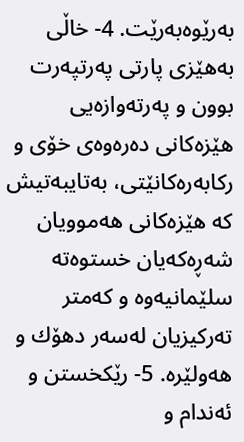بەرێوەبەرێت. 4- خاڵی بەهێزی پارتی پەرتپەرت بوون و پەرتەوازەیی هێزەكانی دەرەوەی خۆی و ركابەرەكانێتی، بەتایبەتیش كە هێزەكانی هەموویان شەڕەكەیان خستوەتە سلێمانیەوە و كەمتر تەركیزیان لەسەر دهۆك و هەولێرە. 5- رێكخستن و ئەندام و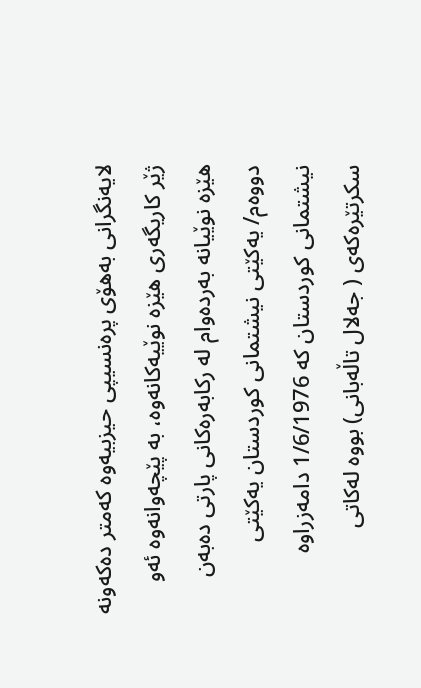لایەنگرانی بەهۆی پرەنسیپی حیزبیەوە كەمتر دەكەونە ژێر كاریگەری هێزە نوێیەكانەوە، بە پێچەوانەوە ئەو هێزە نوێیانە بەردەوام لە ركابەرەكانی پارتی دەبەن دووەم/ یەكێتی نیشتمانی كوردستان یەكێتی نیشتمانی كوردستان كە 1/6/1976 دامەزراوە سكرتێرەكەی ( جەلال تاڵەبانی) بووە لەكاتی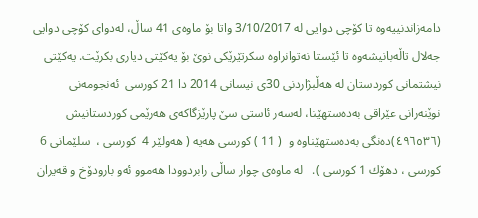دامەزاندنییەوە تا كۆچی دوایی لە 3/10/2017 واتا بۆ ماوەی 41 ساڵ، لەدوای كۆچی دوایی جەلال تاڵەبانیشەوە تا ئێستا نەتوانراوە سكرتێرێكی نوێ بۆ یەكێتی دیاری بكرێت. یەكێتی نیشتمانی كوردستان لە هەڵبژاردنی 30ی نیسانی 2014 دا 21 كورسی  ئەنجومەنی نوێنەرانی عێراقی بەدەستهێنا، لەسەر ئاستی سێ پارێزگاكەی هەرێمی كوردستانیش (٤٩٦٥٣٦)دەنگی بەدەستهێناوە و  ( 11 ) كورسی هەیە ( هەولێر 4  كورسی ،  سلێمانی 6 كورسی ، دهۆك 1 كورسی ).   لە ماوەی چوار ساڵی رابردوودا هەموو ئەو بارودۆخ و قەیران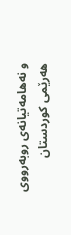و نەهامەتیانەی روبەرووی هەرێمی كوردستان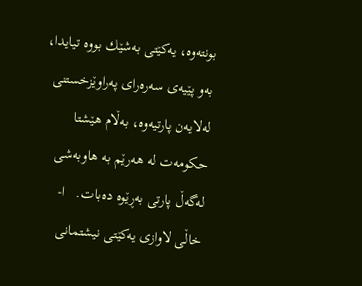بونتەوە، یەكێتی بەشێك بووە تیایدا، بەو پێیەی سەرەرای پەراوێزخستنی لەلایەن پارتیەوە، بەڵام هێشتا حكومەت لە هەرێم بە هاوبەشی لەگەڵ پارتی بەڕێوە دەبات.   ا- خاڵی لاوازی یەكێتی نیشتمانی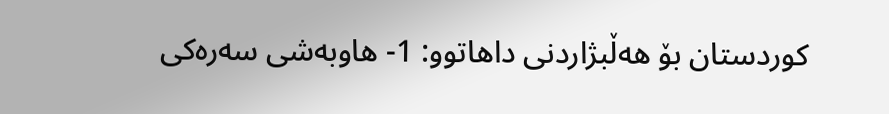كوردستان بۆ هەڵبژاردنی داهاتوو: 1- هاوبەشی سەرەكی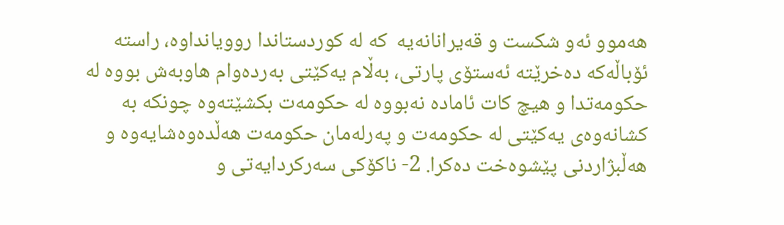هەموو ئەو شكست و قەیرانانەیە  كە لە كوردستاندا روویانداوە، راستە ئۆباڵەكە دەخرێتە ئەستۆی پارتی، بەڵام یەكێتی بەردەوام هاوبەش بووە لە حكومەتدا و هیچ كات ئامادە نەبووە لە حكومەت بكشێتەوە چونكە بە كشانەوەی یەكێتی لە حكومەت و پەرلەمان حكومەت هەڵدەوەشایەوە و هەڵبژاردنی پێشوەخت دەكرا. 2- ناكۆكی سەركردایەتی و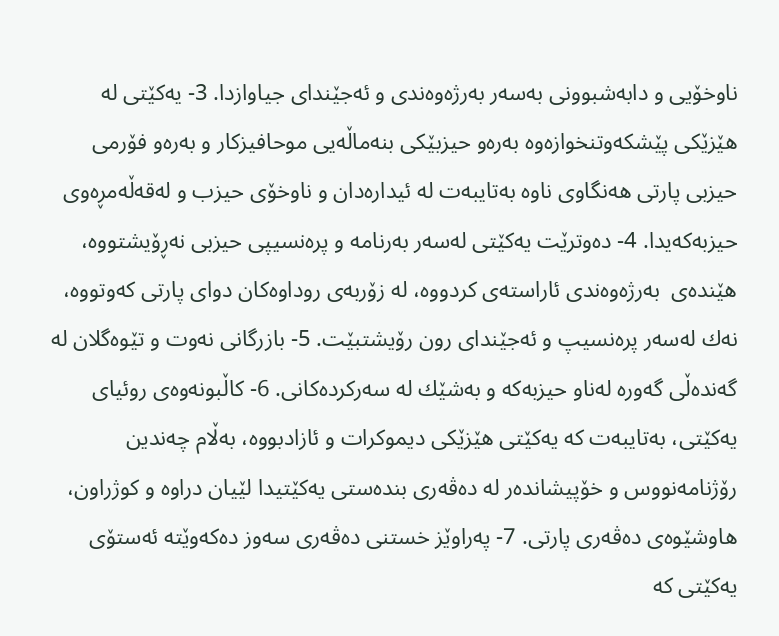ناوخۆیی و دابەشبوونی بەسەر بەرژەوەندی و ئەجێندای جیاوازدا. 3- یەكێتی لە هێزێكی پێشكەوتنخوازەوە بەرەو حیزبێكی بنەماڵەیی موحافیزكار و بەرەو فۆرمی حیزبی پارتی هەنگاوی ناوە بەتایبەت لە ئیدارەدان و ناوخۆی حیزب و لەقەڵەمڕەوی حیزبەكەیدا. 4- دەوترێت یەكێتی لەسەر بەرنامە و پرەنسیپی حیزبی نەڕۆیشتووە،  هێندەی  بەرژەوەندی ئاراستەی كردووە، لە زۆربەی روداوەكان دوای پارتی كەوتووە، نەك لەسەر پرەنسیپ و ئەجێندای رون رۆیشتبێت. 5- بازرگانی نەوت و تێوەگلان لە گەندەڵی گەورە لەناو حیزبەكە و بەشێك لە سەركردەكانی. 6- كاڵبونەوەی روئیای یەكێتی، بەتایبەت كە یەكێتی هێزێكی دیموكرات و ئازادبووە، بەڵام چەندین رۆژنامەنووس و خۆپیشاندەر لە دەڤەری بندەستی یەكێتیدا لێیان دراوە و كوژراون، هاوشێوەی دەڤەری پارتی. 7- پەراوێز خستنی دەڤەری سەوز دەكەوێتە ئەستۆی یەكێتی كە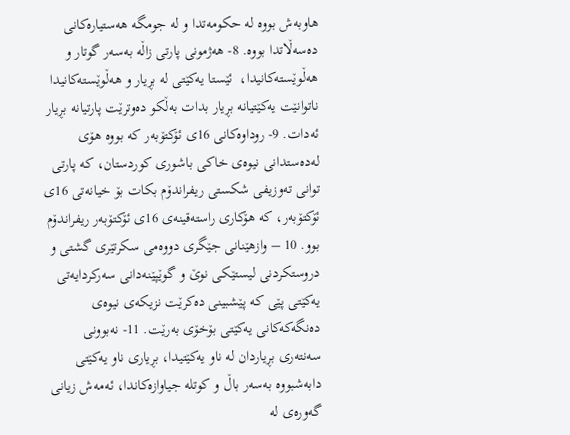هاوبەش بووە لە حكومەتدا و لە جومگە هەستیارەكانی دەسەڵاتدا بووە. 8- هەژمونی پارتی زاڵە بەسەر گوتار و هەڵوێستەكانیدا،  ئێستا یەكێتی لە بڕیار و هەڵوێستەكانیدا ناتوانێت یەكێتیانە بڕیار بدات بەڵكو دەوترێت پارتیانە بڕیار ئەدات. 9- روداوەكانی 16ی ئۆكتۆبەر كە بووە هۆی لەدەستدانی نیوەی خاكی باشوری كوردستان، كە پارتی توانی تەوزیفی شكستی ریفراندۆم بكات بۆ خیانەتی 16ی ئۆكتۆبەر، كە هۆكاری راستەقینەی 16ی ئۆكتۆبەر ریفراندۆم بوو. 10 – وازهێنانی جێگری دووەمی سكرتێری گشتی و دروستكردنی لیستێكی نوێ و گوێپێنەدانی سەركردایەتی یەكێتی پێی كە پێشبینی دەكرێت نزیكەی نیوەی دەنگەكەكانی یەكێتی بۆخۆی بەرێت. 11- نەبوونی سەنتەری بڕیاردان لە ناو یەكێتیدا، بڕیاری ناو یەكێتی دابەشبووە بەسەر باڵ و كوتلە جیاوازەكاندا، ئەمەش زیانی گەورەی لە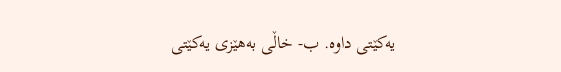یەكێتی داوە. ب- خاڵی بەهێزی یەكێتی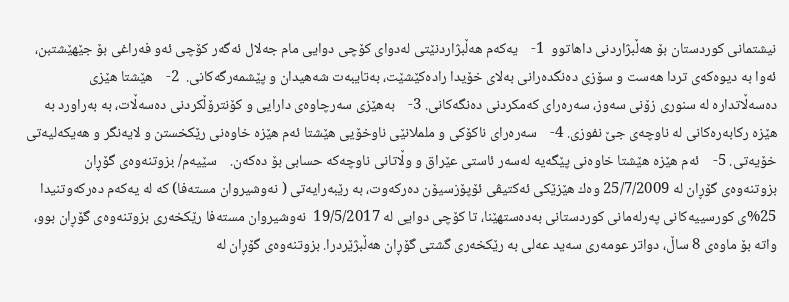نیشتمانی كوردستان بۆ هەڵبژاردنی داهاتوو  1-    یەكەم هەڵبژاردنێتی لەدوای كۆچی دوایی مام جەلال ئەگەر كۆچی ئەو فەراغی بۆ جێهێشتبن، ئەوا بە دیوەكەی تردا هەست و سۆزی دەنگدەرانی بەلای خۆیدا رادەكێشێت، بەتایبەت شەهیدان و پێشمەرگەكانی.  2-    هێشتا هێزی دەسەڵاتدارە لە سنوری زۆنی سەوز، سەرەرای كەمكردنی دەنگەكانی. 3-    بەهێزی سەرچاوەی دارایی و كۆنترۆڵكردنی دەسەڵات، بە بەراورد بە هێزە ركابەرەكانی لە ناوچەی جێ نفوزی. 4-    سەرەرای ناكۆكی و ململانێی ناوخۆیی هێشتا ئەم هێزە خاوەنی رێكخستن و لایەنگر و هەیكەلیەتی خۆیەتی. 5-    ئەم هێزە هێشتا خاوەنی پێگەیە لەسەر ئاستی عێراق و وڵاتانی ناوچەكە حسابی بۆ دەكەن.    سێیەم/ بزوتنەوەی گۆڕان  بزوتنەوەی گۆڕان لە 25/7/2009 وەك هێزێكی ئەكتیڤی ئۆپۆزسیۆن دەركەوت، بە رێبەرایەتی ( نەوشیروان مستەفا) كە لە یەكەم دەركەوتنیدا 25%ی كورسییەكانی پەرلەمانی كوردستانی بەدەستهێنا، تا كۆچی دوایی لە 19/5/2017  نەوشیروان مستەفا رێكخەری بزوتنەوەی گۆڕان بوو، واتە بۆ ماوەی 8 ساڵ، دواتر عومەری سەید عەلی بە رێكخەری گشتی گۆڕان هەڵبژێردرا. بزوتنەوەی گۆڕان لە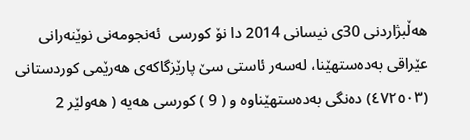هەڵبژاردنی 30ی نیسانی 2014 دا نۆ كورسی  ئەنجومەنی نوێنەرانی عێراقی بەدەستهێنا، لەسەر ئاستی سێ پارێزگاكەی هەرێمی كوردستانی (٤٧٢٥٠٣) دەنگی بەدەستهێناوە و ( 9 ) كورسی هەیە ( هەولێر 2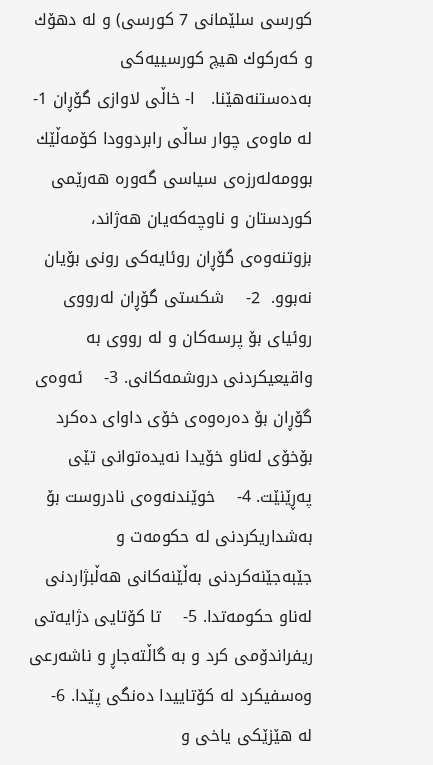كورسی سلێمانی 7 كورسی) و لە دهۆك و كەركوك هیچ كورسییەكی بەدەستنەهێنا.   ا- خاڵی لاوازی گۆڕان 1-    لە ماوەی چوار ساڵی رابردوودا كۆمەڵێك بوومەلەرزەی سیاسی گەورە هەرێمی كوردستان و ناوچەكەیان هەژاند، بزوتنەوەی گۆڕان روئایەكی رونی بۆیان نەبوو.  2-    شكستی گۆڕان لەرووی روئیای بۆ پرسەكان و لە رووی بە واقیعیكردنی دروشمەكانی. 3-    ئەوەی گۆڕان بۆ دەرەوەی خۆی داوای دەكرد بۆخۆی لەناو خۆیدا نەیدەتوانی تێی پەڕێنێت. 4-    خوێندنەوەی نادروست بۆ بەشداریكردنی لە حكومەت و جێبەجێنەكردنی بەڵێنەكانی هەڵبژاردنی لەناو حكومەتدا. 5-    تا كۆتایی دژایەتی ریفراندۆمی كرد و بە گاڵتەجاڕ و ناشەرعی وەسفیكرد لە كۆتاییدا دەنگی پێدا. 6-    لە هێزێكی یاخی و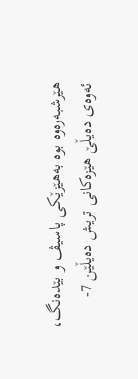هێرشبەرەوە بوە بەهێزێكی پاسیڤ و بێدەنگ، ئەوەی دەیڵێ هێزەكانی تریش دەیڵێن 7-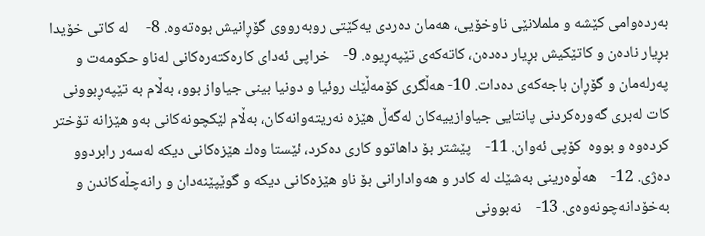بەردەوامی كێشە و ململانێی ناوخۆیی، هەمان دەردی یەكێتی روبەرووی گۆڕانیش بوەتەوە. 8-     لە كاتی خۆیدا بڕیار نادەن و كاتێكیش بڕیار دەدەن، كاتەكەی تێپەڕیوە. 9-    خراپی ئەدای كارەكتەرەكانی لەناو حكومەت و پەرلەمان و گۆڕان باجەكەی دەدات. 10- هەڵگری كۆمەڵێك روئیا و دونیا بینی جیاواز بوو، بەڵام بە تێپەڕبوونی كات لەبری گەورەكردنی پانتایی جیاوازییەكان لەگەڵ هێزە نەریتەوانەكان، بەڵام لێكچونەكانی بەو هێزانە تۆختر كردەوە و بووە  كۆپی ئەوان. 11-    پێشتر بۆ داهاتوو كاری دەكرد، ئێستا وەك هێزەكانی دیكە لەسەر رابردوو دەژی. 12-    هەڵوەرینی بەشێك لە كادر و هەوادارانی بۆ ناو هێزەكانی دیكە و گوێپێنەدان و رانەچڵەكاندن و بەخۆدانەچونەوەی. 13-    نەبوونی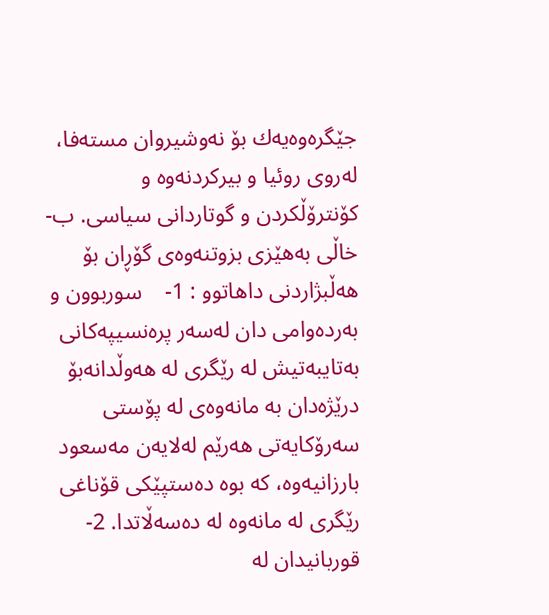جێگرەوەیەك بۆ نەوشیروان مستەفا، لەروی روئیا و بیركردنەوە و كۆنترۆڵكردن و گوتاردانی سیاسی. ب- خاڵی بەهێزی بزوتنەوەی گۆڕان بۆ هەڵبژاردنی داهاتوو : 1-    سوربوون و بەردەوامی دان لەسەر پرەنسیپەكانی بەتایبەتیش لە رێگری لە هەوڵدانەبۆ درێژەدان بە مانەوەی لە پۆستی سەرۆكایەتی هەرێم لەلایەن مەسعود بارزانیەوە، كە بوە دەستپێكی قۆناغی رێگری لە مانەوە لە دەسەڵاتدا. 2-    قوربانیدان لە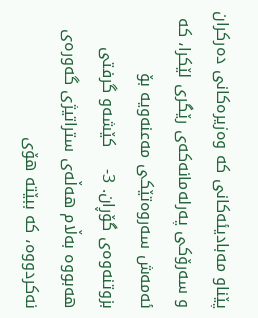پێناو مەبادیئەكانی كە وەزیرەكانی دەركران و سەرۆكی پەرلەمانەكەی رێگری لێكرا، كە ئەمەش سەروەتێكی مەعنەویە بۆ بزوتنەوەی گۆڕان. 3-    كێشەو گرفتی هەبووە بەڵام هەڵەی ستراتیژی گەورەی نەكردووە، كە ببێتە هۆی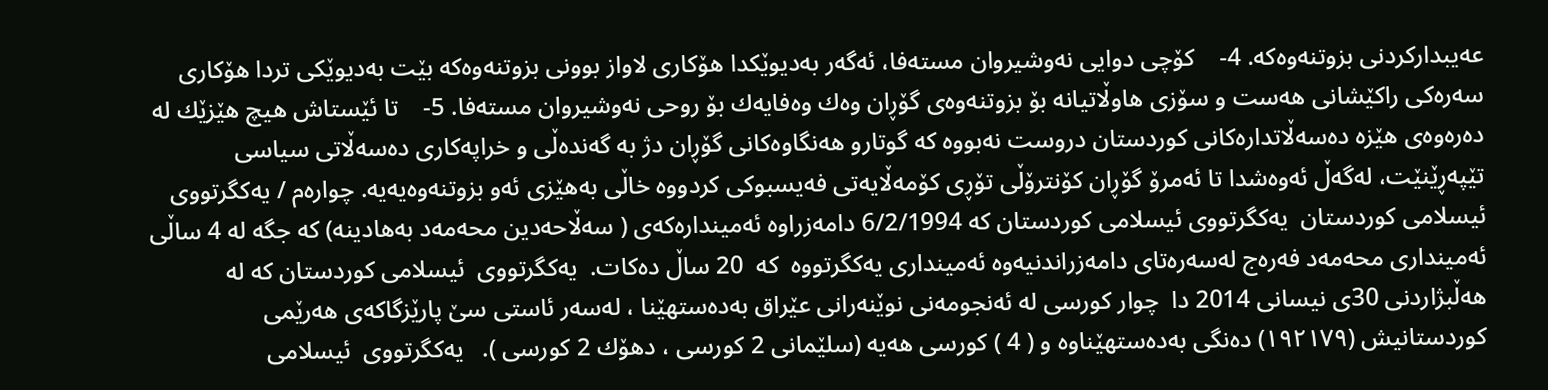عەیبداركردنی بزوتنەوەكە. 4-    كۆچی دوایی نەوشیروان مستەفا، ئەگەر بەدیوێكدا هۆكاری لاواز بوونی بزوتنەوەكە بێت بەدیوێكی تردا هۆكاری سەرەكی راكێشانی هەست و سۆزی هاوڵاتیانە بۆ بزوتنەوەی گۆڕان وەك وەفایەك بۆ روحی نەوشیروان مستەفا. 5-    تا ئێستاش هیچ هێزێك لە دەرەوەی هێزە دەسەڵاتدارەكانی كوردستان دروست نەبووە كە گوتارو هەنگاوەكانی گۆڕان دژ بە گەندەڵی و خراپەكاری دەسەڵاتی سیاسی تێپەڕێنێت، لەگەڵ ئەوەشدا تا ئەمرۆ گۆڕان كۆنترۆڵی تۆڕی كۆمەڵایەتی فەیسبوكی كردووە خاڵی بەهێزی ئەو بزوتنەوەیەیە. چوارەم / یەكگرتووی  ئیسلامی كوردستان  یەكگرتووی ئیسلامی كوردستان كە 6/2/1994 دامەزراوە ئەمیندارەكەی ( سەڵاحەدین محەمەد بەهادینە) كە جگە لە 4 ساڵی ئەمینداری محەمەد فەرەج لەسەرەتای دامەزراندنیەوە ئەمینداری یەكگرتووە  كە  20 ساڵ دەكات.  یەكگرتووی  ئیسلامی كوردستان كە لە هەڵبژاردنی 30ی نیسانی 2014 دا  چوار كورسی لە ئەنجومەنی نوێنەرانی عێراق بەدەستهێنا ، لەسەر ئاستی سێ پارێزگاكەی هەرێمی كوردستانیش (١٩٢١٧٩) دەنگی بەدەستهێناوە و ( 4 ) كورسی هەیە (سلێمانی 2 كورسی ، دهۆك 2 كورسی ).   یەكگرتووی  ئیسلامی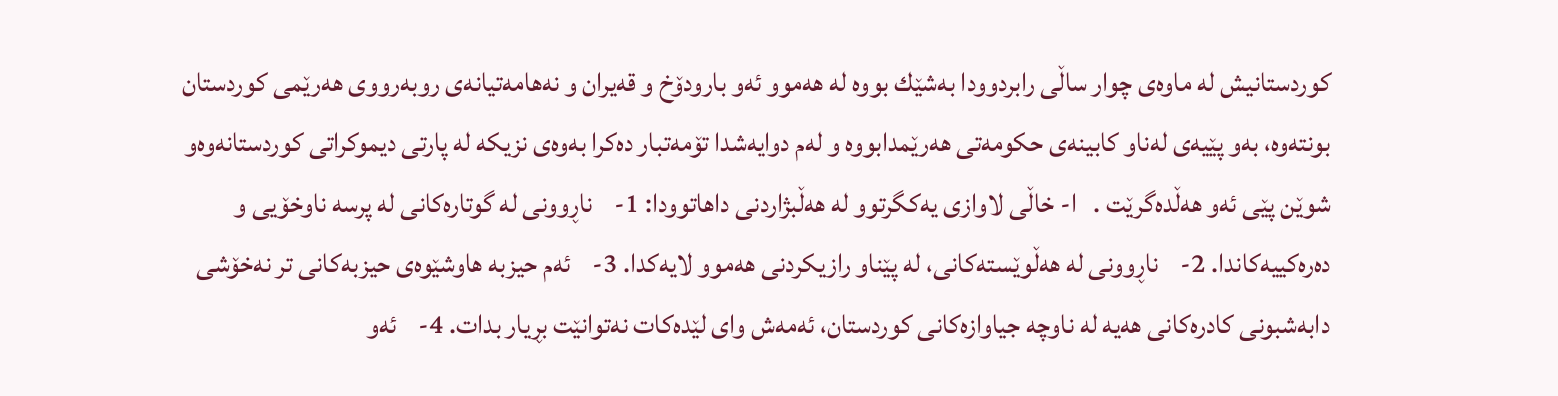كوردستانیش لە ماوەی چوار ساڵی رابردوودا بەشێك بووە لە هەموو ئەو بارودۆخ و قەیران و نەهامەتیانەی روبەرووی هەرێمی كوردستان بونتەوە، بەو پێیەی لەناو كابینەی حكومەتی هەرێمدابووە و لەم دوایەشدا تۆمەتبار دەكرا بەوەی نزیكە لە پارتی دیموكراتی كوردستانەوەو شوێن پێی ئەو هەڵدەگرێت .   ا- خاڵی لاوازی یەكگرتوو لە هەڵبژاردنی داهاتوودا: 1-    ناڕوونی لە گوتارەكانی لە پرسە ناوخۆیی و دەرەكییەكاندا. 2-    ناڕوونی لە هەڵوێستەكانی، لە پێناو رازیكردنی هەموو لایەكدا. 3-    ئەم حیزبە هاوشێوەی حیزبەكانی تر نەخۆشی دابەشبونی كادرەكانی هەیە لە ناوچە جیاوازەكانی كوردستان، ئەمەش وای لێدەكات نەتوانێت بڕیار بدات. 4-    ئەو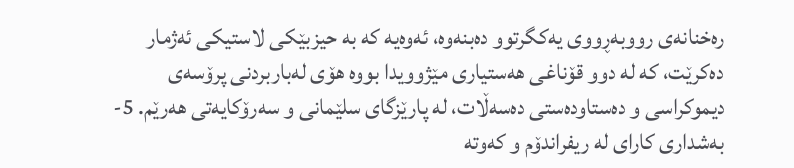رەخنانەی رووبەڕووی یەكگرتوو دەبنەوە، ئەوەیە كە بە حیزبێكی لاستیكی ئەژمار دەكرێت، كە لە دوو قۆناغی هەستیاری مێژوویدا بووە هۆی لەباربردنی پرۆسەی دیموكراسی و دەستاودەستی دەسەڵات، لە پارێزگای سلێمانی و سەرۆكایەتی هەرێم. 5-    بەشداری كارای لە ریفراندۆم و كەوتە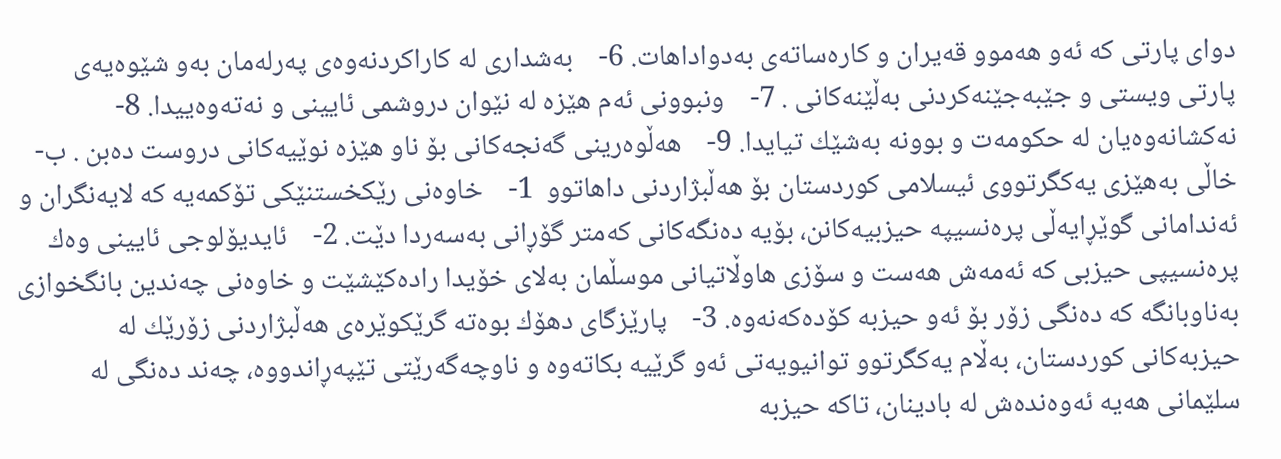دوای پارتی كە ئەو هەموو قەیران و كارەساتەی بەدواداهات. 6-    بەشداری لە كاراكردنەوەی پەرلەمان بەو شێوەیەی پارتی ویستی و جێبەجێنەكردنی بەڵێنەكانی . 7-    ونبوونی ئەم هێزە لە نێوان دروشمی ئایینی و نەتەوەییدا. 8-    نەكشانەوەیان لە حكومەت و بوونە بەشێك تیایدا. 9-    هەڵوەرینی گەنجەكانی بۆ ناو هێزە نوێیەكانی دروست دەبن . ب- خاڵی بەهێزی یەكگرتووی ئیسلامی كوردستان بۆ هەڵبژاردنی داهاتوو  1-    خاوەنی رێكخستنێكی تۆكمەیە كە لایەنگران و ئەندامانی گوێڕایەڵی پرەنسیپە حیزبیەكانن، بۆیە دەنگەكانی كەمتر گۆڕانی بەسەردا دێت. 2-    ئایدیۆلوجی ئایینی وەك پرەنسیپی حیزبی كە ئەمەش هەست و سۆزی هاوڵاتیانی موسڵمان بەلای خۆیدا رادەكێشێت و خاوەنی چەندین بانگخوازی بەناوبانگە كە دەنگی زۆر بۆ ئەو حیزبە كۆدەكەنەوە. 3-    پارێزگای دهۆك بوەتە گرێكوێرەی هەڵبژاردنی زۆرێك لە حیزبەكانی كوردستان، بەڵام یەكگرتوو توانیویەتی ئەو گرێیە بكاتەوە و ناوچەگەرێتی تێپەڕاندووە، چەند دەنگی لە سلێمانی هەیە ئەوەندەش لە بادینان، تاكە حیزبە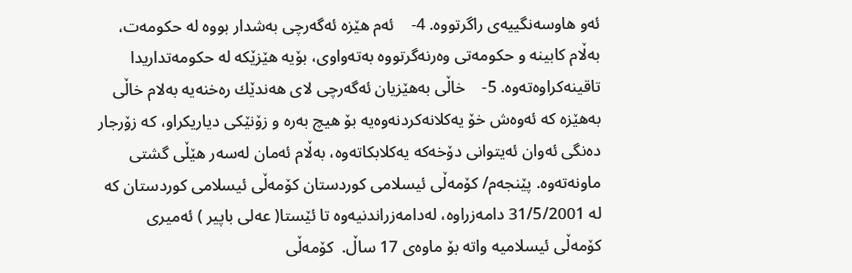ئەو هاوسەنگییەی راگرتووە. 4-    ئەم هێزە ئەگەرچی بەشدار بووە لە حكومەت، بەڵام كابینە و حكومەتی وەرنەگرتووە بەتەواوی، بۆیە هێزێكە لە حكومەتداریدا تاقینەكراوەتەوە. 5-    خاڵی بەهێزیان ئەگەرچی لای هەندێك رەخنەیە بەلام خاڵی بەهێزە كە ئەوەش خۆ یەكلانەكردنەوەیە بۆ هیچ بەرە و زۆنێكی دیاریكراو، كە زۆرجار دەنگی ئەوان ئەیتوانی دۆخەكە یەكلابكاتەوە، بەڵام ئەمان لەسەر هێڵی گشتی ماونەتەوە. پێنجەم/ كۆمەڵی ئیسلامی كوردستان كۆمەڵی ئیسلامی كوردستان كە لە 31/5/2001 دامەزراوە، لەدامەزراندنیەوە تا ئێستا( عەلی باپیر ) ئەمیری كۆمەڵی ئیسلامیە واتە بۆ ماوەی 17 ساڵ.  كۆمەڵی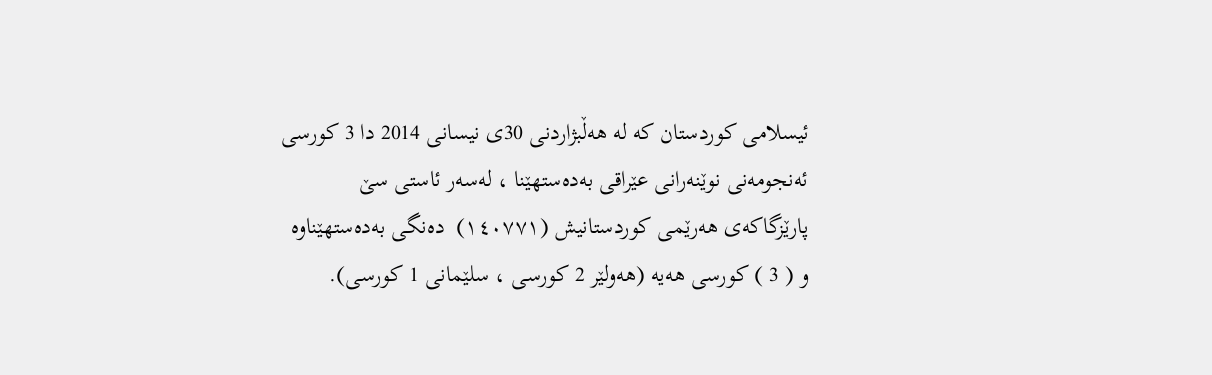ئیسلامی كوردستان كە لە هەڵبژاردنی 30ی نیسانی 2014 دا 3 كورسی ئەنجومەنی نوێنەرانی عێراقی بەدەستهێنا ، لەسەر ئاستی سێ پارێزگاكەی هەرێمی كوردستانیش (١٤٠٧٧١)  دەنگی بەدەستهێناوە و ( 3 ) كورسی هەیە (هەولێر 2 كورسی ، سلێمانی 1 كورسی).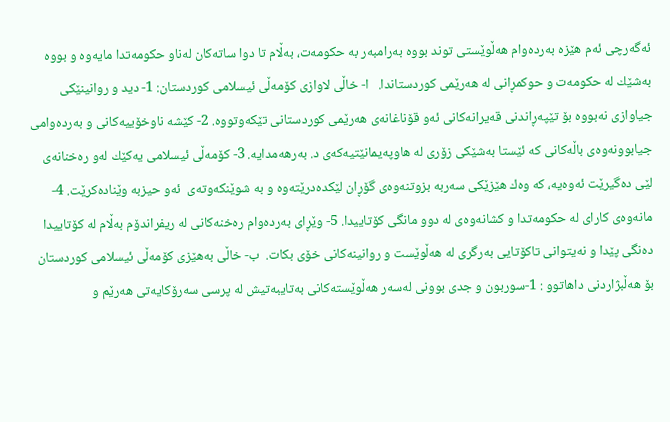ئەگەرچی ئەم هێزە بەردەوام هەڵوێستی توند بووە بەرامبەر بە حكومەت، بەڵام تا دوا ساتەكان لەناو حكومەتدا مایەوە و بووە بەشێك لە حكومەت و حوكمڕانی لە هەرێمی كوردستاندا.   ا- خاڵی لاوازی كۆمەڵی ئیسلامی كوردستان: 1- دید و روانینێكی جیاوازی نەبووە بۆ تێپەڕاندنی قەیرانەكانی ئەو قۆناغانەی هەرێمی كوردستانی تێكەوتووە. 2- كێشە ناوخۆییەكانی و بەردەوامی جیابوونەوەی باڵەكانی كە ئێستا بەشێكی زۆری لە هاوپەیمانێتیەكەی د. بەرهەمدایە. 3- كۆمەڵی ئیسلامی یەكێك لەو رەخنانەی لێی دەگیرێت ئەوەیە، كە وەك هێزێكی سەربە بزوتنەوەی گۆڕان لێكدەدرێتەوە و بە شوێنكەوتەی  ئەو حیزبە وێنادەكرێت. 4- مانەوەی كارای لە حكومەتدا و كشانەوەی لە دوو مانگی كۆتاییدا. 5- وێڕای بەردەوام رەخنەكانی لە ریفراندۆم بەڵام لە كۆتاییدا دەنگی پێدا و نەیتوانی تاكۆتایی بەرگری لە هەڵوێست و روانینەكانی خۆی بكات.  ب- خاڵی بەهێزی كۆمەڵی ئیسلامی كوردستان بۆ هەڵبژاردنی داهاتوو : 1-سوربون و جدی بوونی لەسەر هەڵوێستەكانی بەتایبەتیش لە پرسی سەرۆكایەتی هەرێم و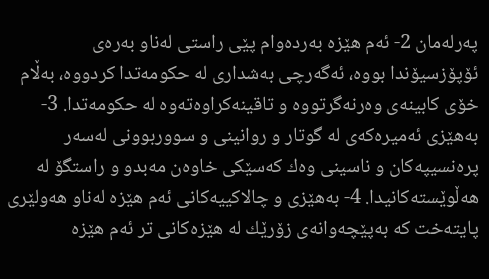پەرلەمان 2- ئەم هێزە بەردەوام پێی راستی لەناو بەرەی ئۆپۆزسیۆندا بووە، ئەگەرچی بەشداری لە حكومەتدا كردووە، بەڵام خۆی كابینەی وەرنەگرتووە و تاقینەكراوەتەوە لە حكومەتدا. 3- بەهێزی ئەمیرەكەی لە گوتار و روانینی و سووربوونی لەسەر پرەنسیپەكان و ناسینی وەك كەسێكی خاوەن مەبد‌و و راستگۆ لە هەڵوێستەكانیدا. 4- بەهێزی و چالاكییەكانی ئەم هێزە لەناو هەولێری پایتەخت كە بەپێچەوانەی زۆرێك لە هێزەكانی تر ئەم هێزە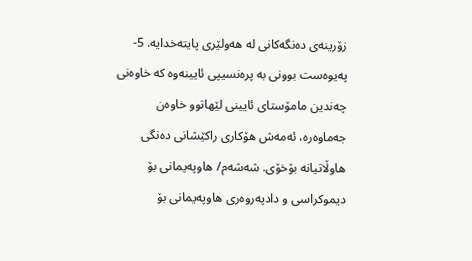زۆرینەی دەنگەكانی لە هەولێری پایتەخدایە. 5-پەیوەست بوونی بە پرەنسیپی ئایینەوە كە خاوەنی چەندین مامۆستای ئایینی لێهاتوو خاوەن جەماوەرە، ئەمەش هۆكاری راكێشانی دەنگی هاوڵاتیانە بۆخۆی. شەشەم/ هاوپەیمانی بۆ دیموكراسی و دادپەروەری هاوپەیمانی بۆ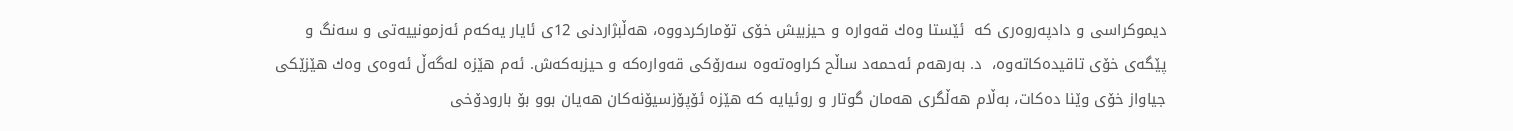دیموكراسی و دادپەروەری كە  ئێستا وەك قەوارە و حیزبیش خۆی تۆماركردووە، هەڵبژاردنی 12ی ئایار یەكەم ئەزمونییەتی و سەنگ و پێگەی خۆی تاقیدەكاتەوە،  د. بەرهەم ئەحمەد ساڵح كراوەتەوە سەرۆكی قەوارەكە و حیزبەكەش. ئەم هێزە لەگەڵ ئەوەی وەك هێزێكی جیاواز خۆی وێنا دەكات، بەڵام هەڵگری هەمان گوتار و روئیایە كە هێزە ئۆپۆزسیۆنەكان هەیان بوو بۆ بارودۆخی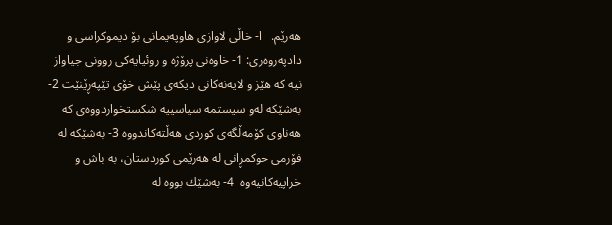هەرێم.   ا- خاڵی لاوازی هاوپەیمانی بۆ دیموكراسی و دادپەروەری: 1- خاوەنی پرۆژە و روئیایەكی روونی جیاواز نیە كە هێز و لایەنەكانی دیكەی پێش خۆی تێپەڕێنێت 2- بەشێكە لەو سیستمە سیاسییە شكستخواردووەی كە هەناوی كۆمەڵگەی كوردی هەڵتەكاندووە 3- بەشێكە لە فۆرمی حوكمڕانی لە هەرێمی كوردستان، بە باش و خراپیەكانیەوە  4- بەشێك بووە لە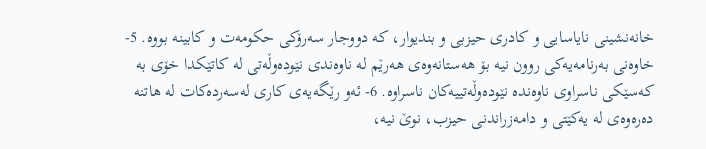خانەنشینی نایاسایی و كادری حیزبی و بندیوار، كە دووجار سەرۆكی حكومەت و كابینە بووە. 5- خاوەنی بەرنامەیەكی روون نیە بۆ هەستانەوەی هەرێم لە ناوەندی نێودەوڵەتی لە كاتێكدا خۆی بە كەسێكی ناسراوی ناوەندە نێودەوڵەتییەكان ناسراوە. 6- ئەو رێگەیەی كاری لەسەردەكات لە هاتنە دەرەوەی لە یەكێتی و دامەزراندنی حیزب، نوێ نیە،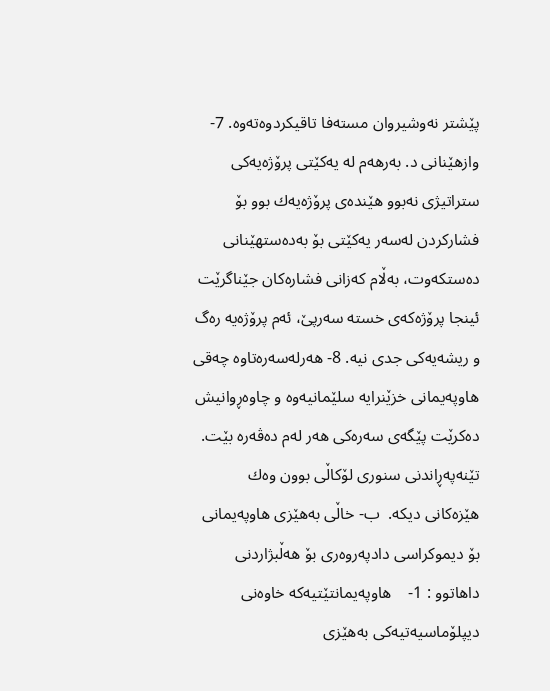پێشتر نەوشیروان مستەفا تاقیكردوەتەوە. 7- وازهێنانی د. بەرهەم لە یەكێتی پرۆژەیەكی ستراتیژی نەبوو هێندەی پرۆژەیەك بوو بۆ فشاركردن لەسەر یەكێتی بۆ بەدەستهێنانی دەستكەوت، بەڵام كەزانی فشارەكان جێناگرێت ئینجا پرۆژەكەی خستە سەرپێ، ئەم پرۆژەیە رەگ و ریشەیەكی جدی نیە. 8- هەرلەسەرەتاوە چەقی هاوپەیمانی خزێنرایە سلێمانیەوە و چاوەڕوانیش دەكرێت پێگەی سەرەكی هەر لەم دەڤەرە بێت. تێنەپەڕاندنی سنوری لۆكاڵی بوون وەك هێزەكانی دیكە.  ب- خاڵی بەهێزی هاوپەیمانی بۆ دیموكراسی دادپەروەری بۆ هەڵبژاردنی داهاتوو : 1-    هاوپەیمانتێتیەكە خاوەنی دیپلۆماسیەتیەكی بەهێزی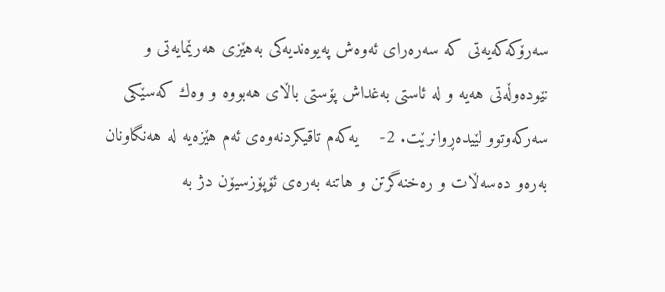سەرۆكەكەیەتی كە سەرەرای ئەوەش پەیوەندیەكی بەهێزی هەرێمایەتی و نێودەوڵەتی هەیە و لە ئاستی بەغداش پۆستی باڵای هەبووە و وەك كەسێكی سەركەوتوو لێیدەڕوانرێت. 2-    یەكەم تاقیكردنەوەی ئەم هێزەیە لە هەنگاونان بەرەو دەسەڵات و رەخنەگرتن و هاتنە بەرەی ئۆپۆزسیۆن دژ بە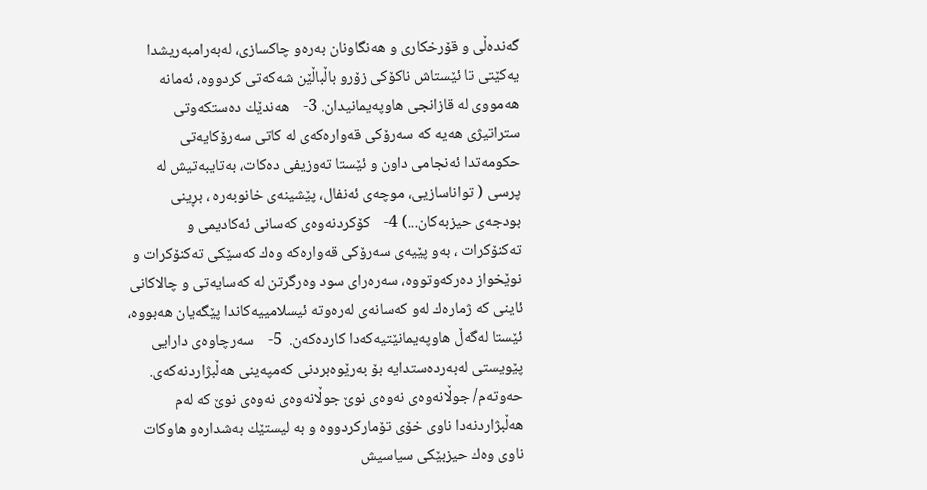گەندەڵی و قۆرخكاری و هەنگاونان بەرەو چاكسازی، لەبەرامبەریشدا یەكێتی تا ئێستاش ناكۆكی زۆرو باڵباڵێن شەكەتی كردووە، ئەمانە هەمووی لە قازانجی هاوپەیمانیدان. 3-    هەندێك دەستكەوتی ستراتیژی هەیە كە سەرۆكی قەوارەكەی لە كاتی سەرۆكایەتی حكومەتدا ئەنجامی داون و ئێستا تەوزیفی دەكات، بەتایبەتیش لە پرسی ( تواناسازیی، موچەی ئەنفال، پێشینەی خانوبەرە ، بڕینی بودجەی حیزبەكان...) 4-    كۆكردنەوەی كەسانی ئەكادیمی و تەكنۆكرات ، بەو پێیەی سەرۆكی قەوارەكە وەك كەسێكی تەكنۆكرات و نوێخواز دەركەوتووە، سەرەرای سود وەرگرتن لە كەسایەتی و چالاكانی ئاینی كە ژمارەك لەو كەسانەی لەرەوتە ئیسلامییەكاندا پێگەیان هەبووە، ئێستا لەگەڵ هاوپەیمانێتیەكەدا كاردەكەن.  5-    سەرچاوەی دارایی پێویستی لەبەردەستدایە بۆ بەرێوەبردنی كەمپەینی هەڵبژاردنەكەی.   حەوتەم/ جوڵانەوەی نەوەی نوێ جوڵانەوەی نەوەی نوێ كە لەم هەڵبژاردنەدا ناوی خۆی تۆماركردووە و بە لیستێك بەشدارەو هاوكات ناوی وەك حیزبێكی سیاسیش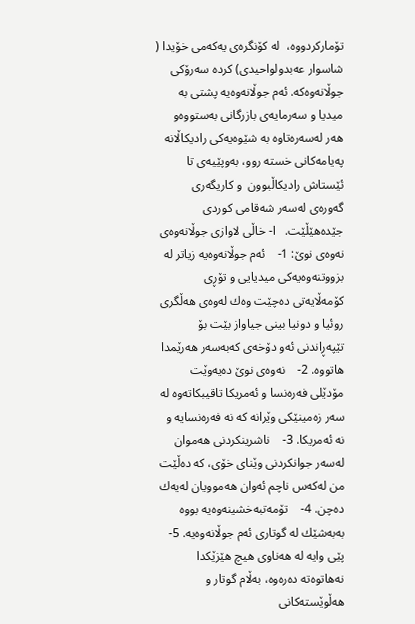تۆماركردووە،  لە كۆنگرەی یەكەمی خۆیدا ( شاسوار عەبدولواحیدی) كردە سەرۆكی جوڵانەوەكە. ئەم جوڵانەوەیە پشتی بە میدیا و سەرمایەی بازرگانی بەستووەو هەر لەسەرەتاوە بە شێوەیەكی رادیكاڵانە پەیامەكانی خستە روو، بەوپێیەی تا ئێستاش رادیكاڵبوون  و كاریگەری گەورەی لەسەر شەقامی كوردی جێدەهێڵێت.   ا- خاڵی لاوازی جوڵانەوەی نەوەی نوێ: 1-    ئەم جوڵانەوەیە زیاتر لە بزووتنەوەیەكی میدیایی و تۆڕی كۆمەڵایەتی دەچێت وەك لەوەی هەڵگری روئیا و دونیا بینی جیاواز بێت بۆ تێپەڕاندنی ئەو دۆخەی كەبەسەر هەرێمدا هاتووە. 2-    نەوەی نوێ دەیەوێت مۆدێلی فەرەنسا و ئەمریكا تاقیبكاتەوە لە سەر زەمینێكی وێرانە كە نە فەرەنسایە و نە ئەمریكا. 3-    ناشرینكردنی هەموان لەسەر جوانكردنی وێنای خۆی، كە دەڵێت من لەكەس ناچم ئەوان هەموویان لەیەك دەچن. 4-    تۆمەتبەخشینەوەیە بووە بەبەشێك لە گوتاری ئەم جوڵانەوەیە. 5-    پێی وایە لە هەناوی هیچ هێزێكدا نەهاتوەتە دەرەوە، بەڵام گوتار و هەڵوێستەكانی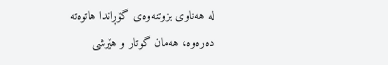لە هەناوی بزوتنەوەی گۆڕاندا هاتوەتە دەرەوە، هەمان گوتار و هێرشی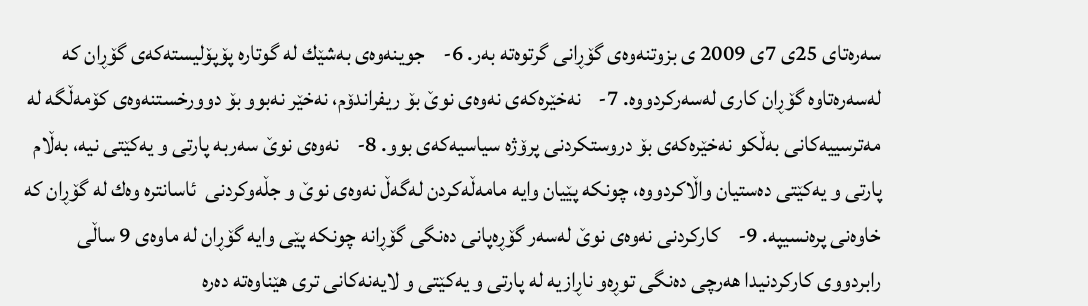سەرەتای 25ی 7ی 2009 ی بزوتنەوەی گۆڕانی گرتوەتە بەر. 6-    جوینەوەی بەشێك لە گوتارە پۆپۆلیستەكەی گۆڕان كە لەسەرەتاوە گۆڕان كاری لەسەركردووە. 7-    نەخێرەكەی نەوەی نوێ بۆ ریفراندۆم، نەخێر نەبوو بۆ دوورخستنەوەی كۆمەڵگە لە مەترسییەكانی بەڵكو نەخێرەكەی بۆ دروستكردنی پرۆژە سیاسیەكەی بوو. 8-    نەوەی نوێ سەربە پارتی و یەكێتی نیە، بەڵام پارتی و یەكێتی دەستیان واڵاكردووە، چونكە پێیان وایە مامەڵەكردن لەگەڵ نەوەی نوێ و جڵەوكردنی  ئاسانترە وەك لە گۆڕان كە خاوەنی پرەنسیپە. 9-    كاركردنی نەوەی نوێ‌ لەسەر گۆڕەپانی دەنگی گۆڕانە چونكە پێی وایە گۆڕان لە ماوەی 9 ساڵی رابردووی كاركردنیدا هەرچی دەنگی توڕەو ناڕازیە لە پارتی و یەكێتی و لایەنەكانی تری هێناوەتە دەرە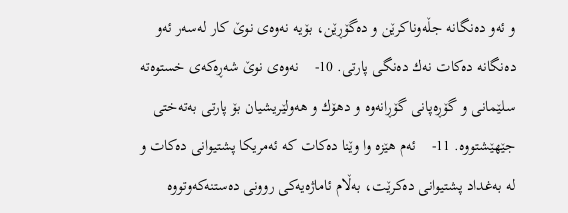و ئەو دەنگانە جڵەوناكرێن و دەگۆڕێن، بۆیە نەوەی نوێ كار لەسەر ئەو دەنگانە دەكات نەك دەنگی پارتی. 10-    نەوەی نوێ شەڕەكەی خستوەتە سلێمانی و گۆڕەپانی گۆڕانەوە و دهۆك و هەولێریشیان بۆ پارتی بەتەختی جێهێشتووە. 11-    ئەم هێزە وا وێنا دەكات كە ئەمریكا پشتیوانی دەكات و لە بەغداد پشتیوانی دەكرێت، بەڵام ئاماژەیەكی روونی دەستنەكەوتووە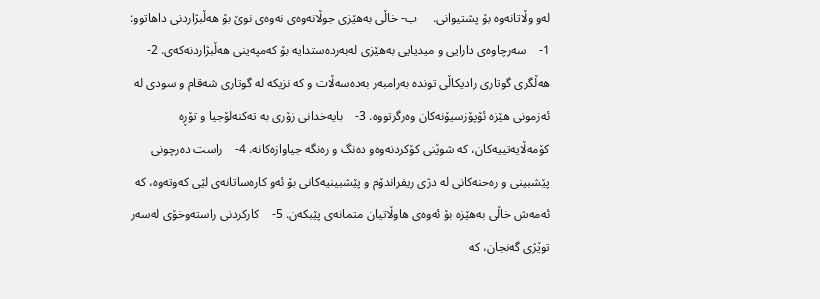لەو وڵاتانەوە بۆ پشتیوانی.     ب- خاڵی بەهێزی جوڵانەوەی نەوەی نوێ بۆ هەڵبژاردنی داهاتوو:  1-    سەرچاوەی دارایی و میدیایی بەهێزی لەبەردەستدایە بۆ كەمپەینی هەڵبژاردنەكەی. 2-    هەڵگری گوتاری رادیكاڵی توندە بەرامبەر بەدەسەڵات و كە نزیكە لە گوتاری شەقام و سودی لە ئەزمونی هێزە ئۆپۆزسیۆنەكان وەرگرتووە. 3-    بایەخدانی زۆری بە تەكنەلۆجیا و تۆڕە كۆمەڵایەتییەكان، كە شوێنی كۆكردنەوەو دەنگ و رەنگە جیاوازەكانە. 4-    راست دەرچونی پێشبینی و رەحنەكانی لە دژی ریفراندۆم و پێشبینیەكانی بۆ ئەو كارەساتانەی لێی كەوتەوە، كە ئەمەش خاڵی بەهێزە بۆ ئەوەی هاوڵاتیان متمانەی پێبكەن. 5-    كاركردنی راستەوخۆی لەسەر توێژی گەنجان، كە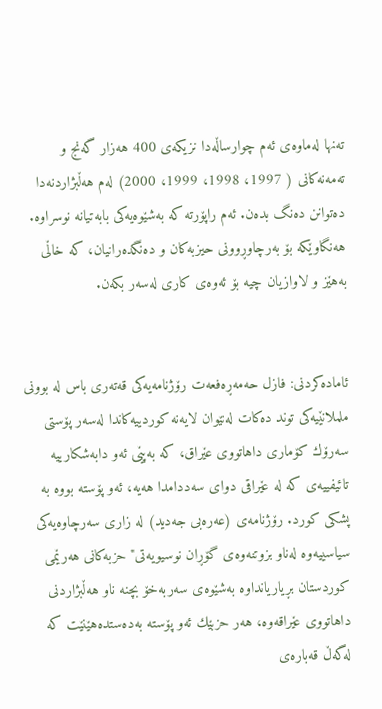تەنها لەماوەی ئەم چوارساڵەدا نزیكەی 400 هەزار گەنج و تەمەنەكانی ( 1997، 1998، 1999، 2000) لەم هەڵبژاردنەدا دەتوانن دەنگ بدەن. ئەم راپۆرتە كە بەشێوەیەكی بابەتیانە نوسراوە. هەنگاوێكە بۆ بەرچاوڕوونی حیزبەكان و دەنگدەرانیان، كە خاڵی بەهێز و لاوازیان چیە بۆ ئەوەی كاری لەسەر بكەن.


ئامادەكردنی: فازل حەمەڕەفعەت رۆژنامەیەكی قەتەری باس لە بوونی ململانێیەكی توند دەكات لەنێوان لایەنە كوردییەكاندا لەسەر پۆستی سەرۆك كۆماری داهاتووی عێراق، كە بەپێی ئەو دابەشكارییە تائیفییەی كە لە عێراقی دوای سەددامدا هەیە، ئەو پۆستە بووە بە پشكی كورد. رۆژنامەی (عەرەبی جەدید) لە زاری سەرچاوەیەكی سیاسییەوە لەناو بزوتنەوەی گۆڕان نوسیویەتی" حزبەكانی هەرێمی كوردستان بڕیاریانداوە بەشێوەی سەربەخۆ بچنە ناو هەڵبژاردنی داهاتووی عێراقەوە، هەر حزبێك ئەو پۆستە بەدەستدەهێنێت كە لەگەڵ قەبارەی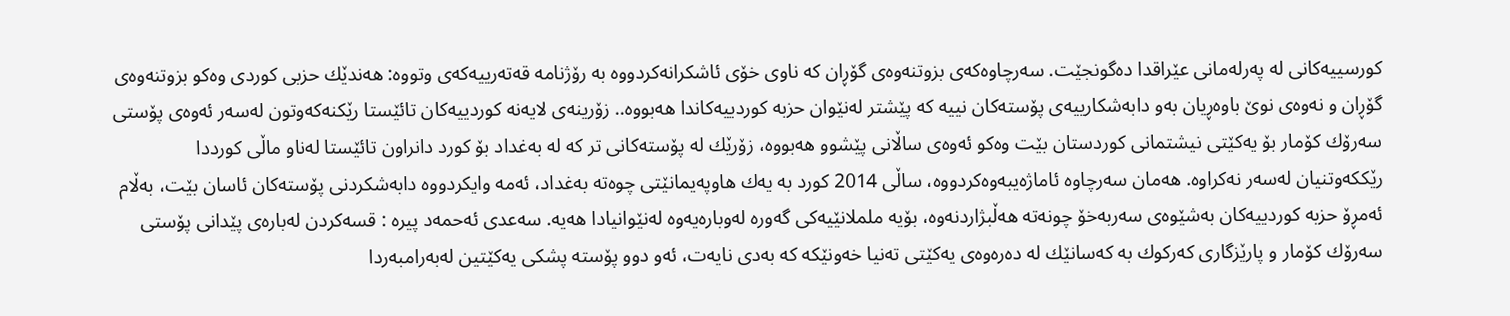كورسییەكانی لە پەرلەمانی عێراقدا دەگونجێت. سەرچاوەكەی بزوتنەوەی گۆڕان كە ناوی خۆی ئاشكرانەكردووە بە رۆژنامە قەتەرییەكەی وتووە: هەندێك حزبی كوردی وەكو بزوتنەوەی گۆڕان و نەوەی نوێ باوەڕیان بەو دابەشكارییەی پۆستەكان نییە كە پێشتر لەنێوان حزبە كوردییەكاندا هەبووە.. زۆرینەی لایەنە كوردییەكان تائێستا رێكنەكەوتون لەسەر ئەوەی پۆستی سەرۆك كۆمار بۆ یەكێتی نیشتمانی كوردستان بێت وەكو ئەوەی ساڵانی پێشوو هەبووە، زۆرێك لە پۆستەكانی تر كە لە بەغداد بۆ كورد دانراون تائێستا لەناو ماڵی كورددا رێككەوتنیان لەسەر نەكراوە. هەمان سەرچاوە ئاماژەیبەوەكردووە، ساڵی 2014 كورد بە یەك هاوپەیمانێتی چوەتە بەغداد، ئەمە وایكردووە دابەشكردنی پۆستەكان ئاسان بێت، بەڵام ئەمڕۆ حزبە كوردییەكان بەشێوەی سەربەخۆ چونەتە هەڵبژاردنەوە، بۆیە ململانێیەكی گەورە لەوبارەیەوە لەنێوانیادا هەیە. سەعدی ئەحمەد پیرە : قسەكردن لەبارەی پێدانی پۆستی سەرۆك كۆمار و پارێزگاری كەركوك بە كەسانێك لە دەرەوەی یەكێتی تەنیا خەونێكە كە بەدی نایەت، ئەو دوو پۆستە پشكی یەكێتین لەبەرامبەردا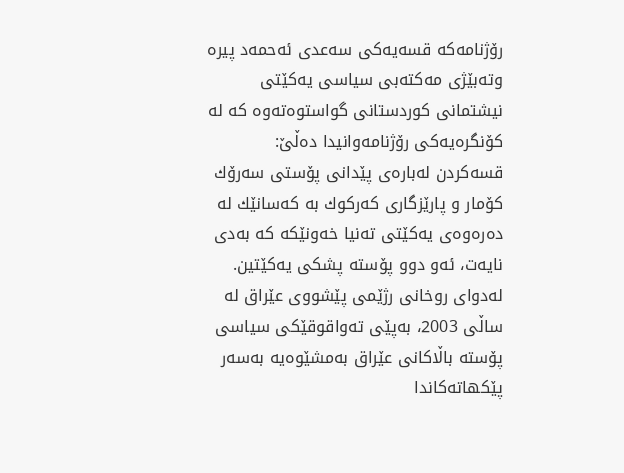رۆژنامەكە قسەیەكی سەعدی ئەحمەد پیرە وتەبێژی مەكتەبی سیاسی یەكێتی نیشتمانی كوردستانی گواستوەتەوە كە لە كۆنگرەیەكی رۆژنامەوانیدا دەڵێ: قسەكردن لەبارەی پێدانی پۆستی سەرۆك كۆمار و پارێزگاری كەركوك بە كەسانێك لە دەرەوەی یەكێتی تەنیا خەونێكە كە بەدی نایەت، ئەو دوو پۆستە پشكی یەكێتین. لەدوای روخانی رژێمی پێشووی عێراق لە ساڵی 2003، بەپێی تەواقوقێكی سیاسی پۆستە باڵاكانی عێراق بەمشێوەیە بەسەر پێكهاتەكاندا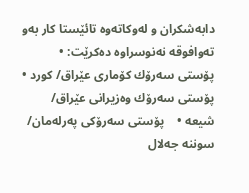دابەشكران و لەوكاتەوە تائێستا كار بەو تەوافوقە نەنوسراوە دەكرێت: •    پۆستی سەرۆك كۆماری عێراق/ كورد •    پۆستی سەرۆك وەزیرانی عێراق/ شیعە •    پۆستی سەرۆكی پەرلەمان/ سوننە جەلال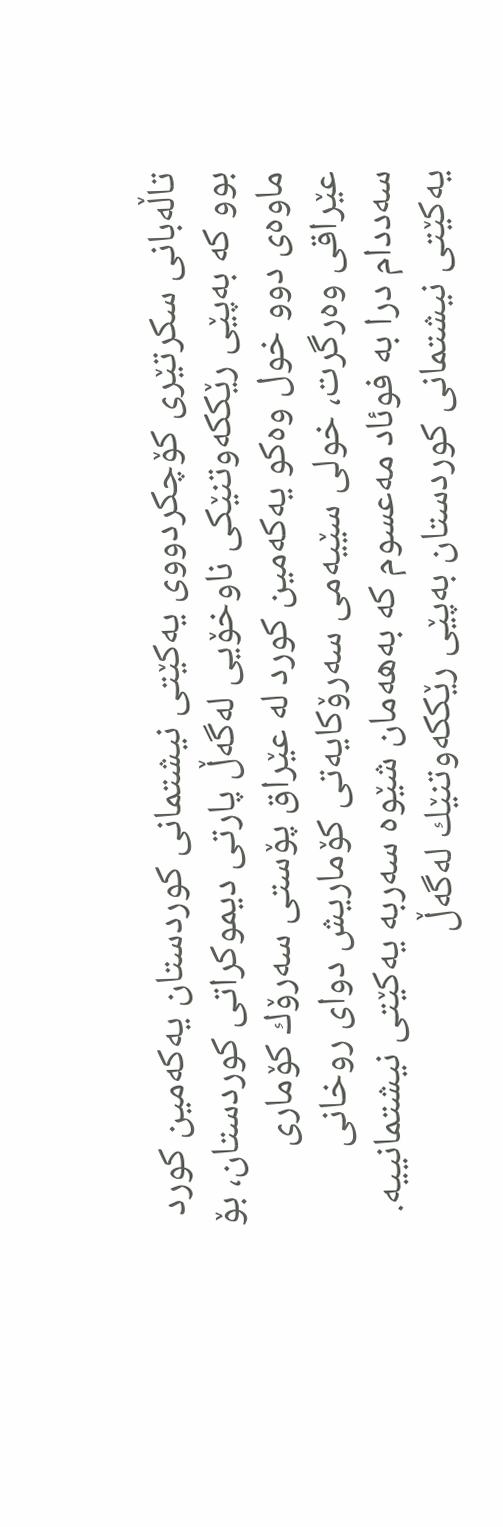تاڵەبانی سكرتێری كۆچكردووی یەكێتی نیشتمانی كوردستان یەكەمین كورد بوو كە بەپێی رێككەوتنێكی ناوخۆیی لەگەڵ پارتی دیموكراتی كوردستان، بۆ ماوەی دوو خول وەكو یەكەمین كورد لە عێراق پۆستی سەرۆك كۆماری عێراقی وەرگرت، خولی سێیەمی سەرۆكایەتی كۆماریش دوای روخانی سەددام درا بە فوئاد مەعسوم كە بەهەمان شێوە سەربە یەكێتی نیشتمانییە. یەكێتی نیشتمانی كوردستان بەپێی رێككەوتنێك لەگەڵ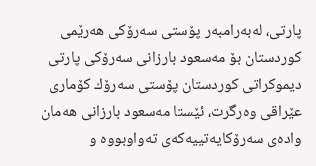پارتی، لەبەرامبەر پۆستی سەرۆكی هەرێمی كوردستان بۆ مەسعود بارزانی سەرۆكی پارتی دیموكراتی كوردستان پۆستی سەرۆك كۆماری عێراقی وەرگرت، ئێستا مەسعود بارزانی هەمان وادەی سەرۆكایەتییەكەی تەواوبووە و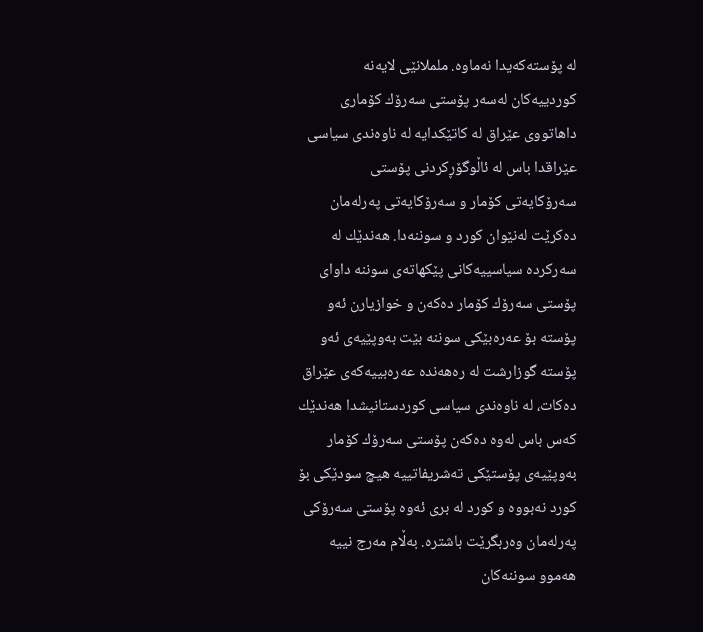لە پۆستەكەیدا نەماوە. ململانێی لایەنە كوردییەكان لەسەر پۆستی سەرۆك كۆماری داهاتووی عێراق لە كاتێكدایە لە ناوەندی سیاسی عێراقدا باس لە ئاڵوگۆڕكردنی پۆستی سەرۆكایەتی كۆمار و سەرۆكایەتی پەرلەمان دەكرێت لەنێوان كورد و سوننەدا. هەندێك لە سەركردە سیاسییەكانی پێكهاتەی سوننە داوای پۆستی سەرۆك كۆمار دەكەن و خوازیارن ئەو پۆستە بۆ عەرەبێكی سوننە بێت بەوپێیەی ئەو پۆستە گوزارشت لە رەهەندە عەرەبییەكەی عێراق دەكات، لە ناوەندی سیاسی كوردستانیشدا هەندێك كەس باس لەوە دەكەن پۆستی سەرۆك كۆمار بەوپێیەی پۆستێكی تەشریفاتییە هیچ سودێكی بۆ كورد نەبووە و كورد لە بری ئەوە پۆستی سەرۆكی پەرلەمان وەربگرێت باشترە. بەڵام مەرج نییە هەموو سوننەكان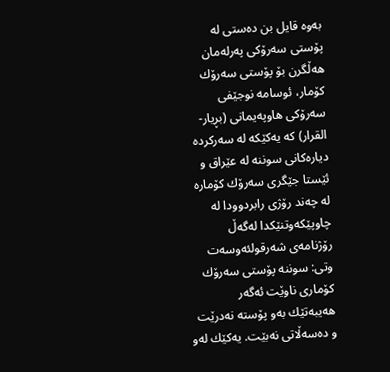بەوە قایل بن دەستی لە پۆستی سەرۆكی پەرلەمان هەڵگرن بۆ پۆستی سەرۆك كۆمار، ئوسامە نوجێفی سەرۆكی هاوپەیمانی (بڕیار- القرار) كە یەكێكە لە سەركردە دیارەكانی سوننە لە عێراق و ئێستا جێگری سەرۆك كۆمارە لە چەند رۆژی رابردوودا لە چاوپێكەوتنێكدا لەگەڵ رۆژنامەی شەرقولئەوسەت وتی: سوننە پۆستی سەرۆك كۆماری ناوێت ئەگەر هەیبەتێك بەو پۆستە نەدرێت و دەسەڵاتی نەبێت. یەكێك لەو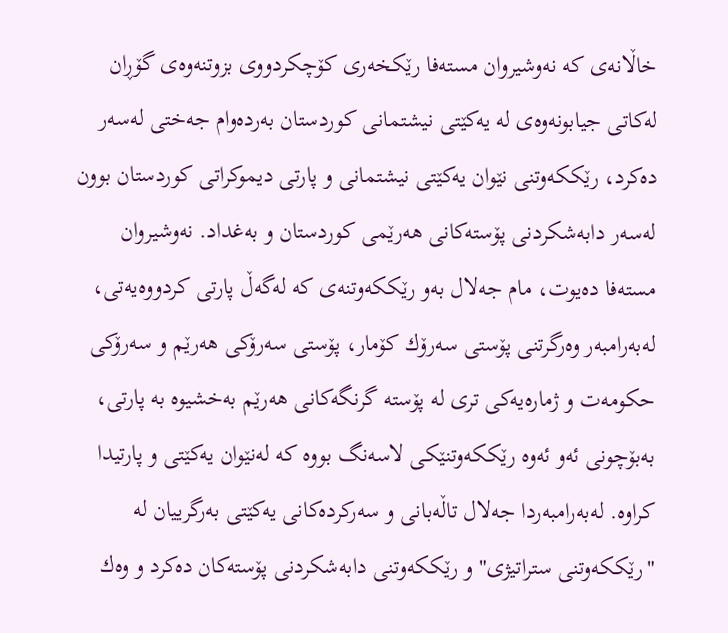خاڵانەی كە نەوشیروان مستەفا رێكخەری كۆچكردووی بزوتنەوەی گۆڕان لەكاتی جیابونەوەی لە یەكێتی نیشتمانی كوردستان بەردەوام جەختی لەسەر دەكرد، رێككەوتنی نێوان یەكێتی نیشتمانی و پارتی دیموكراتی كوردستان بوون لەسەر دابەشكردنی پۆستەكانی هەرێمی كوردستان و بەغداد. نەوشیروان مستەفا دەیوت، مام جەلال بەو رێككەوتنەی كە لەگەڵ پارتی كردووەیەتی، لەبەرامبەر وەرگرتنی پۆستی سەرۆك كۆمار، پۆستی سەرۆكی هەرێم و سەرۆكی حكومەت و ژمارەیەكی تری لە پۆستە گرنگەكانی هەرێم بەخشیوە بە پارتی، بەبۆچونی ئەو ئەوە رێككەوتنێكی لاسەنگ بووە كە لەنێوان یەكێتی و پارتیدا كراوە. لەبەرامبەردا جەلال تاڵەبانی و سەركردەكانی یەكێتی بەرگرییان لە "رێككەوتنی ستراتیژی" و رێككەوتنی دابەشكردنی پۆستەكان دەكرد و وەك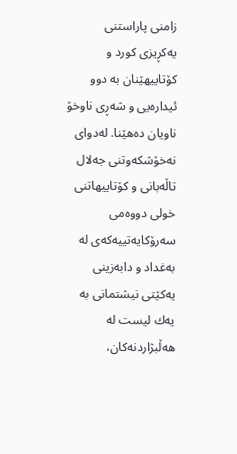زامنی پاراستنی یەكڕیزی كورد و كۆتاییهێنان بە دوو ئیدارەیی و شەڕی ناوخۆ ناویان دەهێنا. لەدوای نەخۆشكەوتنی جەلال تاڵەبانی و كۆتاییهاتنی خولی دووەمی سەرۆكایەتییەكەی لە بەغداد و دابەزینی یەكێتی نیشتمانی بە یەك لیست لە هەڵبژاردنەكان،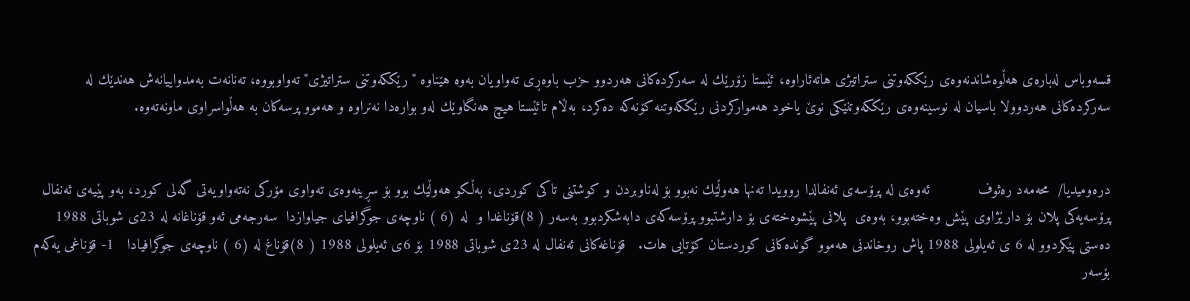قسەوباس لەبارەی هەڵوەشاندنەوەی رێككەوتنی ستراتیژی هاتەئاراوە، ئێستا زۆرێك لە سەركردەكانی هەردوو حزب باوەڕی تەواویان بەوە هێناوە "رێككەوتنی ستراتیژی" تەواوبووە، تەنانەت بەمدواییانەش هەندێك لە سەركردەكانی هەردوولا باسیان لە نوسینەوەی رێككەوتنێكی نوێ یاخود هەمواركردنی رێككەوتنە كۆنەكە دەكرد، بەڵام تائێستا هیچ هەنگاوێك لەو بوارەدا نەنراوە و هەموو پرسەكان بە هەڵواسراوی ماونەتەوە.


درەومیدیا/  محەمەد رەئوف           ئەوەی لە پرۆسەی ئەنفالدا روویدا تەنها هەوڵێك نەبوو بۆ لەناوبردن و كوشتنی تاكی كوردی، بەڵكو هەوڵێك بوو بۆ سڕینەوەی تەواوی مۆركی نەتەواویەتی گەلی كورد، بەو پێیەی ئەنفال پرۆسەیەكی پلان بۆ دارێژاوی پێش وەختەبوو، بەوەی  پلانی پێشوەختەی بۆ دارشتبوو پرۆسەكەی دابەشكردبوو بەسەر ( 8)قۆناغدا و  لە (6 ) ناوچەی جوگرافیای جیاوازدا  سەرجەمی ئەو قۆناغانە لە 23ی شوباتی 1988 دەستی پێكردوو لە 6 ی ئەیلولی 1988 پاش روخاندنی هەموو گوندەكانی كوردستان كۆتایی هات.   قۆناغەكانی ئەنفال لە 23ی شوباتی 1988 بۆ 6ی ئەیلولی 1988 ( 8)قۆناغ لە (6 ) ناوچەی جوگرافیادا   1- قۆناغی یەكەم بۆسەر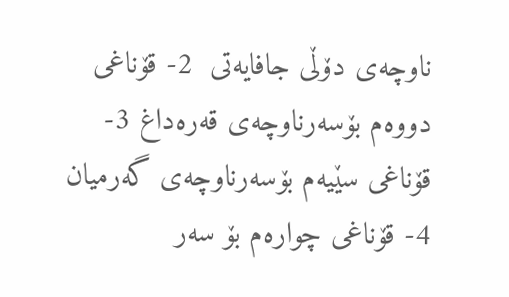ناوچەی دۆڵی جافایەتی  2- قۆناغی دووەم بۆسەرناوچەی قەرەداغ 3- قۆناغی سێیەم بۆسەرناوچەی گەرمیان  4- قۆناغی چوارەم بۆ سەر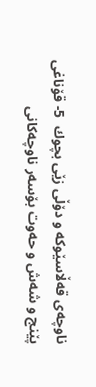ناوچەی قەڵاسێوكە و دۆڵی زێی بچوك  5- قۆناغی پێنج و شەش و حەوت بۆسەر ناوچەكانی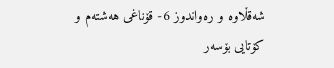شەقڵاوە و رەواندوز 6- قۆناغی هەشتەم و كۆتایی بۆسەر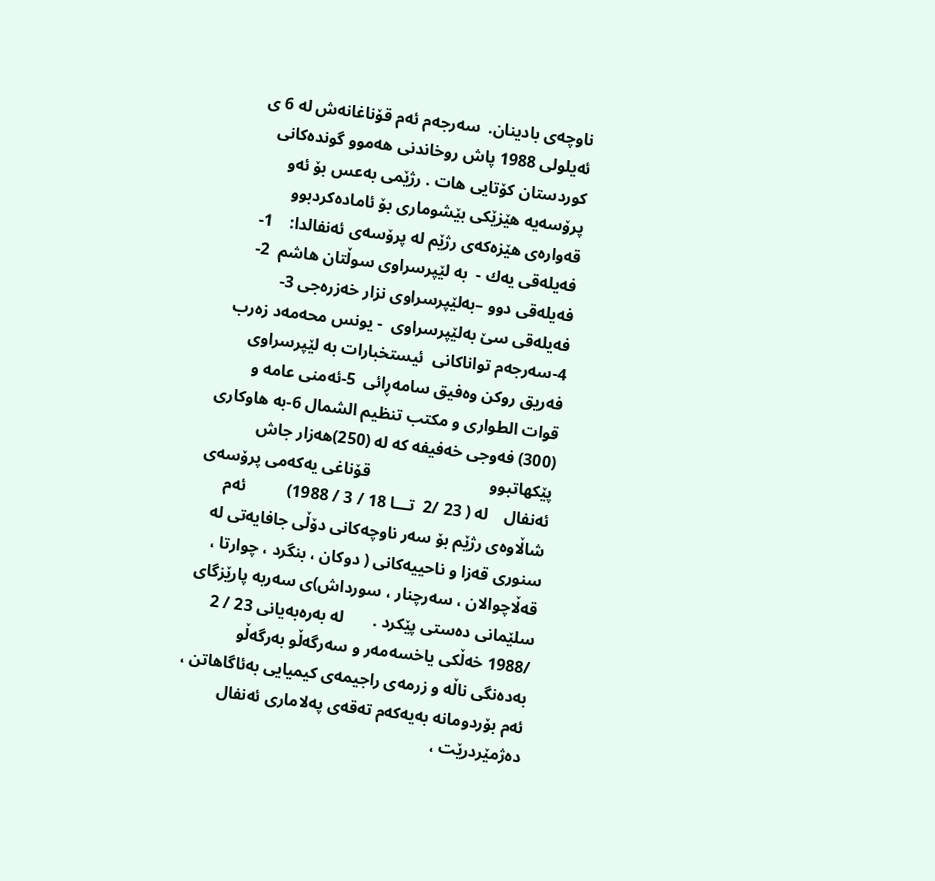ناوچەی بادینان.  سەرجەم ئەم قۆناغانەش لە 6 ی ئەیلولی 1988 پاش روخاندنی هەموو گوندەكانی كوردستان كۆتایی هات . رژێمی بەعس بۆ ئەو پرۆسەیە هێزێكی بێشوماری بۆ ئامادەكردبوو قەوارەی هێزەكەی رژێم لە پرۆسەی ئەنفالدا:    1- فەیلەقی یەك -  بە لێپرسراوی سوڵتان هاشم  2- فەیلەقی دوو –بەلێپرسراوی نزار خەزرەجی 3-فەیلەقی سێ‌ بەلێپرسراوی  - یونس محەمەد زەرب  4-سەرجەم تواناكانی  ئیستخبارات بە لێپرسراوی فەریق روکن وەفیق سامەڕائی  5-ئەمنی عامە و قوات الطواری و مكتب تنظیم الشمال 6-بە هاوكاری (300) فەوجی خەفیفە كە لە (250)هەزار جاش پێكهاتبوو                             قۆناغی یەكەمی پرۆسەی ئەنفال    لە ( 23 /2  تـــا 18 / 3 / 1988)          ئەم شاڵاوەی رژێم بۆ سەر ناوچەكانی دۆڵی جافایەتی لە سنوری قەزا و ناحییەكانی ( دوكان ، بنگرد ، چوارتا ، قەڵاچوالان ، سەرچنار ، سورداش)ی سەربە پارێزگای سلێمانی دەستی پێكرد .       لە بەرەبەیانی 23 / 2 /1988 خەڵكی یاخسەمەر و سەرگەڵو بەرگەڵو بەدەنگی ناڵە و زرمەی راجیمەی كیمیایی بەئاگاهاتن ، ئەم بۆردومانە بەیەكەم تەقەی پەلاماری ئەنفال دەژمێردرێت ،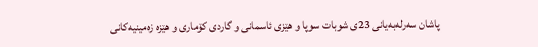پاشان سەرلەبەیانی 23ی شوبات سوپا و هێزی ئاسمانی و گاردی كۆماری و هێزە زەمینیەكانی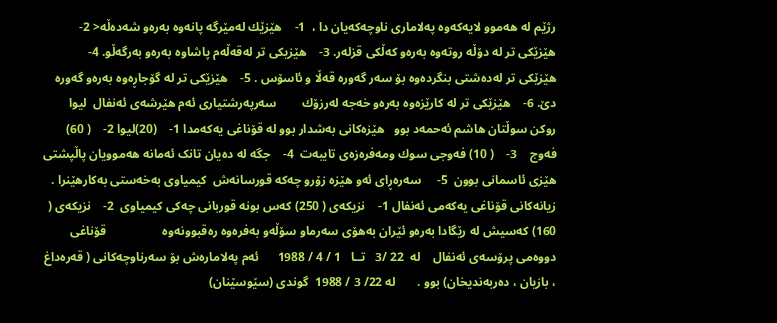رژێم لە هەموو لایەكەوە پەلاماری ناوچەكەیان دا ،  1-    هێزێك لەمێرگە پانەوە بەرەو شەدەڵە< 2-    هێزێكی تر لە دۆڵە روتەوە بەرەو كەڵكی قزلەر. 3-    هێزیكی تر لەقەڵەم پاشاوە بەرەو بەرگەڵو. 4-    هێزێكی تر لەدەشتی بنگردەوە بۆ سەر گەورە قەڵا و ئاسۆس . 5-    هێزێكی تر لە گۆجاڕەوە بەرەو گەورە دێ‌. 6-    هێزێكی تر لە كارێزەوە بەرەو خەجە لەرزۆك        سەرپەرشتیاری ئەم هێرشەی ئەنفال  لیوا روكن سوڵتان هاشم ئەحمەد بوو   هێزەكانی بەشدار بوو لە قۆناغی یەكەمدا 1-    (20)لیوا 2-    ( 60) فەوج    3-    ( 10) فەوجی سوك ومەفرەزەی تایبەت  4-    جگە لە دەیان تانک ئەمانە هەموویان پاڵپشتی هێزی ئاسمانی بوون  5-     سەرەڕای ئەو هێزە زۆرو چەكە قورسانەش  كیمیاوی بەخەستی بەكارهێنرا .    زیانەكانی قۆناغی یەكەمی ئەنفال 1-    نزیكەی ( 250) كەس بونە قوربانی چەكی كیمیاوی  2-    نزیكەی ( 160) كەسیش لە رێگادا بەرەو ئێران بەهۆی سەرماو سۆڵەو بەفرەوە رەقبوونەوە                  قۆناغی دووەمی پرۆسەی ئەنفال    لە  22 /3   تــا   1 / 4 / 1988      ئەم پەلامارەش بۆ سەرناوچەكانی ( قەرەداغ ، بازیان ، دەربەندیخان) بوو .       لە 22/ 3 / 1988  گوندی (سێوسێنان)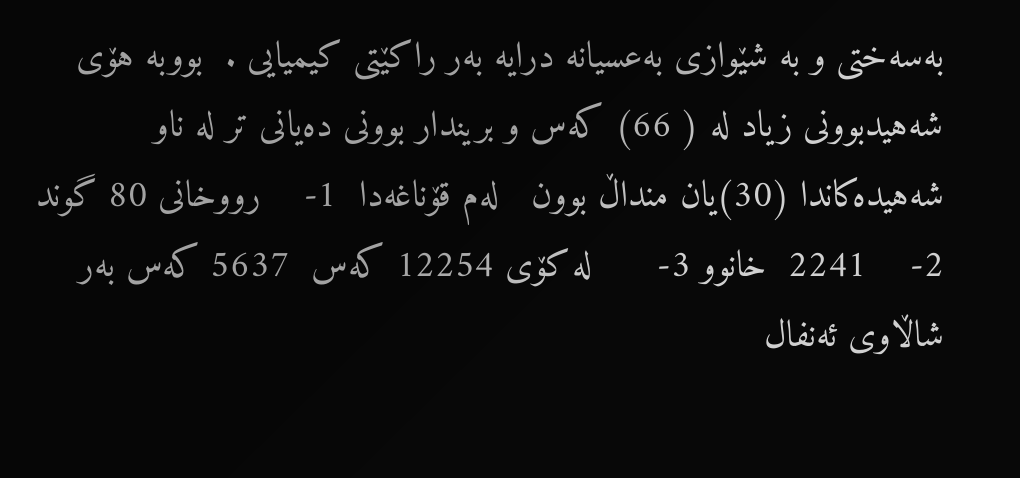بەسەختی و بە شێوازی بەعسیانە درایە بەر راكێتی كیمیایی .  بووبە هۆی شەهیدبوونی زیاد لە ( 66) كەس و بریندار بوونی دەیانی تر لە ناو شەهیدەكاندا (30)یان منداڵ بوون   لەم قۆناغەدا  1-    رووخانی 80 گوند 2-    2241  خانوو 3-      لە كۆی 12254 كەس  5637 كەس بەر شاڵاوی ئەنفال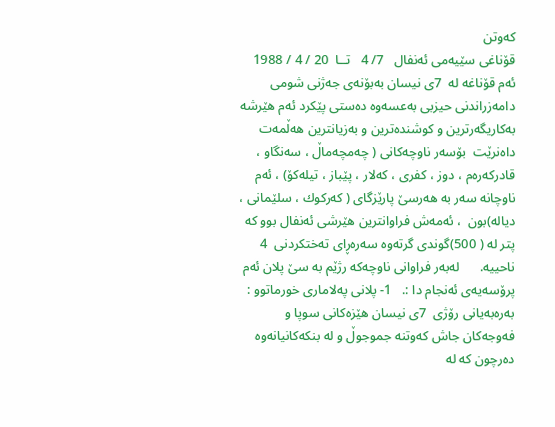كەوتن                                                                              قۆناغی سێیەمی ئەنفال   7/ 4   تــا  20 / 4 / 1988      ئەم قۆناغە لە  7ی نیسان بەبۆنەی جەژنی شومی دامەزراندنی حیزبی بەعسەوە دەستی پێكرد ئەم هێرشە بەكاریگەرترین و كوشندەترین و بەزیانترین هەڵمەت داەنرێت  بۆسەر ناوچەكانی ( چەمچەماڵ ، سەنگاو ، قادركەرەم ، دوز ، كفری ، كەلار ، پێباز ، تیلەكۆ) ، ئەم ناوچانە سەر بە هەرسێ‌ پارێزگای ( كەركوك ، سلێمانی ، دیالە)بون  ، ئەمەش فراوانترین هێرشی ئەنفال بوو كە پتر لە ( 500)گوندی گرتەوە سەرەڕای تەختكردنی  4 ناحییە.      لەبەر فراوانی ناوچەكە رژێم بە سێ‌ پلان ئەم پرۆسەیەی ئەنجام دا :.   1- پلانی پەلاماری خورماتوو : بەرەبەیانی رۆژی  7ی نیسان هێزەكانی سوپا و فەوجەكان جاش كەوتنە جموجوڵ و لە بنكەكانیانەوە دەرچون كە لە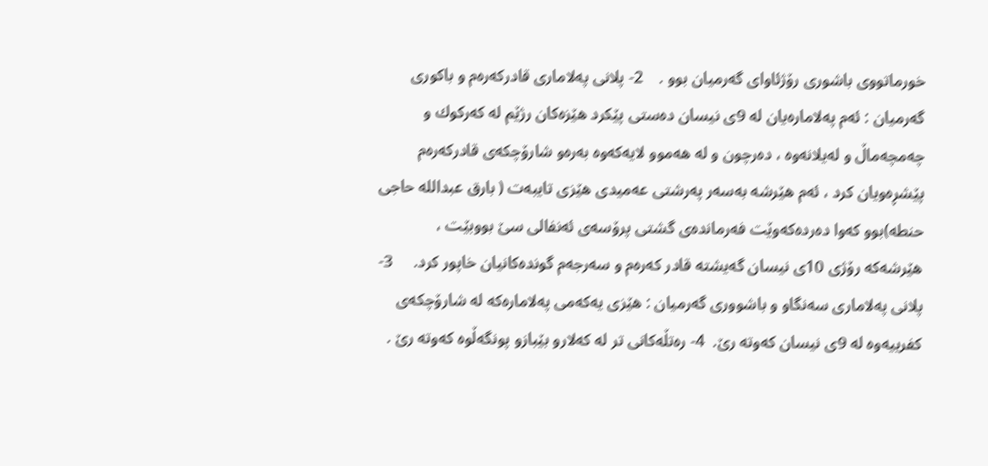خورماتووی باشوری رۆژئاوای گەرمیان بوو .    2- پلانی پەلاماری قادركەرەم و باكوری گەرمیان : ئەم پەلامارەیان لە 9ی نیسان دەستی پێكرد هێزەكان رژێم لە كەركوك و چەمچەماڵ و لەیلانەوە ، دەرچون و لە هەموو لایەكەوە بەرەو شارۆچكەی قادركەرەم پێشڕەویان كرد ، ئەم هێرشە بەسەر پەرشتی عەمیدی هێزی تایبەت ( بارق عبدالله حاجی حنطە)بوو كەوا دەردەكەوێت فەرماندەی گشتی پرۆسەی ئەنفالی سێ‌ بووبێت ، هێرشەكە رۆژی 10ی نیسان گەیشتە قادر كەرەم و سەرجەم گوندەكانیان خاپور كرد.     3-پلانی پەلاماری سەنگاو و باشووری گەرمیان : هێزی یەكەمی پەلامارەكە لە شارۆچكەی كفرییەوە لە 9ی نیسان كەوتە رێ‌.  4- رەتڵەكانی تر لە كەلارو بێبازو پونگەڵوە كەوتە رێ‌ .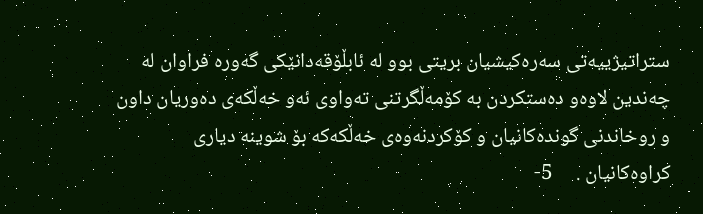ستراتیژییەتی سەرەكیشیان بریتی بوو لە ئابڵۆقەدانێكی گەورە فراوان لە چەندین لاوەو دەستكردن بە كۆمەڵگرتنی تەواوی ئەو خەڵكەی دەوریان داون و روخاندنی گوندەكانیان و كۆكردنەوەی خەڵكەكە بۆ شوینە دیاری كراوەكانیان .     5-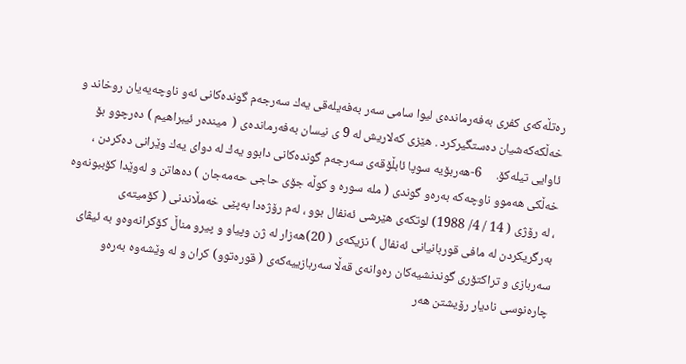رەتڵەكەی كفری بەفەرماندەی لیوا سامی سەر بەفەیلەقی یەك سەرجەم گوندەكانی ئەو ناوچەیەیان روخاند و خەڵكەكەشیان دەستگیركرد . هێزی كەلاریش لە 9 ی نیسان بەفەرماندەی (  میندەر ئیبراهیم ) دەرچوو بۆ ئاوایی تیلەكۆ.     6-هەربۆیە سوپا ئابڵۆقەی سەرجەم گوندەكانی دابوو یەك لە دوای یەك وێرانی دەكردن ، خەڵكی هەموو ناوچەكە بەرەو گوندی ( ملە سورە و كوڵە جۆی حاجی حەمەجان ) دەهاتن و لەوێدا كۆببونەوە ، لە رۆژی ( 14 / 4/ 1988) لوتكەی هێرشی ئەنفال بوو ، لەم رۆژەدا بەپێی خەمڵاندنی ( كۆمیتەی بەرگریكردن لە مافی قوربانیانی ئەنفال ) نزیكەی ( 20)هەزار لە ژن وپیاو و پیرو مناڵ كۆكرانەوەو بە ئیڤای سەربازی و تراكتۆری گوندنشیەكان رەوانەی قەڵا سەربازییەكەی ( قورەتوو) كران و لە وێشەوە بەرەو چارەنوسی نادیار رۆیشتن هەر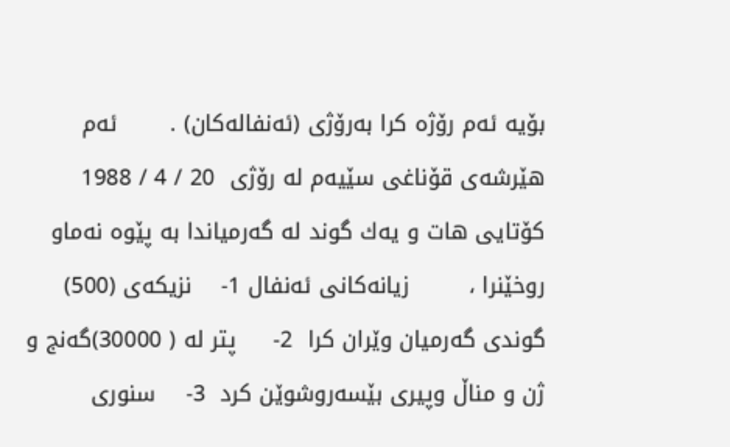بۆیە ئەم رۆژە كرا بەرۆژی (ئەنفالەكان) .       ئەم هێرشەی قۆناغی سێیەم لە رۆژی  20 / 4 / 1988  كۆتایی هات و یەك گوند لە گەرمیاندا بە پێوە نەماو روخێنرا ،        زیانەكانی ئەنفال 1-    نزیكەی (500) گوندی گەرمیان وێران كرا  2-     پتر لە ( 30000)گەنج و ژن و مناڵ وپیری بێسەروشوێن كرد  3-    سنوری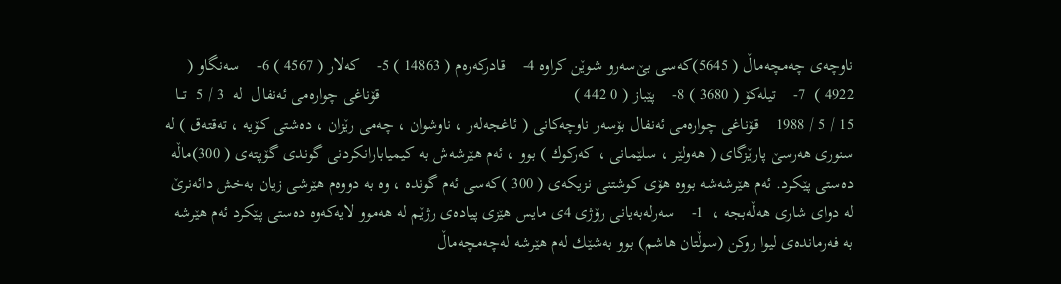ناوچەی چەمچەماڵ ( 5645)كەسی بێ‌سەرو شوێن كراوە 4-    قادركەرەم ( 14863 ) 5-    كەلار ( 4567 ) 6-    سەنگاو ( 4922 )  7-    تیلەكۆ ( 3680 ) 8-    پێباز ( 0 442 )                                             قۆناغی چوارەمی ئەنفال  لە  3 / 5  تـــا  15 / 5 / 1988    قۆناغی چواره‌می ئەنفال بۆسەر ناوچەكانی ( ئاغجەلەر ، ناوشوان ، چەمی رێزان ، دەشتی كۆیە ، تەقتەق ) لە سنوری هەرسێ‌ پارێزگای ( هەولێر ، سلێمانی ، كەركوك ) بوو ، ئەم هێرشەش بە كیمیابارانكردنی گوندی گۆپتەی ( 300)ماڵە دەستی پێكرد. ئەم هێرشەشە بووە هۆی كوشتنی نزیكەی ( 300 )كەسی ئەم گوندە ، وە بە دووەم هێرشی زیان بەخش دائەنرێ‌ لە دوای شاری هەڵەبجە ،  1-    سەرلەبەیانی رۆژی 4ی مایس هێزی پیادەی رژێم لە هەموو لایەكەوە دەستی پێكرد ئەم هێرشە بە فەرماندەی لیوا روكن (سوڵتان هاشم) بوو بەشێك لەم هێرشە لەچەمچەماڵ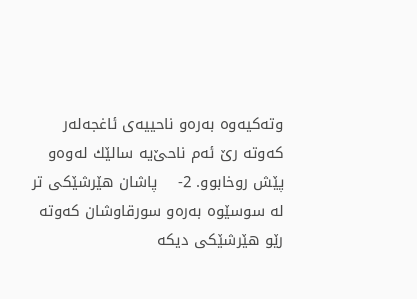وتەكیەوە بەرەو ناحییەی ئاغجەلەر كەوتە رێ‌ ئەم ناحێ‌یە سالێك لەوەو پێش روخابوو. 2-    پاشان هێرشێكی تر لە سوسێوە بەرەو سورقاوشان كەوتە رێو هێرشێكی دیكە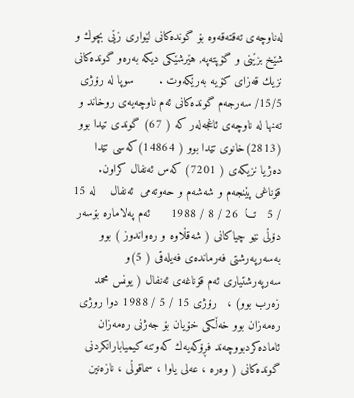لەناوچەی تەقتەقەوە بۆ گوندەكانی لێواری زێی بچوك و شێخ بزێنی و گۆپتەپە, هێرشێكی دیكە بەرەو گوندەكانی نزیك قەزای كۆیە بەرێكەوت .       سوپا لە رۆژی 15/5/ سەرجەم گوندەكانی ئەم ناوچەیەی روخاند و تەنها لە ناوچەی ئاغجەلەر كە ( 67) گوندی تیدا بوو (2813)خانوی تێدا بوو ( 14864)كەسی تێدا دەژیا نزیكەی ( 7201) كەس ئەنفال كراون.                                                    قۆناغی پێنجەم و شەشەم و حەوتەمی  ئەنفال    لە 15 / 5   تـــا  26 / 8 / 1988      ئەم پەلامارە بۆسەر دۆڵی نێو چیاكانی ( شەقڵاوە و رەواندوز ) بوو بەسەرپەرشتی فەرماندەی فەیلەقی ( 5)و سەرپەرشتیاری ئەم قۆناغەی ئەنفال ( یونس محمد زەرب بوو) ،   رۆژی 15 / 5 / 1988 دوا روژی رەمەزان بوو خەڵكی خۆیان بۆ جەژنی رەمەزان ئامادەكردبووچەند فڕۆكەیەك كەوتنە كیمیابارانكردنی گوندەكانی ( وەرە ، عەلی یاوا ، سماقوڵی ، نازەنین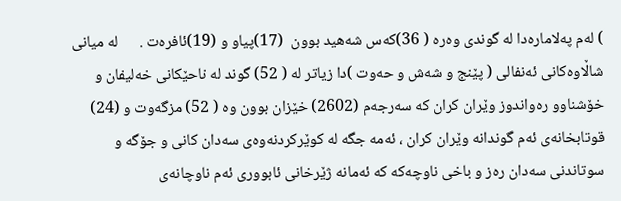) لەم پەلامارەدا لە گوندی وەرە ( 36)كەس شەهید بوون  (17)پیاو و (19)ئافرەت .      لە میانی شاڵاوەكانی ئەنفالی ( پێنج و شەش و حەوت )دا زیاتر لە ( 52) گوند لە ناحێكانی خەلیفان و خۆشناوو رەواندوز وێران كران كە سەرجەم (2602) خێزان بوون وە ( 52) مزگەوت و (24) قوتابخانەی ئەم گوندانە وێران كران ، ئەمە جگە لە كوێركردنەوەی سەدان كانی و جۆگە و سوتاندنی سەدان رەز و باخی ناوچەكە كە ئەمانە ژێرخانی ئابووری ئەم ناوچانەی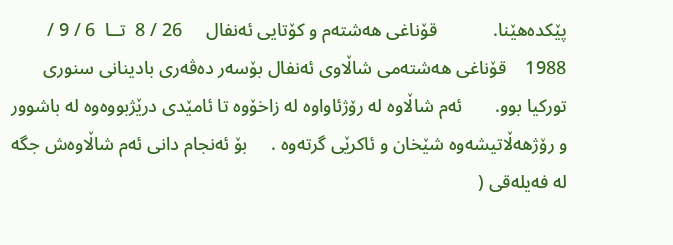پێكدەهێنا.            قۆناغی هەشتەم و كۆتایی ئەنفال     26 / 8  تــا  6 / 9 / 1988    قۆناغی هەشتەمی شاڵاوی ئەنفال بۆسەر دەڤەری بادینانی سنوری توركیا بوو.       ئەم شاڵاوە لە رۆژئاواوە لە زاخۆوە تا ئامێدی درێژبووەوە لە باشوور و رۆژهەڵاتیشەوە شێخان و ئاكرێی گرتەوە .     بۆ ئەنجام دانی ئەم شاڵاوەش جگە لە فەیلەقی (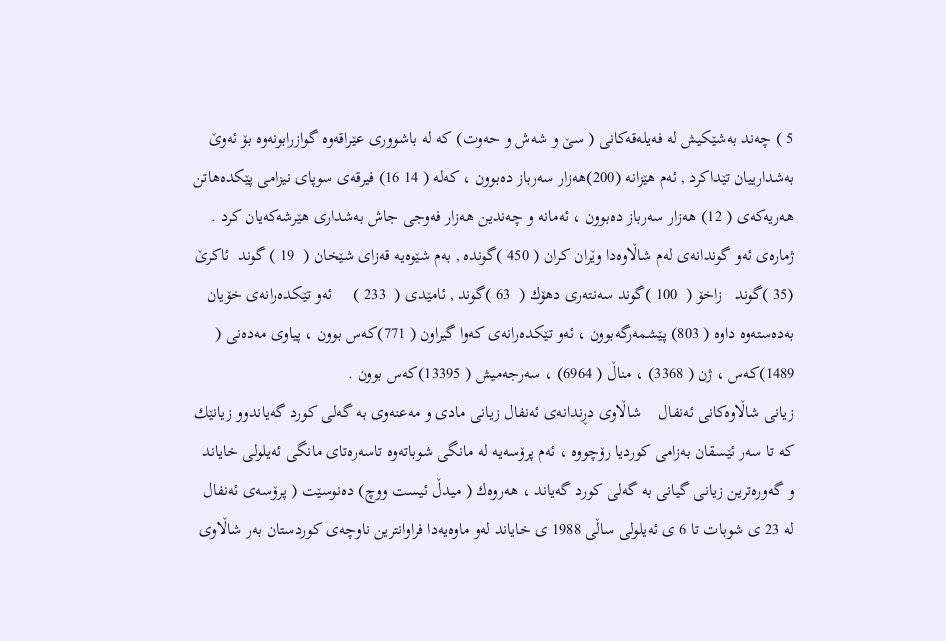5 ) چەند بەشێكیش لە فەیلەقەكانی ( سێ و شەش و حەوت) كە لە باشووری عێراقەوە گوازرابونەوە بۆ ئەوێ بەشدارییان تێداكرد , ئەم هێزانە (200)هەزار سەرباز دەبوون ، كەلە ( 14 16) فیرقەی سوپای نیزامی پێكدەهاتن هەریەكەی ( 12) هەزار سەرباز دەبوون ، ئەمانە و چەندین هەزار فەوجی جاش بەشداری هێرشەكەیان كرد .      ژمارەی ئەو گوندانەی لەم شاڵاوەدا وێران كران ( 450 )گوندە , بەم شێوەیە قەزای شێخان (  19 ) گوند  ئاكرێ‌  (35 )گوند   زاخۆ (  100 )گوند سەنتەری دهۆك (  63 )گوند , ئامێدی (  233 )     ئەو تێكدەرانەی خۆیان بەدەستەوە داوە ( 803) پێشمەرگەبوون ، ئەو تێكدەرانەی كەوا گیراون ( 771)كەس بوون ، پیاوی مەدەنی ( 1489)كەس ، ژن ( 3368) ، مناڵ ( 6964) ، سەرجەمیش ( 13395)كەس بوون .                                                   زیانی شاڵاوەكانی ئەنفال    شاڵاوی دڕندانەی ئەنفال زیانی مادی و مەعنەوی بە گەلی كورد گەیاندوو زیانێك كە تا سەر ئێسقان بەزامی كوردیا رۆچووە ، ئەم پرۆسەیە لە مانگی شوباتەوە تاسەرەتای مانگی ئەیلولی خایاند و گەورەترین زیانی گیانی بە گەلی كورد گەیاند ، هەروەك ( میدڵ ئیست ووچ) دەنوسێت ( پرۆسەی ئەنفال لە 23 ی شوبات تا 6 ی ئەیلولی ساڵی 1988 ی خایاند لەو ماوەیەدا فراوانترین ناوچەی كوردستان بەر شاڵاوی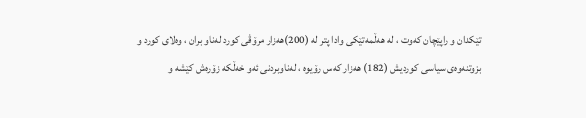تێكدان و راپێچان كەوت ، لە هەڵمەتێكی وادا پتر لە (200)هەزار مرۆڤی كورد لەناو بران ، وەلای كورد و بزوتنەوەی سیاسی كوردیش (182) هەزار كەس رۆیوە ، لەناوبردنی ئەو خەڵكە زۆرەش كێشە و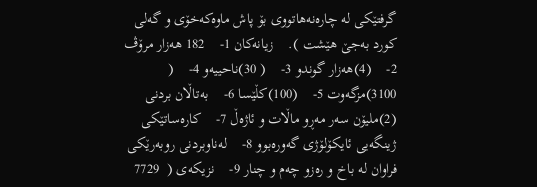گرفتێكی لە چارەنەهاتووی بۆ پاش ماوەكەخۆی و گەلی كورد بەجێ‌ هێشت ).    زیانەكان 1-    182 هەزار مرۆڤ 2-    (4)هەزار گوندو 3-    ( 30)ناحییەو 4-    ( 3100)مزگەوت 5-    (100)كڵێسا 6-    بەتاڵان بردنی (2)ملیۆن سەر مەڕو ماڵات و ئاژەڵ 7-    كارەساتێكی ژینگەیی ئایكۆلۆژی گەورەبوو 8-    لەناوبردنی روبەرێكی فراوان لە باخ و رەزو چەم و چنار 9-    نزیكەی (  7729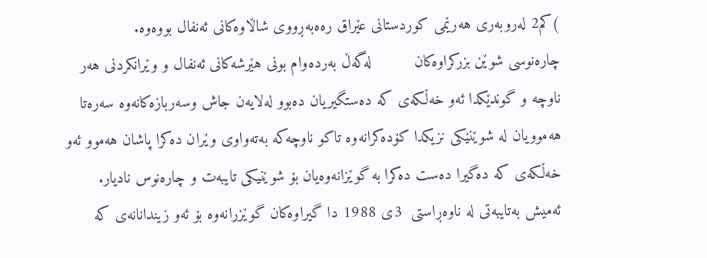)كم2 لەروبەری هەرێمی كوردستانی عێراق رەەبەڕووی شاڵاوەكانی ئەنفال بووەوە.                                             چارەنوسی شوێن بزركراوەكان         لەگەڵ بەردەوام بونی هێرشەكانی ئەنفال و وێرانكردنی هەر ناوچە و گوندێكدا ئەو خەڵكەی كە دەستگیریان دەبوو لەلایەن جاش وسەربازەكانەوە سەرەتا هەموویان لە شوێنێكی نزیكدا كۆدەكرانەوە تاكو ناوچەكە بەتەواوی وێران دەكرا پاشان هەموو ئەو خەڵكەی كە دەگیرا دەست دەكرا بە گوێزانەوەیان بۆ شوێنیكی تایبەت و چارەنوس نادیار.      ئەمیش بەتایبەتی لە ناوەڕاستی  3ی 1988 دا گیراوەكان گوێزرانەوە بۆ ئەو زیندانانەی كە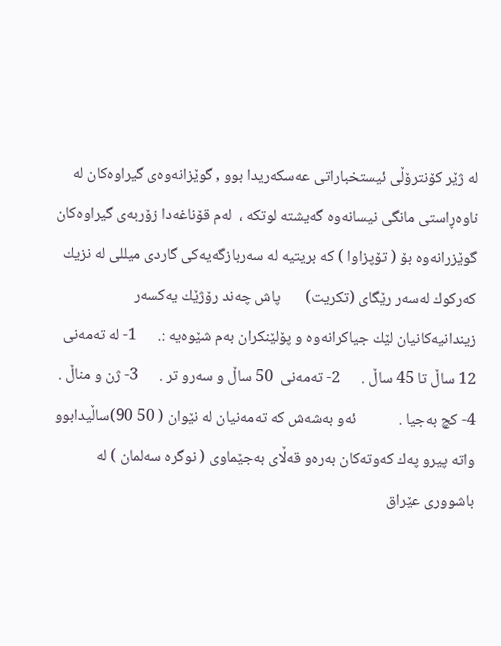لە ژێر كۆنترۆڵی ئیستخباراتی عەسكەریدا بوو , گوێزانەوەی گیراوەكان لە ناوەڕاستی مانگی نیسانەوە گەیشتە لوتكە ،  لەم قۆناغەدا زۆربەی گیراوەكان گوێزرانەوە بۆ ( تۆپزاوا ) كە بریتیە لە سەربازگەیەكی گاردی میللی لە نزیك كەركوك لەسەر رێگای (تكریت)       پاش چەند رۆژێك یەكسەر زیندانیەكانیان لێك جیاكرانەوە و پۆلێنكران بەم شێوەیە :.      1- لە تەمەنی  12 ساڵ تا 45 ساڵ .      2- تەمەنی  50 ساڵ و سەرو تر .      3- ژن و مناڵ .      4- كچ بەجیا .            ئەو بەشەش كە تەمەنیان لە نێوان ( 50 90)ساڵیدابوو واتە پیرو پەك كەوتەكان بەرەو قەڵای بەجێماوی ( نوگرە سەلمان ) لە باشووری عێراق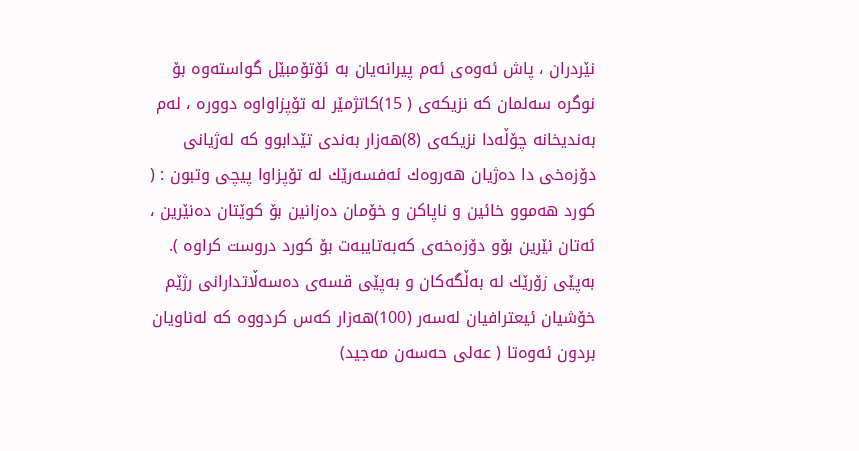نێردران ، پاش ئەوەی ئەم پیرانەیان بە ئۆتۆمبێل گواستەوە بۆ نوگرە سەلمان كە نزیكەی ( 15)كاتژمێر لە تۆپزاواوە دوورە ، لەم بەندیخانە چۆڵەدا نزیكەی (8)هەزار بەندی تێدابوو كە لەژیانی دۆزەخی دا دەژیان هەروەك ئەفسەرێك لە تۆپزاوا پیچی وتبون : ( كورد هەموو خائین و ناپاكن و خۆمان دەزانین بۆ كوێتان دەنێرین ، ئەتان نێرین بۆو دۆزەخەی كەبەتایبەت بۆ كورد دروست كراوە ).         بەپێی زۆرێك لە بەڵگەكان و بەپێی قسەی دەسەڵاتدارانی رژێم خۆشیان ئیعترافیان لەسەر (100)هەزار كەس كردووە كە لەناویان بردون ئەوەتا ( عەلی حەسەن مەجید)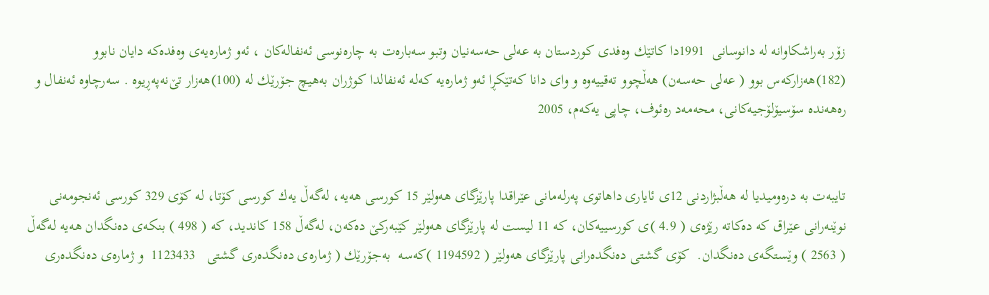زۆر بەراشكاوانە لە دانوسانی  1991دا كاتێك وەفدی كوردستان بە عەلی حەسەنیان وتبو سەبارەت بە چارەنوسی ئەنفالەكان ، ئەو ژمارەیەی وەفدەكە دایان نابوو (182)هەزاركەس بوو ( عەلی حەسەن) هەڵچوو تەقییەوە و وای دانا كەتێكڕا ئەو ژمارەیە كەلە ئەنفالدا كوژران بەهیچ جۆرێك لە (100)هەزار تێ‌نەپەڕیوە . سەرچاوە ئەنفال و رەهەندە سۆسیۆلۆجیەكانی، محەمەد رەئوف، چاپی یەكەم، 2005


تایبەت بە درەومیدیا لە هەڵبژاردنی 12ی ئایاری داهاتوی پەرلەمانی عێراقدا پارێزگای هەولێر 15 كورسی هەیە، لەگەڵ یەك كورسی كۆتا، لە كۆی 329 كورسی ئەنجومەنی نوێنەرانی عێراق كە دەكاتە رێژەی ( 4.9 )ی كورسییەكان، كە 11 لیست لە پارێزگای هەولێر كێبەركێ دەكەن، لەگەڵ 158 كاندید، كە ( 498 ) بنكەی دەنگدان هەیە لەگەڵ ( 2563 ) وێستگەی دەنگدان.  كۆی گشتی دەنگدەرانی پارێزگای هەولێر ( 1194592 )كەسە  بەجۆرێك ( ژمارەی دەنگدەری گشتی   1123433  و ژمارەی دەنگدەری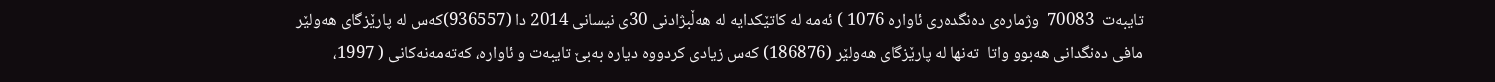تایبەت  70083  وژمارەی دەنگدەری ئاوارە 1076 ) ئەمە لە كاتێكدایە لە هەڵبژادنی 30ی نیسانی 2014 دا (936557)كەس لە پارێزگای هەولێر مافی دەنگدانی هەبوو واتا  تەنها لە پارێزگای هەولێر (186876) كەس زیادی كردووە دیارە بەبێ تایبەت و ئاوارە، كەتەمەنەكانی ( 1997،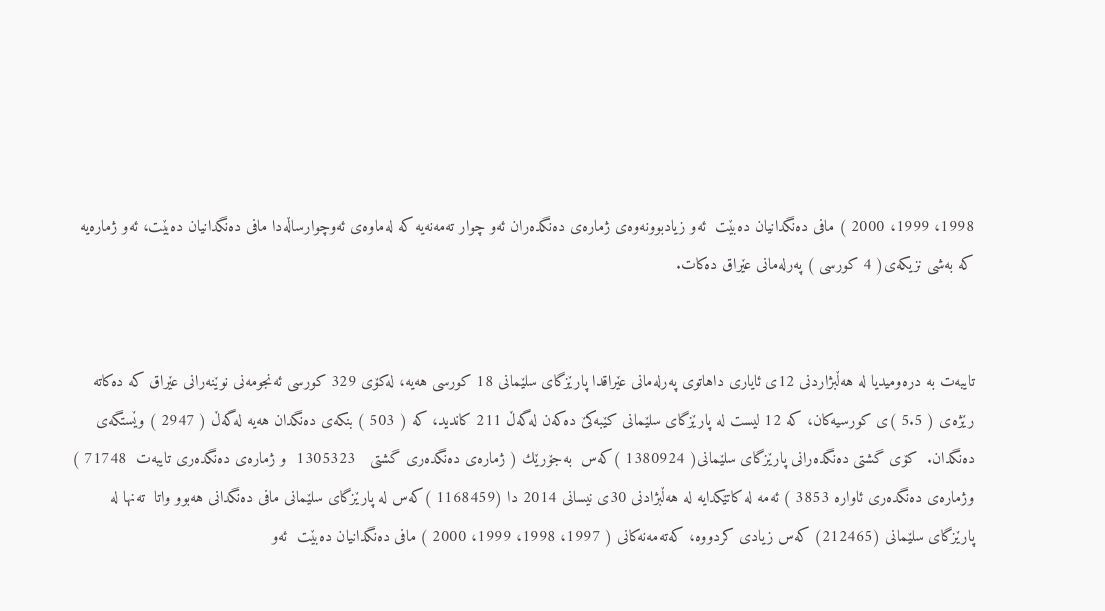1998، 1999، 2000 ) مافی دەنگدانیان دەبێت  ئەو زیادبوونەوەی ژمارەی دەنگدەران ئەو چوار تەمەنەیە كە لەماوەی ئەوچوارساڵەدا مافی دەنگدانیان دەبێت، ئەو ژمارەیە كە بەشی نزیكەی( 4 كورسی ) پەرلەمانی عێراق دەكات.


تایبەت بە درەومیدیا لە هەڵبژاردنی 12ی ئایاری داهاتوی پەرلەمانی عێراقدا پارێزگای سلێمانی 18 كورسی هەیە، لەكۆی 329 كورسی ئەنجومەنی نوێنەرانی عێراق كە دەكاتە رێژەی ( 5.5 )ی كورسیەكان، كە 12 لیست لە پارێزگای سلێمانی كێبەكێ دەكەن لەگەڵ 211 كاندید، كە ( 503 ) بنكەی دەنگدان هەیە لەگەڵ ( 2947 ) وێستگەی دەنگدان.  كۆی گشتی دەنگدەرانی پارێزگای سلێمانی( 1380924 )كەس  بەجۆرێك ( ژمارەی دەنگدەری گشتی   1305323  و ژمارەی دەنگدەری تایبەت  71748 ) وژمارەی دەنگدەری ئاوارە 3853 ) ئەمە لە كاتێكدایە لە هەڵبژادنی 30ی نیسانی 2014 دا (1168459 )كەس لە پارێزگای سلێمانی مافی دەنگدانی هەبوو واتا  تەنها لە پارێزگای سلێمانی (212465) كەس زیادی كردووە، كەتەمەنەكانی ( 1997، 1998، 1999، 2000 ) مافی دەنگدانیان دەبێت  ئەو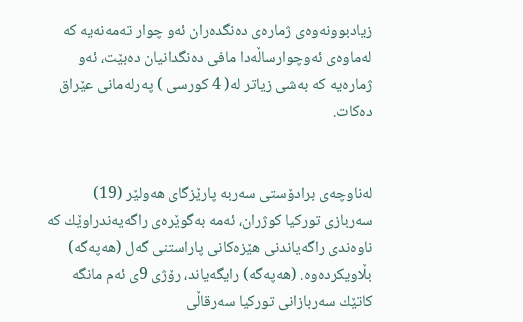زیادبوونەوەی ژمارەی دەنگدەران ئەو چوار تەمەنەیە كە لەماوەی ئەوچوارساڵەدا مافی دەنگدانیان دەبێت، ئەو ژمارەیە كە بەشی زیاتر لە( 4 كورسی ) پەرلەمانی عێراق دەكات.


لەناوچەی برادۆستی سەربە پارێزگای هەولێر (19) سەربازی توركیا كوژران، ئەمە بەگوێرەی راگەیەندراوێك كە ناوەندی راگەیاندنی هێزەكانی پاراستنی گەل (هەپەگە) بڵاویكردەوە. (هەپەگە) رایگەیاند، رۆژی 9ی ئەم مانگە كاتێك سەربازانی توركیا سەرقاڵی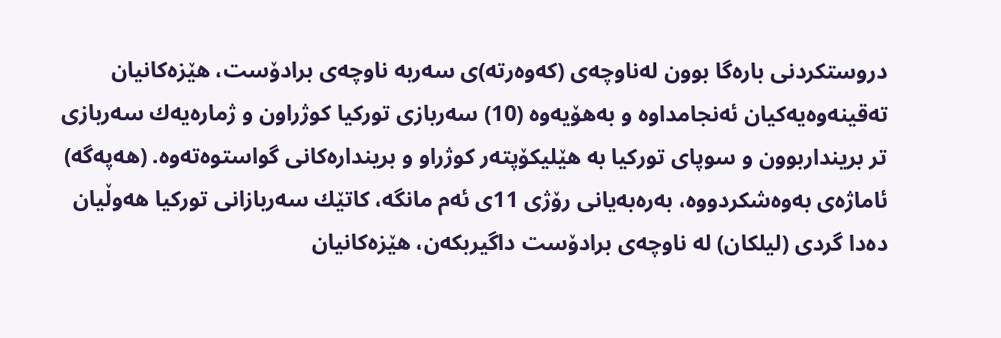دروستكردنی بارەگا بوون لەناوچەی (كەوەرتە)ی سەربە ناوچەی برادۆست، هێزەكانیان تەقینەوەیەكیان ئەنجامداوە و بەهۆیەوە (10) سەربازی توركیا كوژراون و ژمارەیەك سەربازی تر برینداربوون و سوپای توركیا بە هێلیكۆپتەر كوژراو و بریندارەكانی گواستوەتەوە. (هەپەگە) ئاماژەی بەوەشكردووە، بەرەبەیانی رۆژی 11ی ئەم مانگە، كاتێك سەربازانی توركیا هەوڵیان دەدا گردی (لیلكان) لە ناوچەی برادۆست داگیربكەن، هێزەكانیان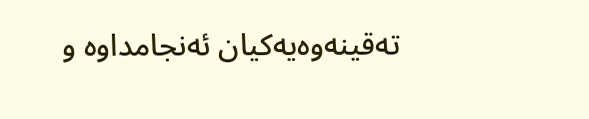تەقینەوەیەكیان ئەنجامداوە و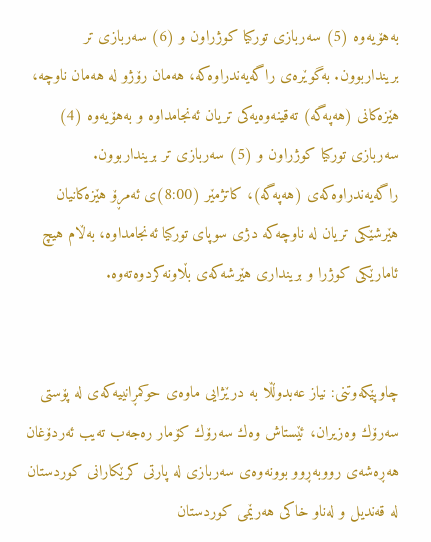بەهۆیەوە (5) سەربازی توركیا كوژراون و (6) سەربازی تر برینداربوون. بەگوێرەی راگەیەندراوەكە، هەمان رۆژو لە هەمان ناوچە، هێزەكانی (هەپەگە) تەقینەوەیەكی تریان ئەنجامداوە و بەهۆیەوە (4) سەربازی توركیا كوژراون و (5) سەربازی تر برینداربوون.  راگەیەندراوەكەی (هەپەگە)، كاتژمێر (8:00)ی ئەمڕۆ هێزەكانیان هێرشێكی تریان لە ناوچەكە دژی سوپای توركیا ئەنجامداوە، بەڵام هیچ ئامارێكی كوژرا و برینداری هێرشەكەی بڵاونەكردوەتەوە.


چاوپێكەوتنی: نیاز عەبدوڵڵا بە درێژایی ماوەی حوكمڕانییەكەی لە پۆستی سەرۆك وەزیران، ئێستاش وەك سەرۆك كۆمار رەجەب تەیب ئەردۆغان هەڕەشەی رووبەڕوو بوونەوەی سەربازی لە پارتی كرێكارانی كوردستان‌ لە قەندیل و لەناو خاكی هەرێمی كوردستان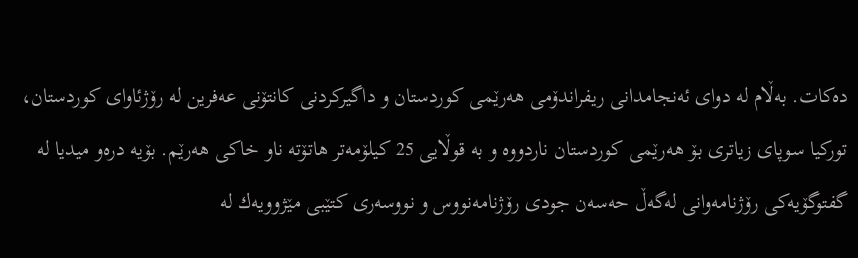دەكات‌. بەڵام له دوای ئەنجامدانی ریفراندۆمی هەرێمی كوردستان و داگیركردنی كانتۆنی عەفرین لە رۆژئاوای كوردستان، توركیا سوپای زیاتری بۆ هەرێمی كوردستان ناردووە و بە قوڵایی 25 كیلۆمەتر هاتۆتە ناو خاكی هەرێم. بۆیە درەو میدیا لە گفتوگۆیەكی رۆژنامەوانی لەگەڵ حەسەن جودی رۆژنامەنووس و نووسەری كتێبی مێژوویەك لە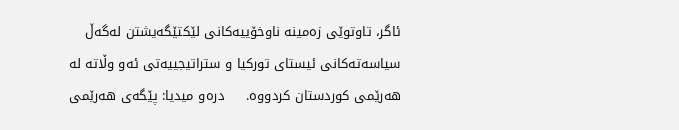ئاگر، تاوتوێی زەمینە ناوخۆییەكانی لێكتێگەیشتن لەگەڵ سیاسەتەكانی ئیستای توركیا و ستراتیجییەتی ئەو وڵاتە لە هەرێمی كوردستان كردووە.     درەو میدیا: پێگەی هەرێمی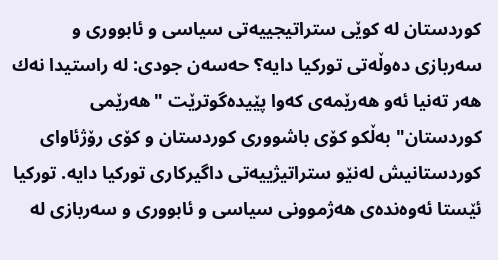كوردستان لە كوێی ستراتیجییەتی سیاسی و ئابووری و سەربازی دەوڵەتی توركیا دایە؟ حەسەن جودی: له راستیدا نەك هەر تەنیا ئەو هەرێمەی كەوا پێیدەگوترێت "هەرێمی كوردستان" بەڵكو كۆی باشووری كوردستان و كۆی رۆژئاوای كوردستانیش لەنێو ستراتیژییەتی داگیركاری توركیا دایە. توركیا ئێستا ئەوەندەی هەژموونی سیاسی و ئابووری و سەربازی لە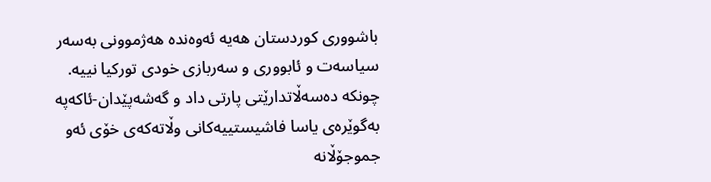باشووری كوردستان هەیە ئەوەندە هەژموونی بەسەر سیاسەت و ئابووری و سەربازی خودی توركیا نییە. چونكە دەسەڵاتدارێتی پارتی داد و گەشەپێدان-ئاكەپە بەگوێرەی یاسا فاشیستییەكانی وڵاتەكەی خۆی ئەو جموجۆڵانە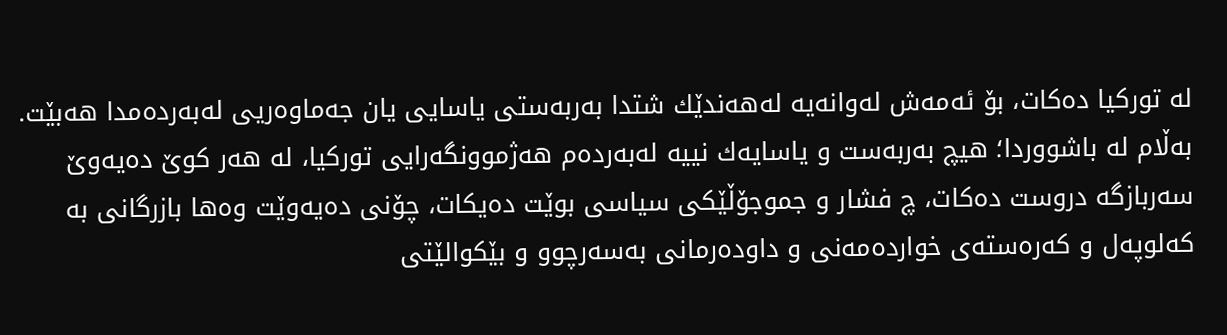له ‌توركیا دەكات، بۆ ئەمەش لەوانەیە لە‌هەندێك شتدا بەربەستی یاسایی یان جەماوەریی لەبەردەمدا هەبێت‌. بەڵام لە باشووردا؛ هیچ بەربەست و یاسایەك نییە لەبەردەم هەژموونگەرایی توركیا، لە هەر كوێ دەیەوێ سەربازگە دروست دەكات، چ فشار و جموجۆڵێكی سیاسی بوێت دەیكات، چۆنی دەیەوێت وەها بازرگانی بە كەلوپەل و كەرەستەی خواردەمەنی و داودەرمانی بەسەرچوو و بێكوالێتی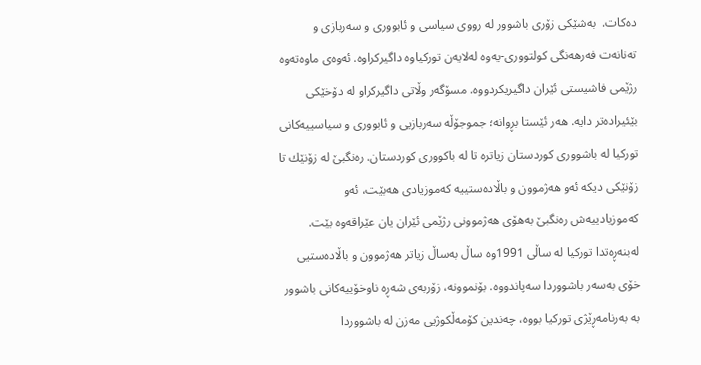دەكات.  بەشێكی زۆری باشوور له رووی سیاسی و ئابووری و سەربازی و تەنانەت فەرهەنگی كولتووری-یەوە لەلایەن توركیاوە داگیركراوە. ئەوەی ماوەتەوە رژێمی فاشیستی ئێران داگیریكردووە. مسۆگەر وڵاتی داگیركراو لە دۆخێكی بێئیرادەتر دایە‌. هەر ئێستا بڕوانە؛ جموجۆڵە سەربازیی و ئابووری و سیاسییەكانی توركیا لە باشووری كوردستان زیاترە‌ تا لە باكووری كوردستان. رەنگبێ لە زۆنێك تا زۆنێكی دیكە ئەو هەژموون و باڵادەستییە كەموزیادی هەبێت، ئەو كەموزیادییەش رەنگبێ بەهۆی هەژموونی رژێمی ئێران یان عێراقەوە بێت. لەبنەڕەتدا توركیا لە ساڵی 1991وە ساڵ بەساڵ زیاتر هەژموون و باڵادەستیی خۆی بەسەر باشووردا سەپاندووە. بۆنموونە، زۆربەی شەڕە ناوخۆییەكانی باشوور بە بەرنامەڕێژی توركیا بووە، چەندین كۆمەڵكوژیی مەزن لە باشووردا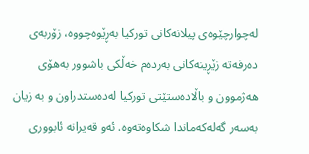لەچوارچێوەی پیلانەكانی توركیا بەڕێوەچووە، زۆربەی دەر‌فەتە زێڕینەكانی بەردەم خەڵكی باشوور بەهۆی هەژموون و باڵادەستێتی توركیا لەدەستدراون و بە زیان بەسەر گەلەكەماندا شكاوەتەوە. ئەو قەیرانە ئابووری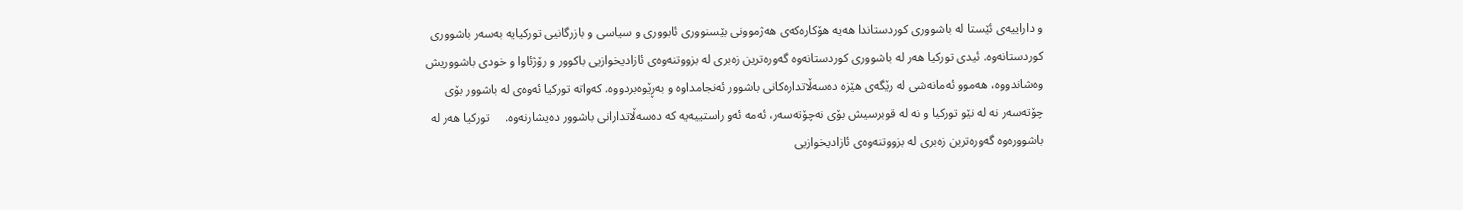و داراییەی ئێستا لە باشووری كوردستاندا هەیە هۆكارەكەی هەژموونی بێسنووری ئابووری و سیاسی و بازرگانیی توركیایە بەسەر باشووری كوردستانەوە. ئیدی توركیا هەر لە‌ باشووری كوردستانەوە‌ گەورەترین زەبری لە بزووتنەوەی ئازادیخوازیی باكوور و رۆژئاوا و خودی باشووریش وەشاندووە، هەموو ئەمانەشی له رێگەی هێزە دەسەڵاتدارەكانی باشوور ئەنجامداوە و بەڕێوەبردووە. كەواتە توركیا ئەوەی لە باشوور بۆی چۆتەسەر نە لە نێو توركیا و نە لە قوبرسیش بۆی نەچۆتەسەر، ئەمە ئەو راستییەیە كە دەسەڵاتدارانی باشوور دەیشارنەوە.     توركیا هەر لە‌ باشوورەوە گەورەترین زەبری لە بزووتنەوەی ئازادیخوازیی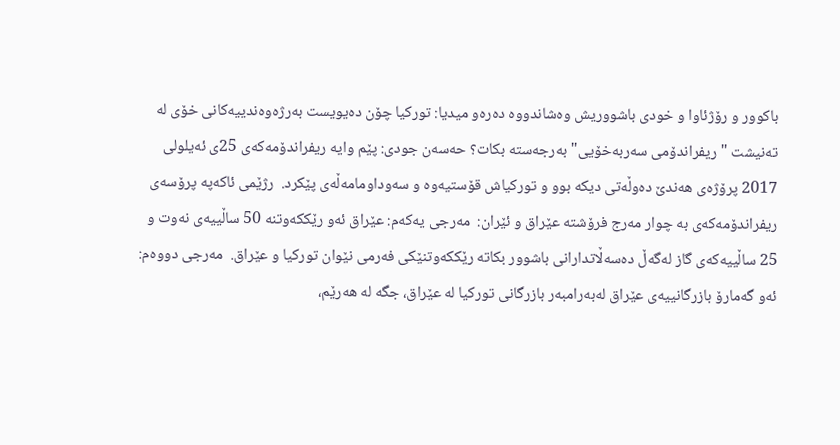باكوور و رۆژئاوا و خودی باشووریش وەشاندووە دەرەو میدیا: توركیا چۆن دەیویست بەرژەوەندییەكانی خۆی لە تەنیشت "ریفراندۆمی سەربەخۆیی" بەرجەستە بكات؟ حەسەن جودی: پێم وایە ریفراندۆمەكەی 25ی ئەیلولی 2017 پرۆژەی هەندێ دەوڵەتی دیكە بوو و توركیاش قۆستیەوە و سەوداومامەڵەی پێكرد.  رژێمی ئاكەپە پرۆسەی ریفراندۆمەكەی بە چوار مەرج فرۆشتە عێراق و ئێران:  مەرجی یەكەم: عێراق ئەو رێككەوتنە 50 ساڵییەی نەوت و 25 ساڵییەكەی گاز لەگەڵ دەسەڵاتدارانی باشوور بكاتە رێككەوتنێكی فەرمی نێوان توركیا و عێراق.  مەرجی دووەم: ئەو گەمارۆ بازرگانییەی عێراق لەبەرامبەر بازرگانی توركیا لە عێراق، جگە لە هەرێم،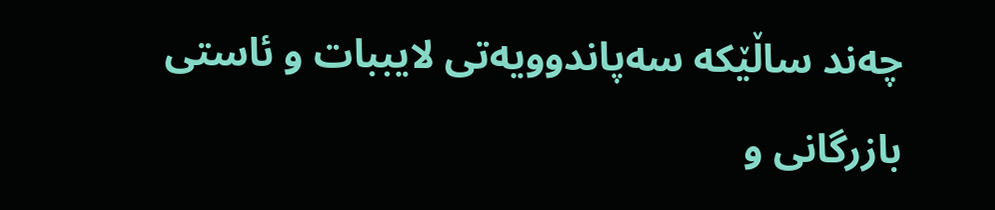چەند ساڵێكە سەپاندوویەتی لایببات و ئاستی بازرگانی و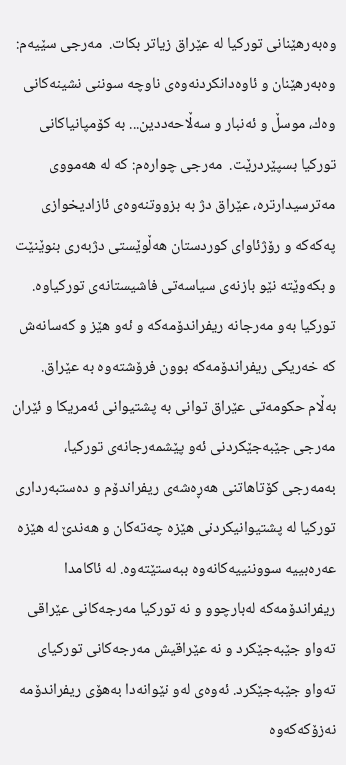وەبەرهێنانی توركیا لە عێراق زیاتر بكات.  مەرجی سێیەم: وەبەرهێنان و ئاوەدانكردنەوەی ناوچە سوننی ‌نشینەكانی وەك، موسڵ و ئەنبار و سەڵاحەددین... بە كۆمپانیاكانی توركیا بسپێردرێت.  مەرجی چوارەم: كە له ‌هەمووی مەترسیدارترە، عێراق دژ بە بزووتنەوەی ئازادیخوازی پەكەكە و رۆژئاوای كوردستان هەڵوێستی دژبەری بنوێنێت و بكەوێتە نێو بازنەی سیاسەتی فاشیستانەی توركیاوە.  توركیا بەو مەرجانە ریفراندۆمەكە و ئەو هێز و كەسانەش كە خەریكی ریفراندۆمەكە بوون فرۆشتەوە بە عێراق. بەڵام حكومەتی عێراق توانی بە پشتیوانی ئەمریكا و ئێران مەرجی جێبەجێكردنی ئەو پێشمەرجانەی توركیا، بەمەرجی كۆتاهاتنی هەڕەشەی ریفراندۆم و دەستبەرداری توركیا لە پشتیوانیكردنی هێزە چەتەكان و هەندێ لە هێزە عەرەبییە سووننییەكانەوە ببەستێتەوە. لە ئاكامدا ریفراندۆمەكە لەبارچوو و نە توركیا مەرجەكانی عێراقی تەواو جێبەجێكرد و نە عێراقیش مەرجەكانی توركیای تەواو جێبەجێكرد. ئەوەی لەو نێوانەدا بەهۆی ریفراندۆمە نەزۆكەكەوە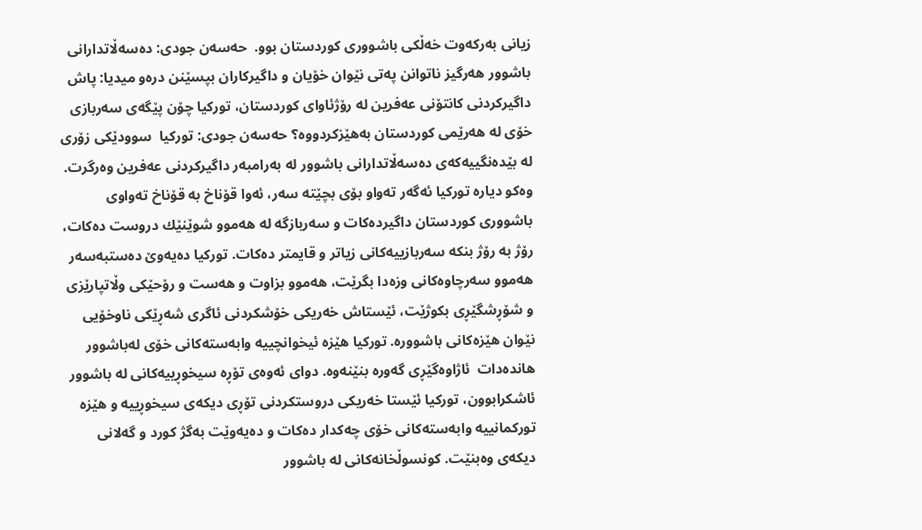زیانی بەركەوت خەڵكی باشووری كوردستان بوو.  حەسەن جودی: دەسەڵاتدارانی باشوور هەرگیز ناتوانن پەتی نێوان خۆیان و داگیركاران بپسێنن درەو میدیا: پاش داگیركردنی كانتۆنی عەفرین لە رۆژئاوای كوردستان، توركیا چۆن پێگەی سەربازی خۆی لە هەرێمی كوردستان بەهێزكردووە؟ حەسەن جودی: توركیا  سوودێكی زۆری لە بێدەنگییەكەی دەسەڵاتدارانی باشوور لە بەرامبەر داگیركردنی عەفرین وەرگرت. وەكو دیارە توركیا ئەگەر تەواو بۆی بچێتە سەر، ئەوا قۆناخ بە قۆناخ تەواوی باشووری كوردستان داگیردەكات و سەربازگە لە هەموو شوێنێك دروست دەكات، رۆژ به رۆژ بنكە سەربازییەكانی زیاتر و قایمتر دەكات. توركیا دەیەوێ دەستبەسەر هەموو سەرچاوەكانی وزەدا بگرێت، هەموو بزاوت و هەست و رۆحێكی وڵاتپارێزی و شۆڕشگێڕی بكوژێت، ئێستاش خەریكی خۆشكردنی ئاگری شەڕێكی ناوخۆیی نێوان هێزەكانی باشوورە. توركیا هێزە ئیخوانچییە وابەستەكانی خۆی لەباشوور هاندەدات  ئاژاوەگێڕی گەورە بنێنەوە. دوای ئەوەی تۆڕە سیخوڕییەكانی لە باشوور ئاشكرابوون، توركیا ئێستا خەریكی دروستكردنی تۆڕی دیكەی سیخوڕییە و هێزە توركمانییە وابەستەكانی خۆی چەكدار دەكات و دەیەوێت بەگژ كورد و گەلانی دیكەی وەبنێت. كونسوڵخانەكانی له ‌باشوور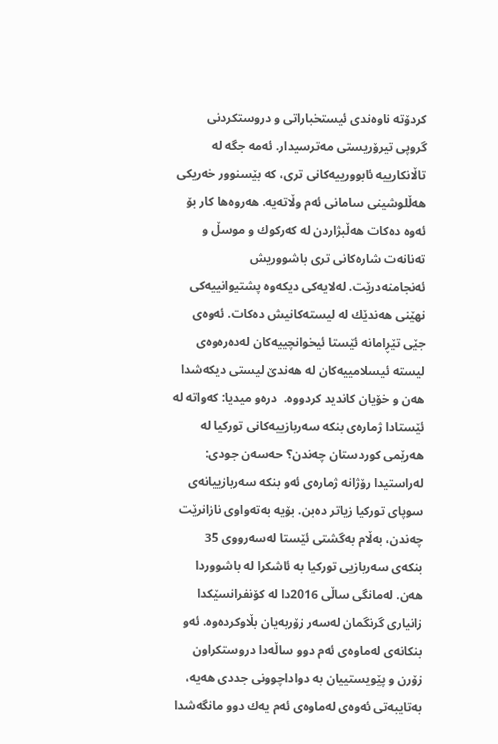كردۆتە ناوەندی ئیستخباراتی و دروستكردنی گروپی تیرۆریستی مەترسیدار. ئەمە جگە لە تاڵانكارییە ئابوورییەكانی تری، كە بێسنوور خەریكی هەڵلوشینی سامانی ئەم وڵاتەیە. هەروەها كار بۆ ئەوە دەكات هەڵبژاردن لە كەركوك و موسڵ و تەنانەت شارەكانی تری باشووریش ئەنجامنەدرێت. لەلایەكی دیكەوە پشتیوانییەكی نهێنی هەندێك لە لیستەكانیش دەكات. ئەوەی جێی تێڕامانە ئێستا ئیخوانچییەكان لەدەرەوەی لیستە ئیسلامییەكان لە هەندێ لیستی دیكەشدا هەن و خۆیان كاندید كردووە.  درەو میدیا: كەواتە لە ئێستادا ژمارەی بنكە سەربازییەكانی توركیا لە هەرێمی كوردستان چەندن؟ حەسەن جودی: لەراستیدا رۆژانە ژمارەی ئەو بنكە سەربازییانەی سوپای توركیا زیاتر دەبن. بۆیە بەتەواوی نازانرێت چەندن، بەڵام بەگشتی ئێستا لەسەرووی 35 بنكەی سەربازیی توركیا بە ئاشكرا لە باشووردا هەن. لەمانگی ساڵی 2016دا لە كۆنفرانسێكدا زانیاری گرنگمان لەسەر زۆربەیان بڵاوكردەوە. ئەو بنكانەی لەماوەی ئەم دوو ساڵەدا دروستكراون زۆرن و پێویستییان بە دواداچوونی جددی هەیە، بەتایبەتی ئەوەی لەماوەی ئەم یەك دوو مانگەشدا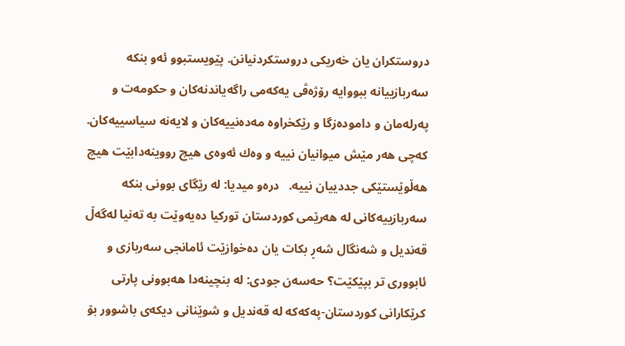دروستكران یان خەریكی دروستكردنیانن. پێویستبوو ئەو بنكە سەربازییانە ببووایە رۆژەڤی یەكەمی راگەیاندنەكان و حكومەت و پەرلەمان و دامودەزگا و رێكخراوە مەدەنییەكان و لایەنە سیاسییەكان. كەچی هەر مێش میوانیان نییە و وەك ئەوەی هیچ رووینەدابێت هیچ هەڵوێستێكی جددییان نییە.   درەو میدیا: لە رێگای بوونی بنكە سەربازییەكانی لە هەرێمی كوردستان توركیا دەیەوێت بە تەنیا لەگەڵ قەندیل و شەنگال شەڕ بكات یان دەخوازێت ئامانجی سەربازی و ئابووری تر بپێكێت؟ حەسەن جودی: لە بنچینەدا هەبوونی پارتی كرێكارانی كوردستان-پەكەكە لە قەندیل و شوێنانی دیكەی باشوور بۆ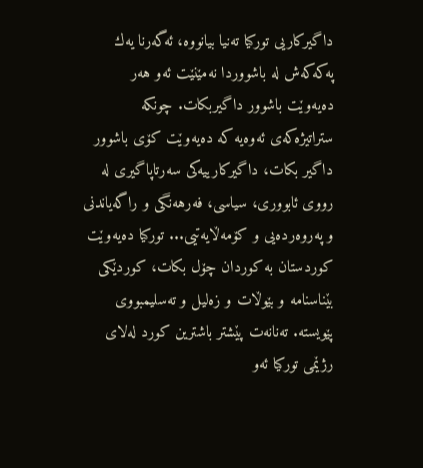داگیركاریی توركیا تەنیا بیانووە، ئەگەرنا یەك پەكەكەش لە باشووردا نەمێنێت ئەو هەر دەیەوێت باشوور داگیربكات. چونكە ستراتیژەكەی ئەوەیە كە دەیەوێت كۆی باشوور داگیر بكات، داگیركارییەكی سەرتاپاگیری لە رووی ئابووری، سیاسی، فەرهەنگی و راگەیاندنی و پەروەردەیی و كۆمەڵایەتیی... توركیا دەیەوێت كوردستان بە كوردان چۆل بكات، كوردێكی بێناسنامە و بێوڵات و زەلیل و تەسلیمبووی پێویستە. تەنانەت پێشتر باشترین كورد لەلای رژێمی توركیا ئەو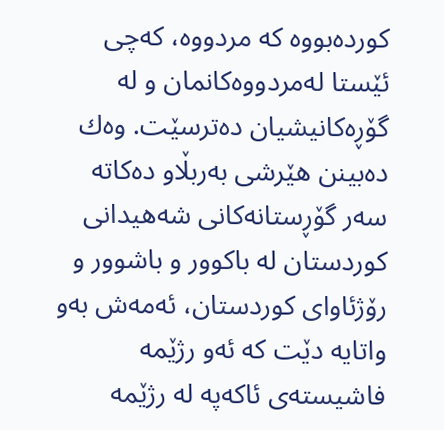كوردەبووە‌ كە مردووە، كەچی ئێستا لەمردووەكانمان و لە گۆڕەكانیشیان دەترسێت. وەك دەبینن هێرشی بەربڵاو دەكاتە سەر گۆڕستانەكانی شەهیدانی كوردستان لە باكوور و باشوور و رۆژئاوای كوردستان، ئەمەش بەو واتایە دێت كە ئەو رژێمە فاشیستەی ئاكەپە لە رژێمە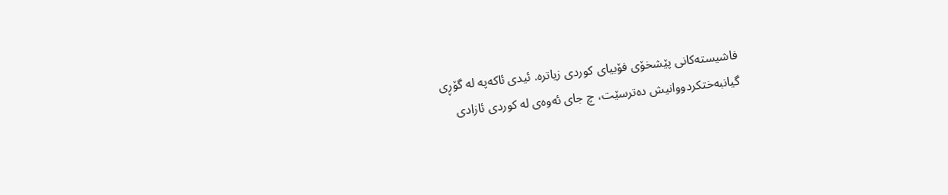فاشیستەكانی پێشخۆی فۆبیای كوردی زیاترە. ئیدی ئاكەپە لە گۆڕی گیانبەختكردووانیش دەترسێت، چ جای ئەوەی لە كوردی ئازادی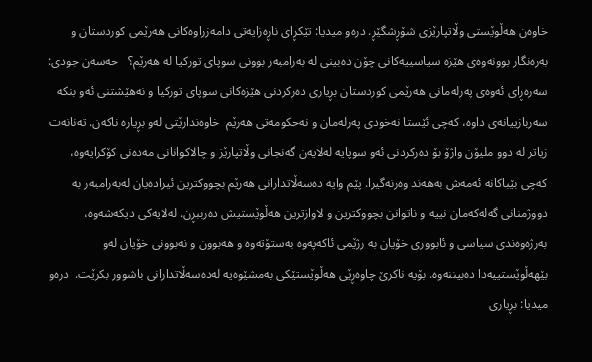خاوەن هەڵوێستی وڵاتپارێزی شۆڕشگێڕ. درەو میدیا: تێكڕای ناڕەزایەتی دامەزراوەكانی هەرێمی كوردستان و بەرەنگار بوونەوەی هێزە سیاسییەكانی چۆن دەبینی لە بەرامبەر بوونی سوپای توركیا لە هەرێم؟   حەسەن جودی: سەرەڕای ئەوەی پەرلەمانی هەرێمی كوردستان بڕیاری دەركردنی هێزەكانی سوپای توركیا و نەهێشتنی ئەو بنكە سەربازییانەی داوە، كەچی ئێستا نەخودی پەرلەمان و نەحكومەتی هەرێم  خاوەندارێتی لەو بڕیارە ناكەن. تەنانەت زیاتر لە دوو ملیۆن واژۆ بۆ دەركردنی ئەو سوپایە لەلایەن گەنجانی وڵاتپارێز و چالاكوانانی مەدەنی كۆكرایەوە، كەچی بێباكانە ئەمەش بەهەند وەرنەگیرا. پێم وایە دەسەڵاتدارانی هەرێم بچووكترین ئیرادەیان لەبەرامبەر بە دووژمنانی گەلەكەمان نییە و ناتوانن بچووكترین و لاوازترین هەڵوێستیش دەرببڕن. لەلایەكی دیكەشەوه،‌ بەرژەوەندی سیاسی و ئابووری خۆیان بە رژێمی ئاكەپەوە بەستۆتەوە و هەبوون و نەبوونی خۆیان لەو بێهەڵوێستییەدا دەبیننەوه. بۆیە ناكرێ چاوەڕێی هەڵوێستێكی بەمشێوەیە لەدەسەڵاتدارانی باشوور بكرێت.  درەو میدیا: بڕیاری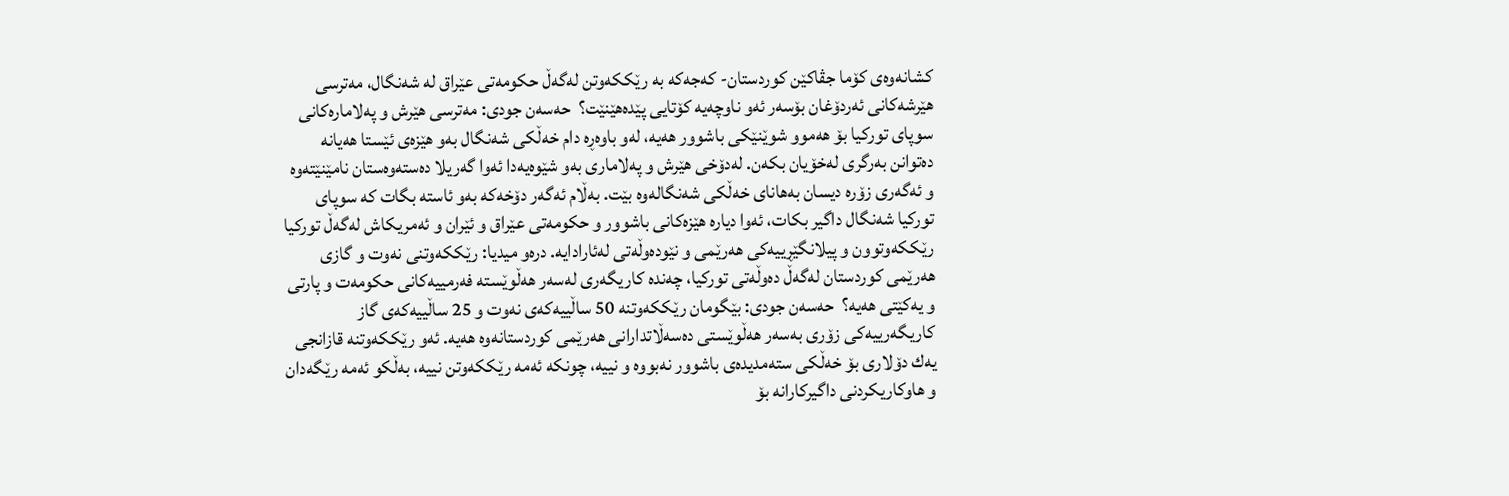كشانەوەی كۆما جڤاكێن كوردستان- كەجەكە بە رێككەوتن لەگەڵ حكومەتی عێراق لە شەنگال، مەترسی هێرشەكانی ئەردۆغان بۆسەر ئەو ناوچەیە كۆتایی پێدەهێنێت؟  حەسەن جودی: مەترسی هێرش و پەلامارەكانی سوپای توركیا بۆ هەموو شوێنێكی باشوور هەیە، لەو باوەڕه ‌دام خەڵكی شەنگال بەو هێزەی ئێستا هەیانە دەتوانن بەرگری لەخۆیان بكەن. لەدۆخی هێرش و پەلاماری بەو شێوەیەدا ئەوا گەریلا دەستەوەستان نامێنێتەوه و ئەگەری زۆرە دیسان بەهانای خەڵكی شەنگالەوە بێت‌. بەڵام ئەگەر دۆخەكە بەو ئاستە بگات كە سوپای توركیا شەنگال داگیر بكات، ئەوا دیارە هێزەكانی باشوور و حكومەتی عێراق و ئێران و ئەمریكاش لەگەڵ توركیا رێككەوتوون و پیلانگێڕییەكی هەرێمی و نێودەوڵەتی لەئارادایە. درەو میدیا: رێككەوتنی نەوت و گازی هەرێمی كوردستان لەگەڵ دەوڵەتی توركیا، چەندە كاریگەری لەسەر هەڵوێستە فەرمییەكانی حكومەت و پارتی و یەكێتی هەیە؟  حەسەن جودی: بێگومان رێككەوتنە 50 ساڵییەكەی نەوت و 25 ساڵییەكەی گاز كاریگەرییەكی زۆری بەسەر هەڵوێستی دەسەڵاتدارانی هەرێمی كوردستانەوە هەیە. ئەو رێككەوتنە قازانجی یەك دۆلاری بۆ خەڵكی ستەمدیدەی باشوور نەبووە و نییە، چونكە ئەمە رێككەوتن نییە، بەڵكو ئەمە رێگەدان و هاوكاریكردنی داگیركارانە بۆ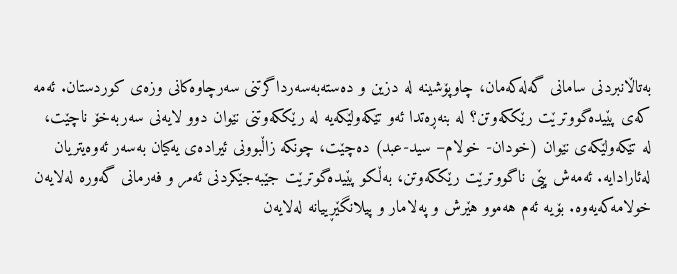بەتاڵانبردنی سامانی گەلەكەمان، چاوپۆشینە لە دزین و دەستەبەسەرداگرتنی سەرچاوەكانی وزەی كوردستان. ئەمە كەی پێیدەگووترێت رێككەوتن؟ لە بنەڕەتدا ئەو تێكەولێكەیە لە رێككەوتنی نێوان دوو لایەنی سەربەخۆ ناچێت، له ‌تێكەولێكەی نێوان (خودان- خولام– سید-عبد) دەچێت، چونكە زاڵبوونی ئیرادەی یەكیان بەسەر ئەوەیتریان لەئارادایە. ئەمەش پێی ناگووترێت رێككەوتن، بەڵكو پێیدەگوترێت جێبەجێكردنی ئەمر و فەرمانی گەورە لەلایەن خولامەكەیەوە. بۆیە ئەم هەموو هێرش و پەلامار و پیلانگێڕییانە لەلایەن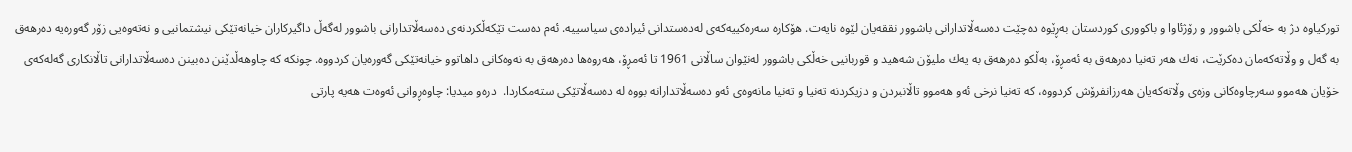توركیاوە دژ بە خەڵكی باشوور و رۆژئاوا و باكووری كوردستان بەڕێوە دەچێت دەسەڵاتدارانی باشوور نققەیان لێوە نایەت. هۆكارە سەرەكییەكەی لەدەستدانی ئیرادەی سیاسییە. ئەم دەست تێكەڵكردنەی دەسەڵاتدارانی باشوور لەگەڵ داگیركاران خیانەتێكی نیشتمانیی و نەتەوەیی زۆر گەورەیە دەر‌هەق بە گەل و وڵاتەكەمان دەكرێت، نەك هەر تەنیا دەرهەق بە ئەمڕۆ، بەڵكو دەرهەق بە یەك ملیۆن شەهید و قوربانیی خەڵكی باشوور لەنێوان ساڵانی 1961 تا ئەمڕۆ، هەروەها دەرهەق بە نەوەكانی داهاتوو خیانەتێكی گەورەیان كردووە. چونكە كە چاوهەڵدێنن دەبینن دەسەڵاتدارانی تاڵانكاری گەلەكەی خۆیان هەموو سەرچاوەكانی وزەی وڵاتەكەیان هەرزانفرۆش كردووە، كە تەنیا نرخی ئەو هەموو تاڵانبردن و دزیكردنە تەنیا و تەنیا مانەوەی ئەو دەسەڵاتدارانە بووە لە دەسەڵاتێكی ستەمكاردا.  درەو میدیا: چاوەڕوانی ئەوەت هەیە پارتی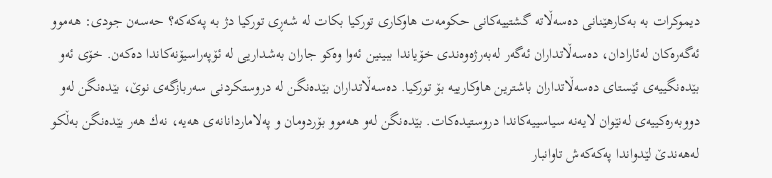دیموكرات بە بەكارهێنانی دەسەڵاتە گشتییەكانی حكومەت هاوكاری توركیا بكات لە شەڕی توركیا دژ بە پەكەكە؟ حەسەن جودی: هەموو ئەگەرەكان لەئارادان، دەسەڵاتداران ئەگەر لەبەرژەوەندی خۆیاندا ببینین ئەوا وەكو جاران بەشداریی لە ئۆپەراسیۆنەكاندا دەكەن. خۆی ئەو بێدەنگییەی ئێستای دەسەڵاتداران باشترین هاوكارییە بۆ توركیا. دەسەڵاتداران بێدەنگن لە دروستكردنی سەربازگەی نوێ، بێدەنگن لەو دووبەرەكییەی لەنێوان لایەنە سیاسییەكاندا دروستیدەكات. بێدەنگن لەو هەموو بۆردومان و پەلاماردانانەی هەیە، نەك هەر بێدەنگن بەڵكو لەهەندێ لێدواندا پەكەكەش تاوانبار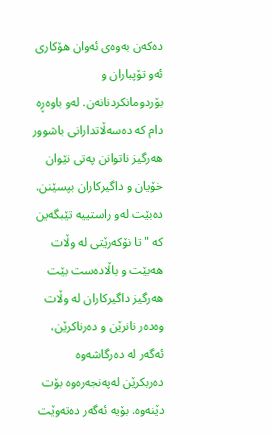دەكەن بەوەی ئەوان هۆكاری ئەو تۆپباران و بۆردومانكردنانەن. لەو باوەڕە دام كە دەسەڵاتدارانی باشوور هەرگیز ناتوانن پەتی نێوان خۆیان و داگیركاران بپسێنن. دەبێت لەو راستییە تێبگەین كە "تا نۆكەرێتی لە وڵات هەبێت و باڵادەست بێت هەرگیز داگیركاران لە وڵات وەدەر نانرێن و دەرناكرێن، ئەگەر لە دەرگاشەوە دەربكرێن لەپەنجەرەوە بۆت دێنەوە. بۆیە ئەگەر دەتەوێت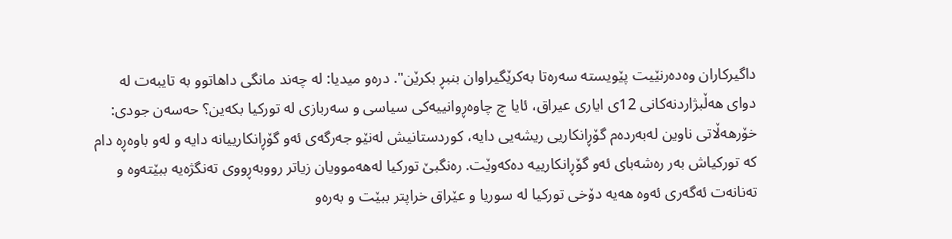داگیركاران وەدەرنێیت پێویستە سەرەتا بەكرێگیراوان بنبڕ بكرێن". درەو میدیا: لە چەند مانگی داهاتوو بە تایبەت لە دوای هەڵبژاردنەكانی 12ی ایاری عیراق، ئایا چ چاوەڕوانییەكی سیاسی و سەربازی لە توركیا بكەین؟ حەسەن جودی: خۆرهەڵاتی ناوین لەبەردەم گۆڕانكاریی ریشەیی دایە، كوردستانیش لەنێو جەرگەی ئەو گۆڕانكارییانە دایە و لەو باوەڕە دام كە توركیاش بەر رەشەبای ئەو گۆڕانكارییە دەكەوێت. رەنگبێ توركیا لەهەموویان زیاتر رووبەڕووی تەنگژەیە ببێتەوە و تەنانەت ئەگەری ئەوە هەیە دۆخی توركیا لە سوریا و عێراق خراپتر ببێت و بەرەو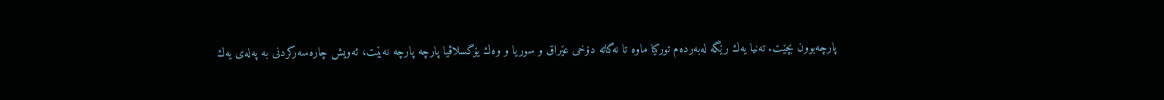پارچەبوون بچێت. تەنیا یەك رێگە لەبەردەم توركیا ماوه تا نەگاتە دۆخی عێراق و سوریا و وەك یۆگسلاڤیا پارچە پارچە نەبێت، ئەویش چارەسەركردنی به ‌پەلەی یەك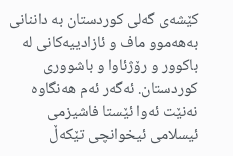كێشەی گەلی كوردستان بە داننانی بەهەموو ماف و ئازادییەكانی لە باكوور و رۆژئاوا و باشووری كوردستان. ئەگەر ئەم هەنگاوە نەنێت ئەوا ئێستا فاشیزمی ئیسلامی ئیخوانچی تێكەڵ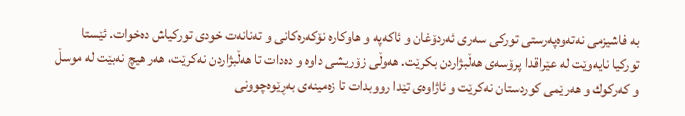بە فاشیزمی نەتەوەپەرستی توركی سەری ئەردۆغان و ئاكەپە و هاوكارە نۆكەرەكانی و تەنانەت خودی توركیاش دەخوات. ئێستا توركیا نایەوێت لە عێراقدا پرۆسەی هەڵبژاردن بكرێت. هەوڵی زۆریشی داوە و دەدات تا هەڵبژاردن نەكرێت، هەر هیچ نەبێت لە موسڵ و كەركوك و هەرێمی كوردستان نەكرێت و ئاژاوەی تێدا رووبدات تا زەمینەی بەڕێوەچوونی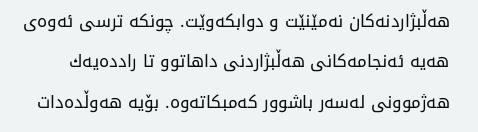هەڵبژاردنەكان نەمێنێت و دوابكەوێت. چونكە ترسی ئەوەی هەیە ئەنجامەكانی هەڵبژاردنی داهاتوو تا راددەیەك هەژموونی لەسەر باشوور كەمبكاتەوە. بۆیە هەوڵدەدات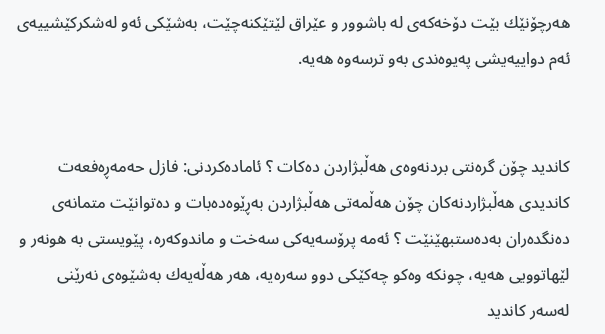هەرچۆنێك بێت دۆخەكەی له ‌باشوور و عێراق لێتێكنەچێت، بەشێكی ئەو لەشكركێشییەی ئەم دواییەیشی پەیوەندی بەو ترسەوە هەیە.


كاندید چۆن گرەنتی بردنەوەی هەڵبژاردن دەكات ؟ ئامادەكردنی: فازل حەمەڕەفعەت كاندیدی هەڵبژاردنەكان چۆن هەڵمەتی هەڵبژاردن بەڕێوەدەبات و دەتوانێت متمانەی دەنگدەران بەدەستبهێنێت ؟ ئەمە پرۆسەیەكی سەخت و ماندوكەرە، پێویستی بە هونەر و لێهاتوویی هەیە، چونكە وەكو چەكێكی دوو سەرەیە، هەر هەڵەیەك بەشێوەی نەرێنی لەسەر كاندید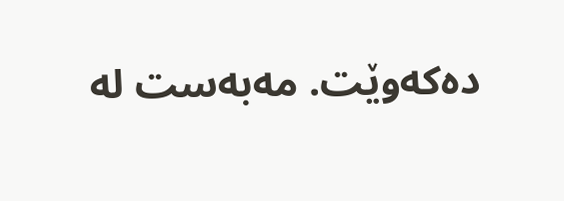دەكەوێت. مەبەست لە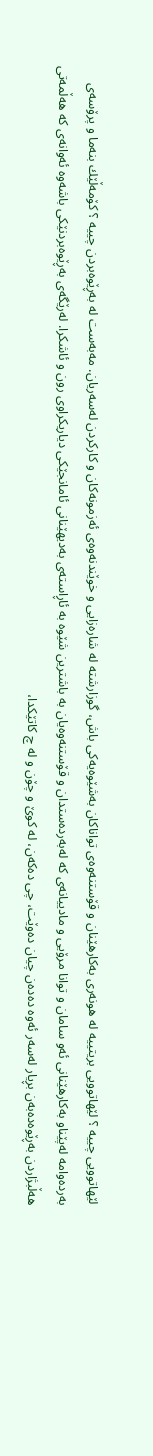لێهاتوویی چییە ؟ لێهاتوویی بریتییە لە هونەری بەكارهێنان و قۆستنەوەی تواناكان بەشێوەیەكی باش، گوزارشتە لە شارەزایی و خوێندنەوەی ئەزمونەكان و كاركردن لەسەریان. مەبەست لە بەڕێوەبردن چییە ؟ كۆمەڵێك بنەما و پرۆسەی بەردەوامە لەپێناو بەكارهێنانی ئەو سامان و توانا مرۆیی و مادییانەی كە لەبەردەستدان و قۆستنەوەیان بە باشترین شێوە بە ئاڕاستەی بەدیهێنانی ئامانجێكی دیاریكراوی رون و ئاشكرا. لەرێگەی بەڕێوەبردنێكی باشەوە ئەوانەی كە هەڵمەتی هەڵبژاردن بەڕێوەدەبەن بڕیار لەسەر ئەوە دەدەن چیان دەوێت، چی دەكەن، لە كوێ و چۆن و لە چ كاتێكدا،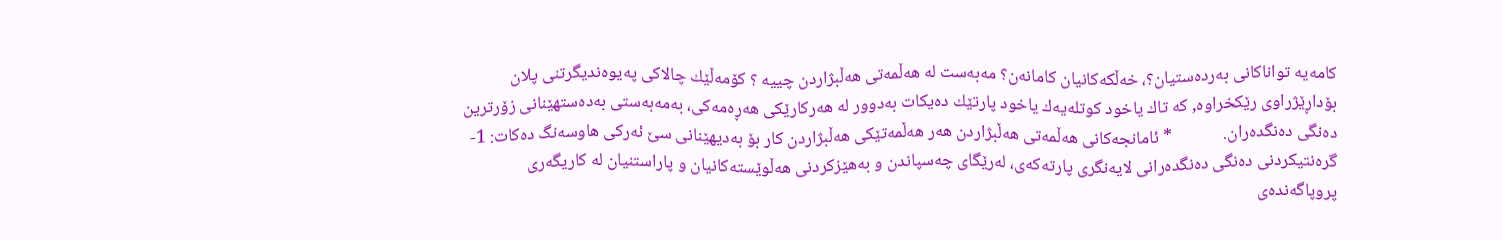كامەیە تواناكانی بەردەستیان؟، خەڵكەكانیان كامانەن؟ مەبەست لە هەڵمەتی هەڵبژاردن چییە ؟ كۆمەڵێك چالاكی پەیوەندیگرتنی پلان بۆداڕێژراوی رێكخراوە, كە تاك یاخود كوتلەیەك یاخود پارتێك دەیكات بەدوور لە هەركارێكی هەڕەمەكی، بەمەبەستی بەدەستهێنانی زۆرترین دەنگی دەنگدەران.             * ئامانجەكانی هەڵمەتی هەڵبژاردن هەر هەڵمەتێكی هەڵبژاردن كار بۆ بەدیهێنانی سێ ئەركی هاوسەنگ دەكات: 1-    گرەنتیكردنی دەنگی دەنگدەرانی لایەنگری پارتەكەی، لەرێگای چەسپاندن و بەهێزكردنی هەڵوێستەكانیان و پاراستنیان لە كاریگەری پروپاگەندەی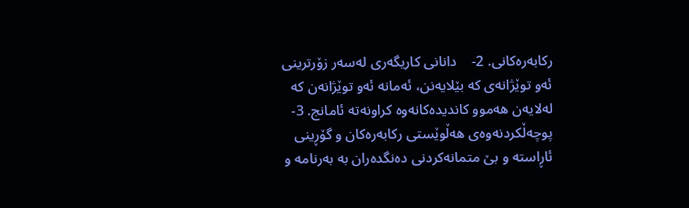ركابەرەكانی. 2-    دانانی كاریگەری لەسەر زۆرترینی ئەو توێژانەی كە بێلایەنن، ئەمانە ئەو توێژانەن كە لەلایەن هەموو كاندیدەكانەوە كراونەتە ئامانج. 3-    پوچەڵكردنەوەی هەڵوێستی ركابەرەكان و گۆڕینی ئاڕاستە و بێ متمانەكردنی دەنگدەران بە بەرنامە و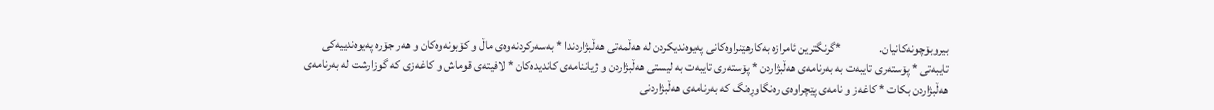بیروبۆچونەكانیان.                *گرنگترین ئامرازە بەكارهێنراوەكانی پەیوەندیكردن لە هەڵمەتی هەڵبژاردندا * بەسەركردنەوەی ماڵ و كۆبونەوەكان و هەر جۆرە پەیوەندییەكی تایبەتی * پۆستەری تایبەت بە بەرنامەی هەڵبژاردن * پۆستەری تایبەت بە لیستی هەڵبژاردن و ژیاننامەی كاندیدەكان * لافیتەی قوماش و كاغەزی كە گوزارشت لە بەرنامەی هەڵبژاردن بكات * كاغەز و نامەی پێچراوەی رەنگاوڕەنگ كە بەرنامەی هەڵبژاردنی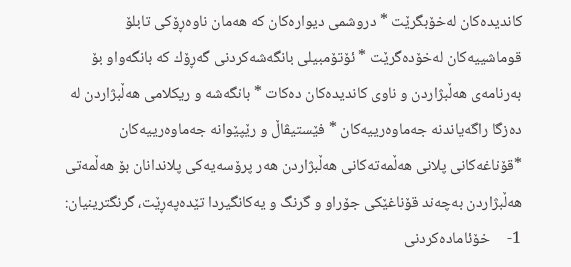كاندیدەكان لەخۆبگرێت * دروشمی دیوارەكان كە هەمان ناوەڕۆكی تابلۆ قوماشییەكان لەخۆدەگرێت * ئۆتۆمبیلی بانگەشەكردنی گەڕۆك كە بانگەواو بۆ بەرنامەی هەڵبژاردن و ناوی كاندیدەكان دەكات * بانگەشە و ریكلامی هەڵبژاردن لە دەزگا راگەیاندنە جەماوەرییەكان * فێستیڤاڵ و رێپێوانە جەماوەرییەكان                 *قۆناغەكانی پلانی هەڵمەتەكانی هەڵبژاردن هەر پرۆسەیەكی پلاندانان بۆ هەڵمەتی هەڵبژاردن بەچەند قۆناغێكی جۆراو و گرنگ و یەكانگیردا تێدەپەڕێت، گرنگترینیان: 1-     خۆئامادەكردنی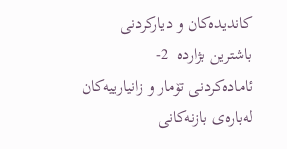كاندیدەكان و دیاركردنی باشترین بژاردە  2-    ئامادەكردنی تۆمار و زانیارییەكان لەبارەی بازنەكانی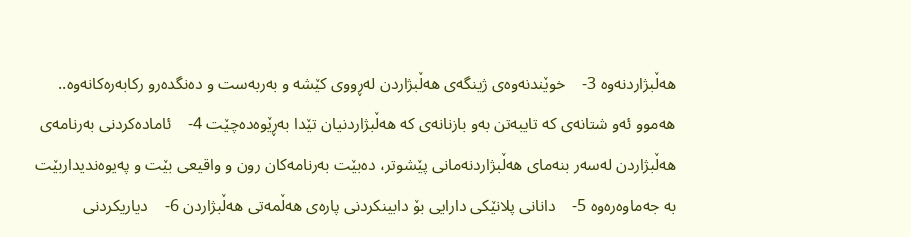هەڵبژاردنەوە 3-    خوێندنەوەی ژینگەی هەڵبژاردن لەڕووی كێشە و بەربەست و دەنگدەرو ركابەرەكانەوە.. هەموو ئەو شتانەی كە تایبەتن بەو بازنانەی كە هەڵبژاردنیان تێدا بەڕێوەدەچێت 4-    ئامادەكردنی بەرنامەی هەڵبژاردن لەسەر بنەمای هەڵبژاردنەمانی پێشوتر، دەبێت بەرنامەكان رون و واقیعی بێت و پەیوەندیداربێت بە جەماوەرەوە 5-    دانانی پلانێكی دارایی بۆ دابینكردنی پارەی هەڵمەتی هەڵبژاردن 6-    دیاریكردنی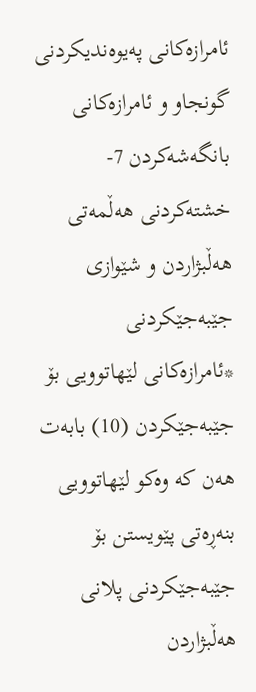ئامرازەكانی پەیوەندیكردنی گونجاو و ئامرازەكانی بانگەشەكردن 7-    خشتەكردنی هەڵمەتی هەڵبژاردن و شێوازی جێبەجێكردنی                          *ئامرازەكانی لێهاتوویی بۆ جێبەجێكردن (10) بابەت هەن كە وەكو لێهاتوویی بنەڕەتی پێویستن بۆ جێبەجێكردنی پلانی هەڵبژاردن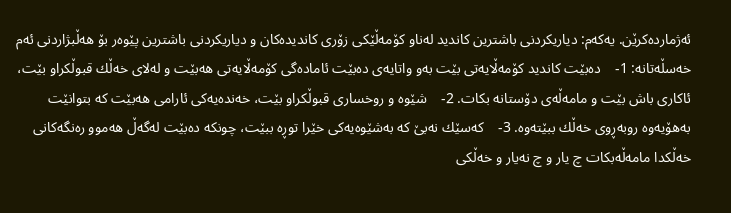ئەژماردەكرێن. یەكەم: دیاریكردنی باشترین كاندید لەناو كۆمەڵێكی زۆری كاندیدەكان و دیاریكردنی باشترین پێوەر بۆ هەڵبژاردنی ئەم خەسڵەتانە: 1-    دەبێت كاندید كۆمەڵایەتی بێت بەو واتایەی دەبێت ئامادەگی كۆمەڵایەتی هەبێت و لەلای خەڵك قبوڵكراو بێت، ئاكاری باش بێت و مامەڵەی دۆستانە بكات. 2-    شێوە و روخساری قبوڵكراو بێت، خەندەیەكی ئارامی هەبێت كە بتوانێت بەهۆیەوە روبەڕوی خەڵك ببێتەوە. 3-    كەسێك نەبێ كە بەشێوەیەكی خێرا توڕە ببێت، چونكە دەبێت لەگەڵ هەموو رەنگەكانی خەڵكدا مامەڵەبكات چ یار و چ نەیار و خەڵكی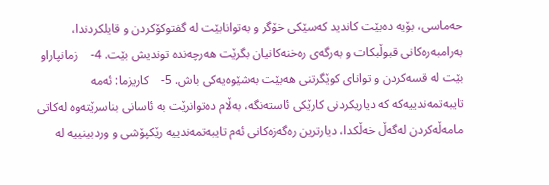حەماسی، بۆیە دەبێت كاندید كەسێكی خۆگر و بەتوانابێت لە گفتوكۆكردن و قایلكردندا، بەرامبەرەكانی قبوڵبكات و بەرگەی رەخنەكانیان بگرێت هەرچەندە توندیش بێت. 4-    زمانپاراو بێت لە قسەكردن و توانای كوێگرتنی هەبێت بەشێوەیەكی باش. 5-    كاریزما: ئەمە تایبەتمەندییەكە كە دیاریكردنی كارێكی ئاستەنگە، بەڵام دەتوانرێت بە ئاسانی بناسرێتەوە لەكاتی مامەڵەكردن لەگەڵ خەڵكدا، دیارترین رەگەزەكانی ئەم تایبەتمەندییە رێكپۆشی و وردبینییە لە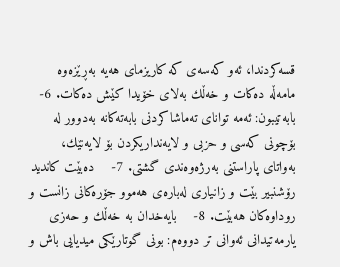قسەكردندا، ئەو كەسەی كە كاریزمای هەیە بەڕێزەوە مامەڵە دەكات و خەڵك بەلای خۆیدا كێش دەكات. 6-    بابەتیبون: ئەمە توانای تەماشاكردنی بابەتەكانە بەدوور لە بۆچونی كەسی و حزبی و لایەنداریكردن بۆ لایەنێك، بەواتای پاراستنی بەرژەوەندی گشتی. 7-    دەبێت كاندید رۆشنبیر بێت و زانیاری لەبارەی هەموو جۆرەكانی زانست و روداوەكان هەبێت. 8-    بایەخدان بە خەڵك و حەزی یارمەتیدانی ئەوانی تر دووەم: بونی گوتارێكی میدیایی باش و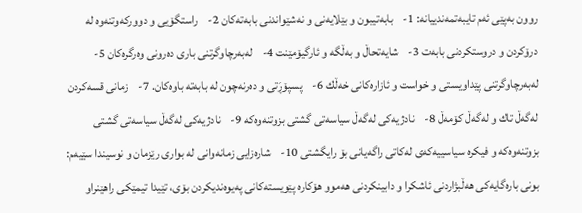روون بەپێی ئەم تایبەتمەندییانە: 1-    بابەتیبون و بێلایەنی و نەشێواندنی بابەتەكان 2-    راستگۆیی و دووركەوتنەوە لە درۆكردن و دروستكردنی بابەت 3-    شایەتحاڵ و بەڵگە و ئارگیۆمێنت 4-    لەبەرچاوگرتنی باری دەرونی وەرگرەكان 5-    لەبەرچاوگرتنی پێداویستی و خواست و ئازارەكانی خەڵك 6-    پسپۆڕَتی و دەرنەچون لە بابەتە باوەكان. 7-    زمانی قسەكردن لەگەڵ تاك و لەگەڵ كۆمەڵ 8-    نادژیەكی لەگەڵ سیاسەتی گشتی بزوتنەوەكە 9-    نادژیەكی لەگەڵ سیاسەتی گشتی بزوتنەوەكە و فیكرە سیاسییەكەی لەكاتی راگەیانی بۆ رایگشتی 10-    شارەزایی زمانەوانی لە بواری رێزمان و نوسیندا سێیەم: بونی بارەگایەكی هەڵبژاردنی ئاشكرا و دابینكردنی هەموو هۆكارە پێویستەكانی پەیوەندیكردن بۆی، تێیدا تیمێكی راهێنراو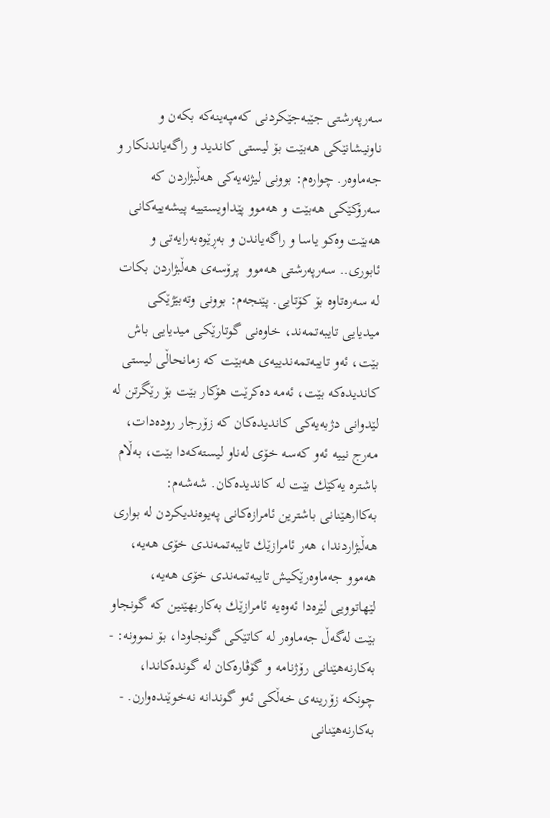سەرپەرشتی جێبەجێكردنی كەمپەینەكە بكەن و ناونیشانێكی هەبێت بۆ لیستی كاندید و راگەیاندنكار و جەماوەر. چوارەم: بوونی لیژنەیەكی هەڵبژاردن كە سەرۆكێكی هەبێت و هەموو پێداویستییە پیشەییەكانی هەبێت وەكو یاسا و راگەیاندن و بەڕێوەبەرایەتی و ئابوری.. سەرپەرشتی هەموو  پرۆسەی هەڵبژاردن بكات لە سەرەتاوە بۆ كۆتایی. پێنجەم: بوونی وتەبێژێكی میدیایی تایبەتمەند، خاوەنی گوتارێكی میدیایی باش بێت، ئەو تایبەتمەندییەی هەبێت كە زمانحاڵی لیستی كاندیدەكە بێت، ئەمە دەكرێت هۆكار بێت بۆ رێگرتن لە لێدوانی دژبەیەكی كاندیدەكان كە زۆرجار رودەدات، مەرج نییە ئەو كەسە خۆی لەناو لیستەكەدا بێت، بەڵام باشترە یەكێك بێت لە كاندیدەكان. شەشەم: بەكاارهێنانی باشترین ئامرازەكانی پەیوەندیكردن لە بواری هەڵبژاردندا، هەر ئامرازێك تایبەتمەندی خۆی هەیە، هەموو جەماوەرێكیش تایبەتمەندی خۆی هەیە، لێهاتوویی لێرەدا ئەوەیە ئامرازێك بەكاربهێنین كە گونجاو بێت لەگەڵ جەماوەر لە كاتێكی گونجاودا، بۆ نموونە: -    بەكارنەهێنانی رۆژنامە و گۆڤارەكان لە گوندەكاندا، چونكە زۆرینەی خەڵكی ئەو گوندانە نەخوێندەوارن. -    بەكارنەهێنانی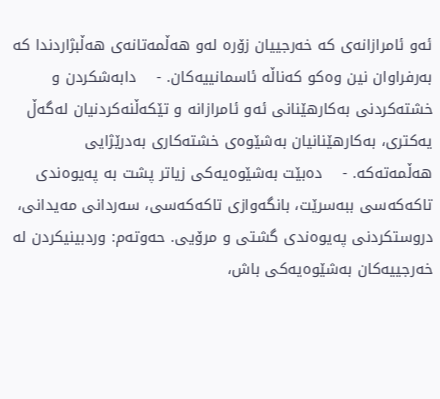ئەو ئامرازانەی كە خەرجییان زۆرە لەو هەڵمەتانەی هەڵبژاردندا كە بەرفراوان نین وەكو كەناڵە ئاسمانییەكان. -    دابەشكردن و خشتەكردنی بەكارهێنانی ئەو ئامرازانە و تێكەڵنەكردنیان لەگەڵ یەكتری، بەكارهێنانیان بەشێوەی خشتەكاری بەدرێژایی هەڵمەتەكە. -    دەبێت بەشێوەیەكی زیاتر پشت بە پەیوەندی تاكەكەسی ببەسرێت، بانگەوازی تاكەكەسی، سەردانی مەیدانی، دروستكردنی پەیوەندی گشتی و مرۆیی. حەوتەم: وردبینیكردن لە خەرجییەكان بەشێوەیەكی باش،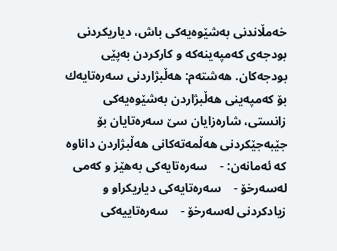خەمڵاندنی بەشێوەیەكی باش، دیاریكردنی بودجەی كەمپەینەكە و كاركردن بەپێی بودجەكان. هەشتەم: هەڵبژاردنی سەرەتایەك بۆ كەمپەینی هەڵبژاردن بەشێوەیەكی زانستی، شارەزایان سێ‌ سەرەتایان بۆ جێبەجێكردنی هەڵمەتەكانی هەڵبژاردن داناوە كە ئەمانەن: -    سەرەتایەكی بەهێز و كەمی لەسەرخۆ -    سەرەتایەكی دیاریكراو و زیادكردنی لەسەرخۆ -    سەرەتاییەكی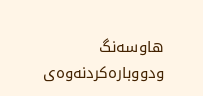هاوسەنگ ودووبارەكردنەوەی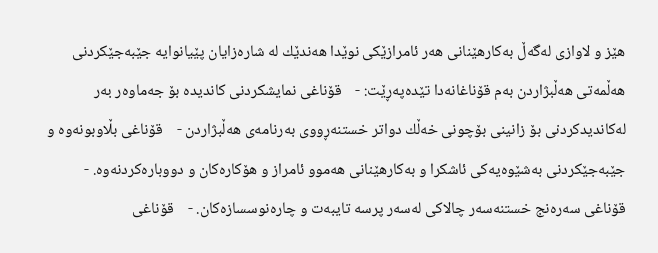هێز و لاوازی لەگەڵ بەكارهێنانی هەر ئامرازێكی نوێدا هەندێك لە شارەزایان پێیانوایە جێبەجێكردنی هەڵمەتی هەڵبژاردن بەم قۆناغانەدا تێدەپەڕێت: -    قۆناغی نمایشكردنی كاندیدە بۆ جەماوەر بەر لەكاندیدكردنی بۆ زانینی بۆچونی خەڵك دواتر خستنەڕووی بەرنامەی هەڵبژاردن -    قۆناغی بڵاوبونەوە و جێبەجێكردنی بەشێوەیەكی ئاشكرا و بەكارهێنانی هەموو ئامراز و هۆكارەكان و دووبارەكردنەوە. -    قۆناغی سەرەنج خستنەسەر چالاكی لەسەر پرسە تایبەت و چارەنوسسازەكان. -    قۆناغی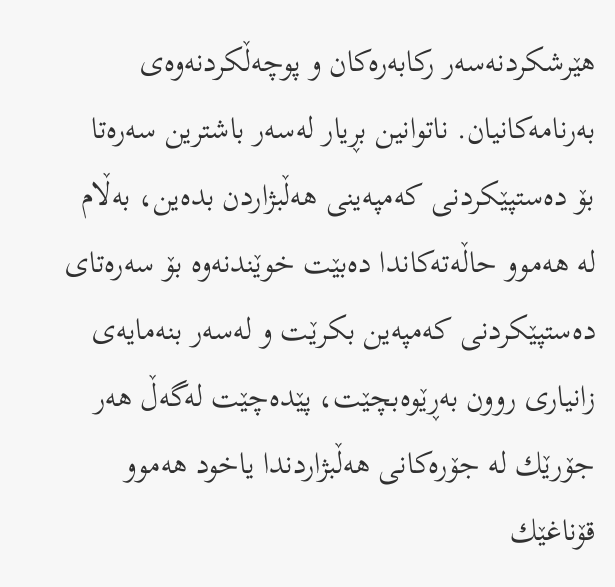هێرشكردنەسەر ركابەرەكان و پوچەڵكردنەوەی بەرنامەكانیان. ناتوانین بڕیار لەسەر باشترین سەرەتا بۆ دەستپێكردنی كەمپەینی هەڵبژاردن بدەین، بەڵام لە هەموو حاڵەتەكاندا دەبێت خوێندنەوە بۆ سەرەتای دەستپێكردنی كەمپەین بكرێت و لەسەر بنەمایەی زانیاری روون بەڕێوەبچێت، پێدەچێت لەگەڵ هەر جۆرێك لە جۆرەكانی هەڵبژاردندا یاخود هەموو قۆناغێك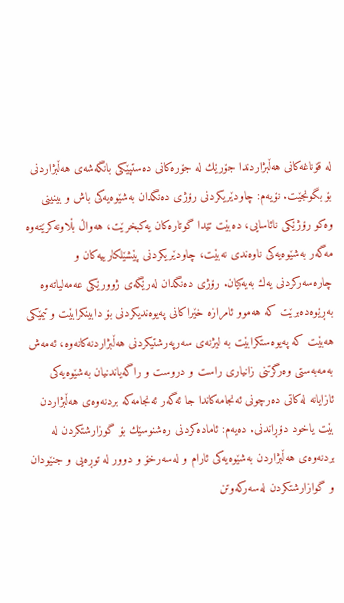لە قۆناغەكانی هەڵبژاردندا جۆرێك لە جۆرەكانی دەستپێكی بانگەشەی هەڵبژاردنی بۆ بگونجێت. نۆیەم: چاودێریكردنی رۆژی دەنگدان بەشێوەیەكی باش و بینینی وەكو رۆژێكی نائاسایی، دەبێت تێدا گوتارەكان یەكبخرێت، هەواڵ بڵاونەكرێتەوە مەگەر بەشێوەیەكی ناوەندی نەبێت، چاودێریكردنی پێشێلكارییەكان و چارەسەركردنی یەك بەیەكیان. رۆژی دەنگدان لەرێگەی ژوورێكی عەمەلیاتەوە بەڕێوەدەبرێت كە هەموو ئامرازە خێراكانی پەیوەندیكردنی بۆ دابینكرابێت و تیمێكی هەبێت كە پەیوەستكرابێت بە لیژنەی سەرپەرشتیكردنی هەڵبژاردنەكانەوە، ئەمەش بەمەبەستی وەرگرتنی زانیاری راست و دروست و راگەیاندنیان بەشێوەیەكی ئازایانە لەكاتی دەرچونی ئەنجامەكاندا جا ئەگەر ئەنجامەكە بردنەوەی هەڵبژاردن بێت یاخود دۆڕاندنی. دەیەم: ئامادەكردنی رەشنوسێك بۆ گوزارشتكردن لە بردنەوەی هەڵبژاردن بەشێوەیەكی ئارام و لەسەرخۆ و دوور لە توڕەیی و جنێودان و گوازارشتكردن لەسەركەوتن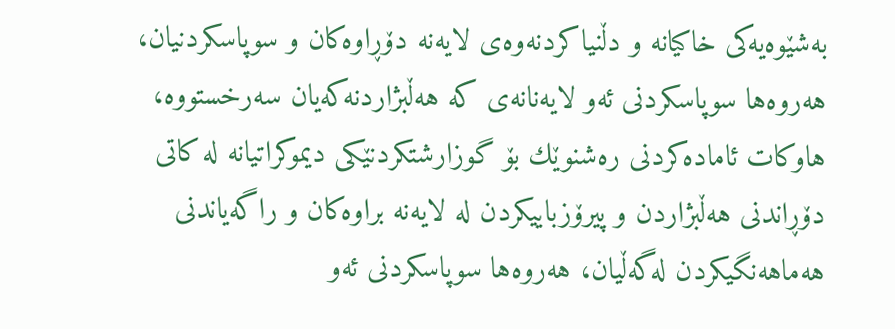بەشێوەیەكی خاكیانە و دڵنیاكردنەوەی لایەنە دۆڕاوەكان و سوپاسكردنیان، هەروەها سوپاسكردنی ئەو لایەنانەی كە هەڵبژاردنەكەیان سەرخستووە، هاوكات ئامادەكردنی رەشنوێك بۆ گوزارشتكردنێكی دیموكراتیانە لە كاتی دۆڕاندنی هەڵبژاردن و پیرۆزباییكردن لە لایەنە براوەكان و راگەیاندنی هەماهەنگیكردن لەگەڵیان، هەروەها سوپاسكردنی ئەو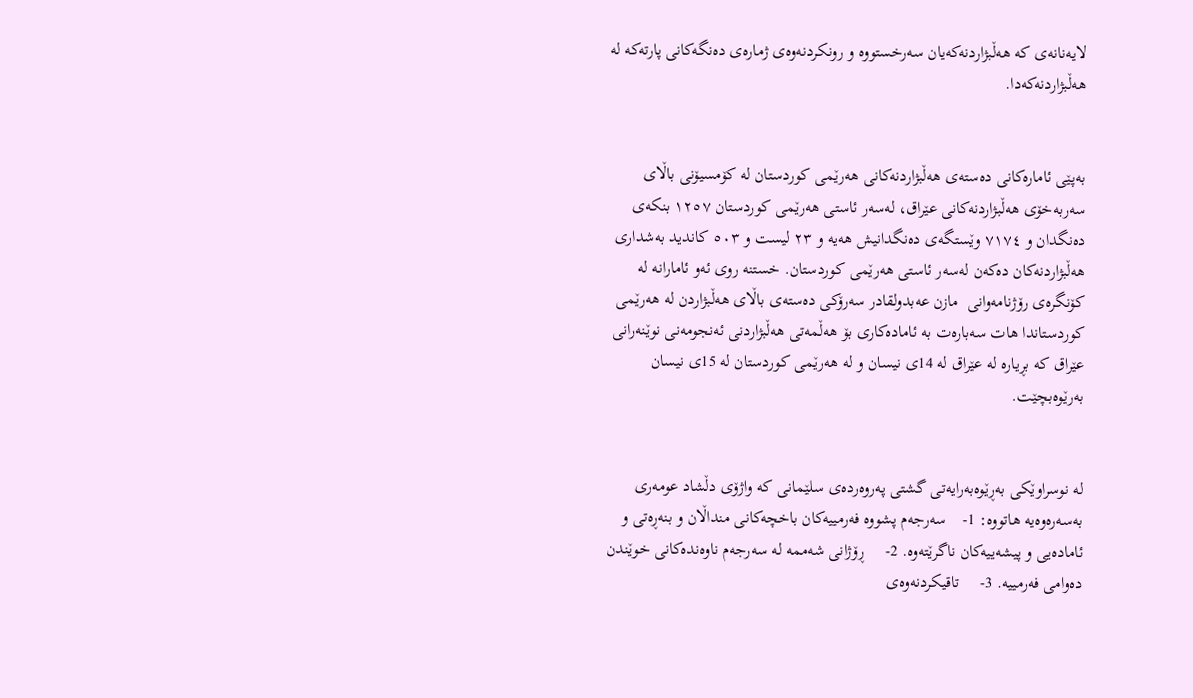لایەنانەی كە هەڵبژاردنەكەیان سەرخستووە و رونكردنەوەی ژمارەی دەنگەكانی پارتەكە لە هەڵبژاردنەكەدا.


بەپێی ئامارەكانی دەستەی هەڵبژاردنەكانی هەرێمی كوردستان لە كۆمسیۆنی باڵای سەربەخۆی هەڵبژاردنەكانی عێراق، لەسەر ئاستی هەرێمی كوردستان ١٢٥٧ بنكەی دەنگدان و ٧١٧٤ وێستگەی دەنگدانیش هەیە و ٢٣ لیست و ٥٠٣ كاندید بەشداری هەڵبژاردنەكان دەكەن لەسەر ئاستی هەرێمی كوردستان. خستنە روی ئەو ئامارانە لە كۆنگرەی رۆژنامەوانی  مازن عەبدولقادر سەرۆكی دەستەی باڵای هەڵبژاردن لە هەرێمی كوردستاندا هات سەبارەت بە ئامادەكاری بۆ هەڵمەتی هەڵبژاردنی ئەنجومەنی نوێنەرانی عێراق كە بڕیارە لە عێراق لە 14ی نیسان و لە هەرێمی كوردستان لە 15ی نیسان بەرێوەبچێت.


لە نوسراوێكی بەڕێوەبەرایەتی گشتی پەروەردەی سلێمانی كە واژۆی دڵشاد عومەری بەسەرەوەیە هاتووە: 1-    سەرجەم پشووە فەرمییەكان باخچەكانی منداڵان و بنەڕەتی و ئامادەیی و پیشەییەكان ناگرێتەوە. 2-     ڕۆژانی شەممە لە سەرجەم ناوەندەكانی خوێندن دەوامی فەرمییە. 3-     تاقیكردنەوەی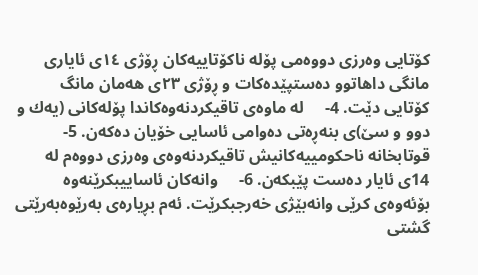كۆتایی وەرزی دووەمی پۆلە ناکۆتاییەکان ڕۆژی ١٤ی ئایاری مانگی داهاتوو دەستپێدەكات و ڕۆژی ٢٣ی هەمان مانگ كۆتایی دێت. 4-     لە ماوەی تاقیكردنەوەكاندا پۆلەكانی (یەك و دوو و سێ)ی بنەڕەتی دەوامی ئاسایی خۆیان دەكەن. 5-    قوتابخانە ناحكومییەكانیش تاقیكردنەوەی وەرزی دووەم لە 14ی ئایار دەست پێبكەن. 6-     وانەكان ئاساییبكرێنەوە بۆئەوەی كرێی وانەبێژی خەرجبكرێت. ئەم بڕیارەی بەرێوەبەرێتی گشتی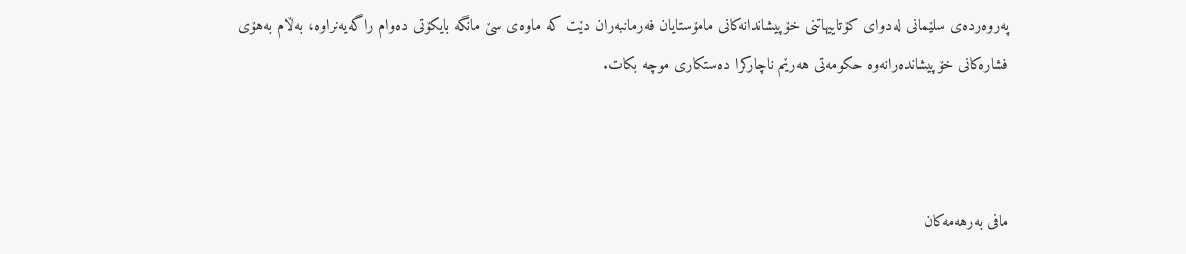پەروەردەی سلێمانی لەدوای كۆتاییهاتنی خۆپیشاندانەكانی مامۆستایان فەرمانبەران دێت كە ماوەی سێ مانگە بایكۆتی دەوام راگەیەنراوە، بەڵام بەهۆی فشارەكانی خۆپیشاندەرانەوە حكومەتی هەرێم ناچاركرا دەستكاری موچە بكات.



مافی به‌رهه‌مه‌كان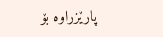پارێزراوه‌ بۆ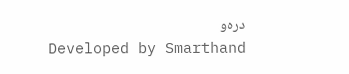دره‌و
Developed by Smarthand